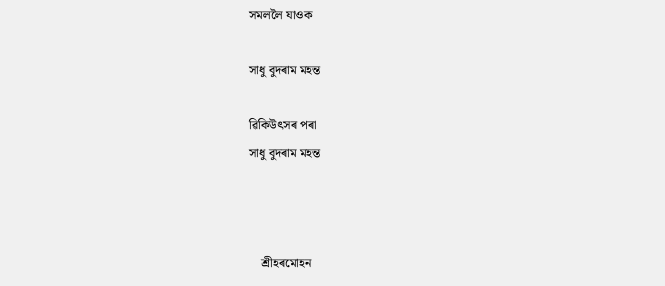সমললৈ যাওক

সাধু বুদৰাম মহন্ত

ৱিকিউৎসৰ পৰা
সাধু বুদৰাম মহন্ত



    শ্ৰীহৰমোহন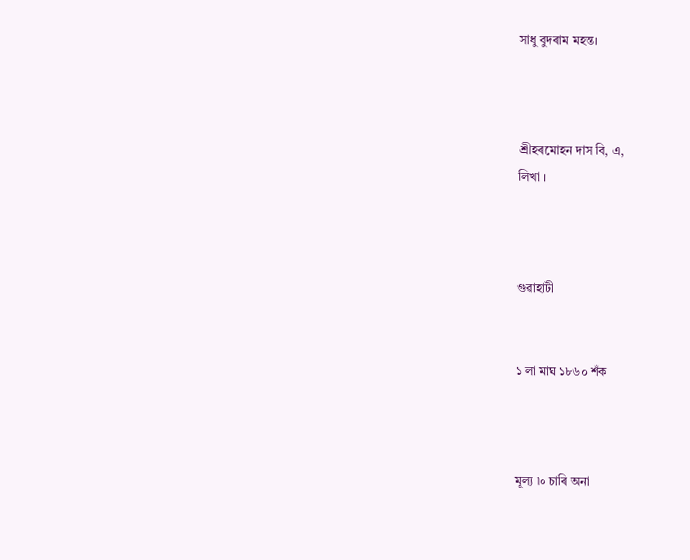সাধু বুদৰাম মহন্ত।



শ্ৰীহৰমোহন দাস বি, এ,
লিখা ।



গুৱাহাটী


১ লা মাঘ ১৮৬০ শঁক



মূল্য ৷৹ চাৰি অনা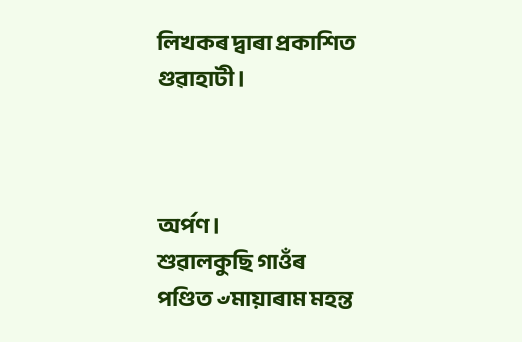লিখকৰ দ্বাৰা প্রকাশিত
গুৱাহাটী।



অৰ্পণ।
শুৱালকুছি গাওঁৰ
পণ্ডিত ৺মায়াৰাম মহন্ত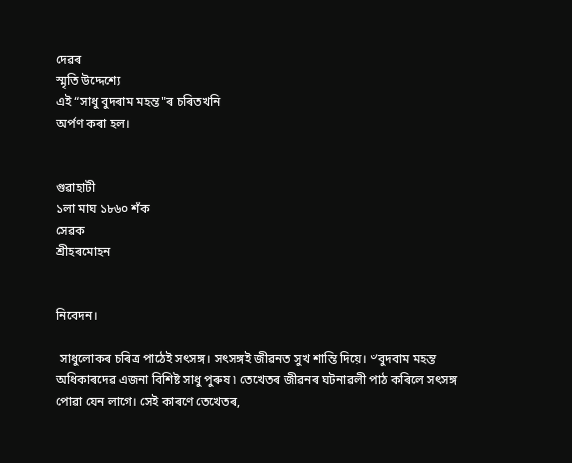দেৱৰ
স্মৃতি উদ্দেশ্যে
এই “সাধু বুদৰাম মহন্ত"ৰ চৰিতখনি
অর্পণ কৰা হল।


গুৱাহাটী
১লা মাঘ ১৮৬০ শঁক
সেৱক
শ্ৰীহৰমোহন


নিবেদন।

 সাধুলোকৰ চৰিত্ৰ পাঠেই সৎসঙ্গ। সৎসঙ্গই জীৱনত সুখ শান্তি দিয়ে। ৺বুদবাম মহন্ত অধিকাৰদেৱ এজনা বিশিষ্ট সাধু পুৰুষ ৷ তেখেতৰ জীৱনৰ ঘটনাৱলী পাঠ কৰিলে সৎসঙ্গ পোৱা যেন লাগে। সেই কাৰণে তেখেতৰ,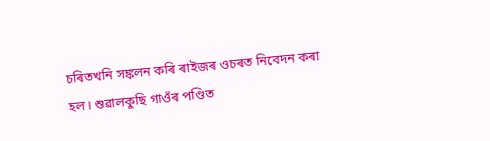চৰিতখনি সঙ্কলন কৰি ৰাইজৰ ওচৰত নিবেদন কৰা হল। শুৱালকুছি গাওঁৰ পণ্ডিত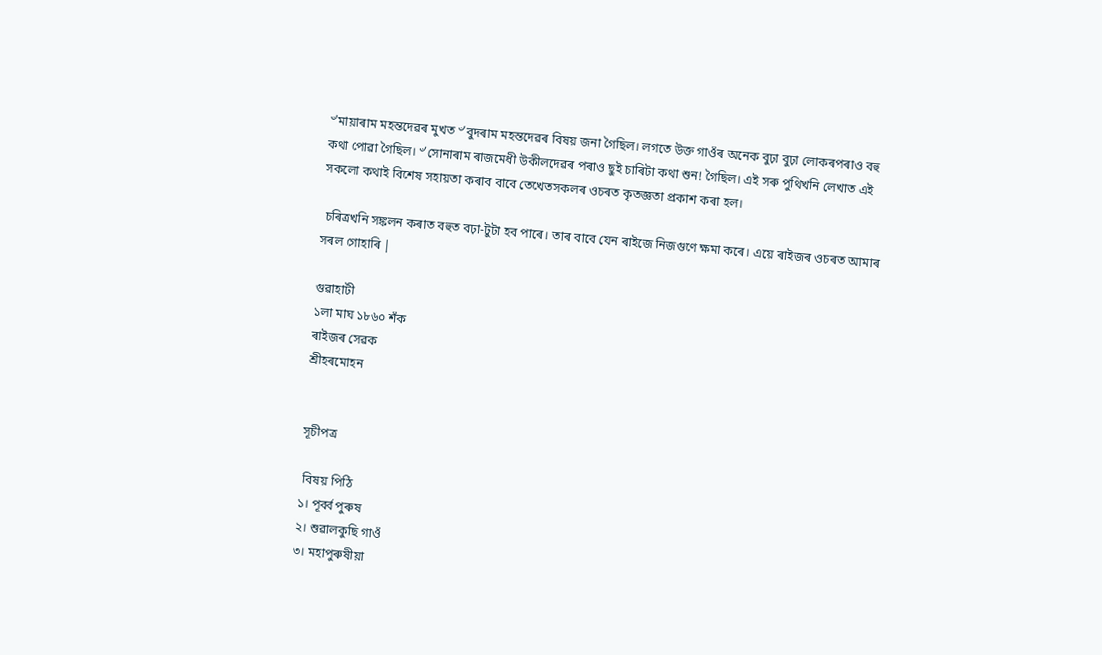৺মায়াৰাম মহন্তদেৱৰ মুখত ৺বুদৰাম মহন্তদেৱৰ বিষয় জনা গৈছিল। লগতে উক্ত গাওঁৰ অনেক বুঢ়া বুঢ়া লোকৰপৰাও বহু কথা পোৱা গৈছিল। ৺সোনাৰাম ৰাজমেধী উকীলদেৱৰ পৰাও ছুই চাৰিটা কথা শুন! গৈছিল। এই সৰু পুথিখনি লেখাত এই সকলো কথাই বিশেষ সহায়তা কৰাব বাবে তেখেতসকলৰ ওচৰত কৃতজ্ঞতা প্রকাশ কৰা হল।

 চৰিত্রখনি সঙ্কলন কৰাত বহুত বঢ়া-টুটা হব পাৰে। তাৰ বাবে যেন ৰাইজে নিজগুণে ক্ষমা কৰে। এয়ে ৰাইজৰ ওচৰত আমাৰ সৰল গোহাৰি |

গুৱাহাটী
১লা মাঘ ১৮৬০ শঁক
ৰাইজৰ সেৱক
শ্ৰীহৰমোহন


সূচীপত্ৰ

 বিষয় পিঠি
১। পূৰ্ব্ব পুৰুষ
২। শুৱালকুছি গাওঁ
৩। মহাপুৰুষীয়া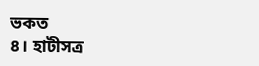ভকত
৪। হাটীসত্ৰ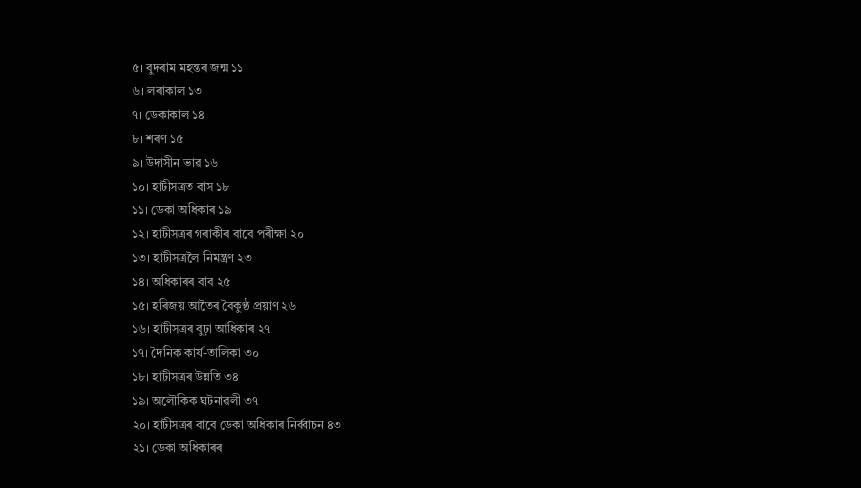৫। বুদৰাম মহন্তৰ জন্ম ১১
৬। লৰাকাল ১৩
৭। ডেকাকাল ১৪
৮। শৰণ ১৫
৯। উদাসীন ভাৱ ১৬
১০। হাটীসত্ৰত বাস ১৮
১১। ডেকা অধিকাৰ ১৯
১২। হাটীসত্ৰৰ গৰাকীৰ বাবে পৰীক্ষা ২০
১৩। হাটীসত্ৰলৈ নিমন্ত্ৰণ ২৩
১৪। অধিকাৰৰ বাব ২৫
১৫। হৰিজয় আতৈৰ বৈকুণ্ঠ প্ৰয়াণ ২৬
১৬। হাটীসত্ৰৰ বুঢ়া আধিকাৰ ২৭
১৭। দৈনিক কাৰ্য-তালিকা ৩০
১৮। হাটীসত্ৰৰ উন্নতি ৩৪
১৯। অলৌকিক ঘটনাৱলী ৩৭
২০। হাটীসত্ৰৰ বাবে ডেকা অধিকাৰ নিৰ্ব্বাচন ৪৩
২১। ডেকা অধিকাৰৰ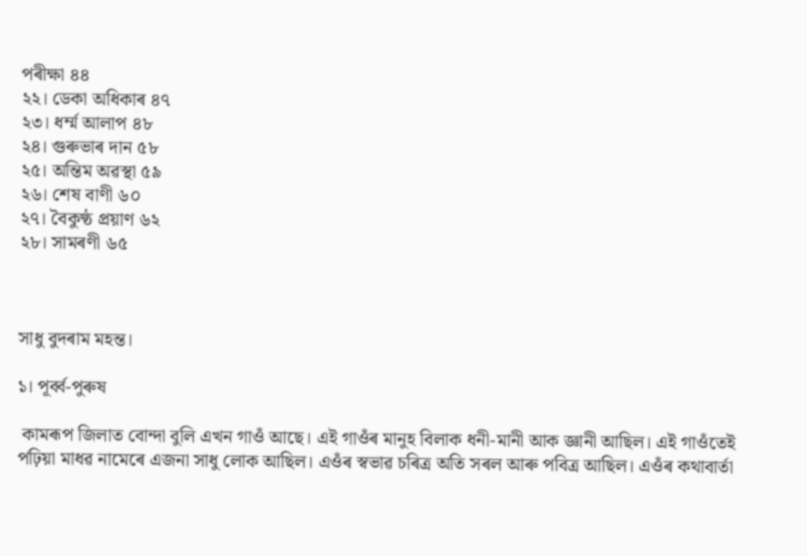পৰীক্ষা ৪৪
২২। ডেকা অধিকাৰ ৪৭
২৩। ধৰ্ম্ম আলাপ ৪৮
২৪। গুৰুভাৰ দান ৫৮
২৫। অন্তিম অৱস্থা ৫৯
২৬। শেষ বাণী ৬০
২৭। বৈকুণ্ঠ প্ৰয়াণ ৬২
২৮। সামৰণী ৬৫



সাধু বুদৰাম মহন্ত।

১। পূৰ্ব্ব-পুৰুষ

 কামৰূপ জিলাত বোন্দা বুলি এখন গাওঁ আছে। এই গাওঁৰ মানুহ বিলাক ধনী-মানী আক জ্ঞানী আছিল। এই গাওঁতেই পঢ়িয়া মাধৱ নামেৰে এজনা সাধু লোক আছিল। এওঁৰ স্বভাৱ চৰিত্ৰ অতি সৰল আৰু পবিত্ৰ আছিল। এওঁৰ কথাবাৰ্তা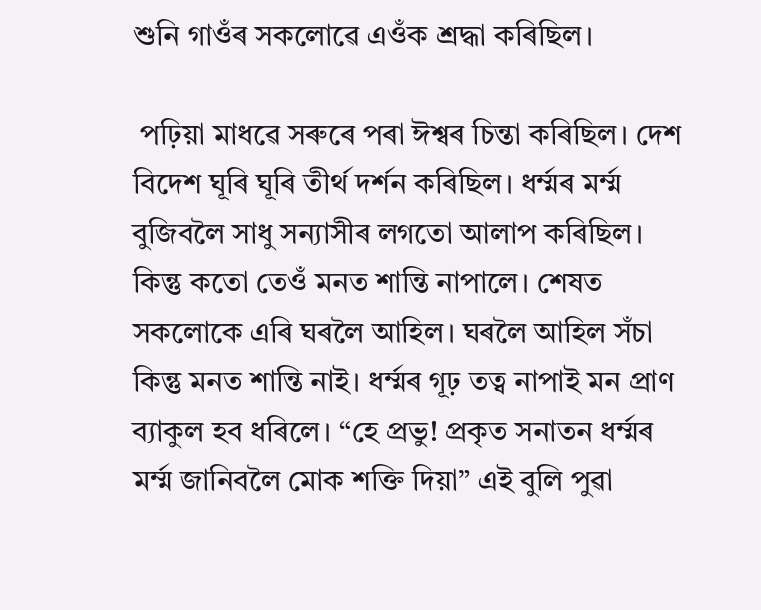শুনি গাওঁৰ সকলোৱে এওঁক শ্ৰদ্ধা কৰিছিল।

 পঢ়িয়া মাধৱে সৰুৰে পৰা ঈশ্বৰ চিন্তা কৰিছিল। দেশ বিদেশ ঘূৰি ঘূৰি তীৰ্থ দৰ্শন কৰিছিল। ধৰ্ম্মৰ মৰ্ম্ম বুজিবলৈ সাধু সন্যাসীৰ লগতো আলাপ কৰিছিল। কিন্তু কতো তেওঁ মনত শান্তি নাপালে। শেষত সকলোকে এৰি ঘৰলৈ আহিল। ঘৰলৈ আহিল সঁচা কিন্তু মনত শান্তি নাই। ধৰ্ম্মৰ গূঢ় তত্ব নাপাই মন প্ৰাণ ব্যাকুল হব ধৰিলে। “হে প্ৰভু! প্ৰকৃত সনাতন ধৰ্ম্মৰ মৰ্ম্ম জানিবলৈ মোক শক্তি দিয়া” এই বুলি পুৱা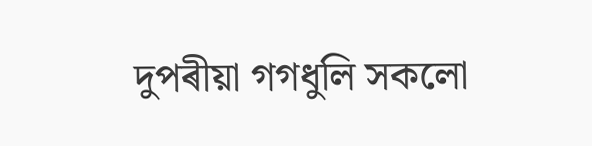দুপৰীয়া গগধুলি সকলো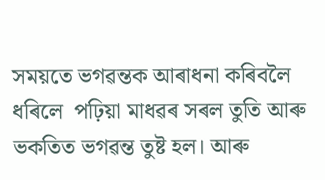সময়তে ভগৱন্তক আৰাধনা কৰিবলৈ ধৰিলে  পঢ়িয়া মাধৱৰ সৰল তুতি আৰু ভকতিত ভগৱন্ত তুষ্ট হল। আৰু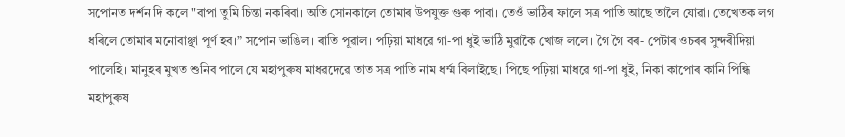সপোনত দৰ্শন দি কলে "বাপা তুমি চিন্তা নকৰিবা। অতি সোনকালে তোমাৰ উপযুক্ত গুৰু পাবা। তেওঁ ভাঠিৰ ফালে সত্ৰ পাতি আছে তালৈ যোৱা। তেখেতক লগ ধৰিলে তোমাৰ মনোবাঞ্ছা পূৰ্ণ হব।” সপোন ভাঙিল। ৰাতি পূৱাল। পঢ়িয়া মাধৱে গা-পা ধুই ভাঠি মুৱাকৈ খোজ ললে। গৈ গৈ বৰ- পেটাৰ ওচৰৰ সুন্দৰীদিয়া পালেহি। মানুহৰ মুখত শুনিব পালে যে মহাপুৰুষ মাধৱদেৱে তাত সত্ৰ পাতি নাম ধৰ্ম্ম বিলাইছে। পিছে পঢ়িয়া মাধৱে গা-পা ধুই, নিকা কাপোৰ কানি পিন্ধি মহাপুৰুষ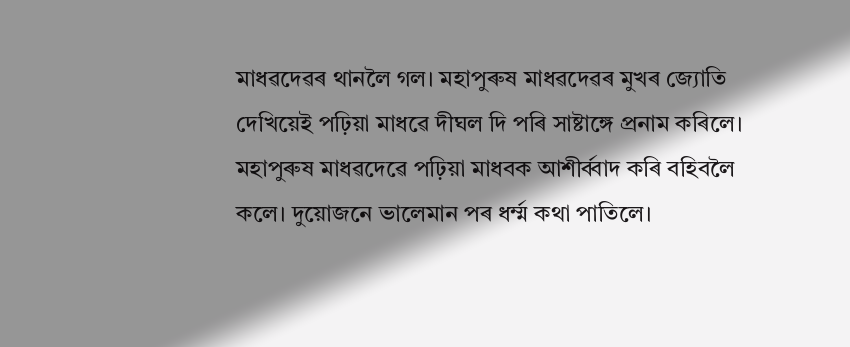মাধৱদেৱৰ থানলৈ গল। মহাপুৰুষ মাধৱদেৱৰ মুখৰ জ্যোতি দেখিয়েই পঢ়িয়া মাধৱে দীঘল দি পৰি সাষ্টাঙ্গে প্ৰনাম কৰিলে। মহাপুৰুষ মাধৱদেৱে পঢ়িয়া মাধবক আশীৰ্ব্বাদ কৰি বহিবলৈ কলে। দুয়োজনে ভালেমান পৰ ধৰ্ম্ম কথা পাতিলে।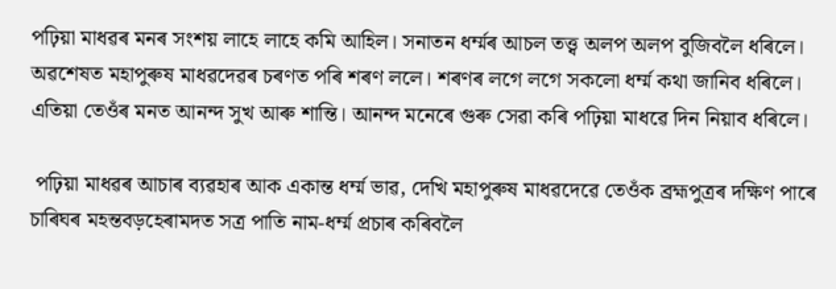পঢ়িয়া মাধৱৰ মনৰ সংশয় লাহে লাহে কমি আহিল। সনাতন ধৰ্ম্মৰ আচল তত্ত্ব অলপ অলপ বুজিবলৈ ধৰিলে। অৱশেষত মহাপুৰুষ মাধৱদেৱৰ চৰণত পৰি শৰণ ললে। শৰণৰ লগে লগে সকলো ধৰ্ম্ম কথা জানিব ধৰিলে। এতিয়া তেওঁৰ মনত আনন্দ সুখ আৰু শান্তি। আনন্দ মনেৰে গুৰু সেৱা কৰি পঢ়িয়া মাধৱে দিন নিয়াব ধৰিলে।

 পঢ়িয়া মাধৱৰ আচাৰ ব্যৱহাৰ আক একান্ত ধৰ্ম্ম ভাৱ, দেখি মহাপুৰুষ মাধৱদেৱে তেওঁক ব্ৰহ্মপুত্ৰৰ দক্ষিণ পাৰে  চাৰিঘৰ মহন্তবড়হেৰামদত সত্ৰ পাতি নাম-ধৰ্ম্ম প্ৰচাৰ কৰিবলৈ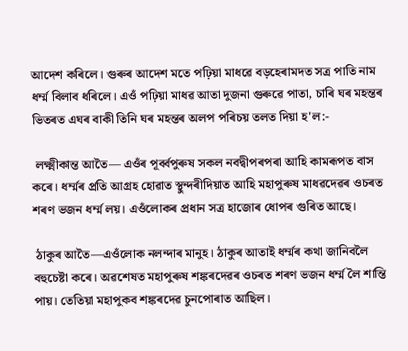আদেশ কৰিলে। গুৰুৰ আদেশ মতে পঢ়িয়া মাধৱে বড়হেৰামদত সত্ৰ পাতি নাম ধৰ্ম্ম বিলাব ধৰিলে। এওঁ পঢ়িয়া মাধৱ আতা দুজনা গুৰুৱে পাতা, চাৰি ঘৰ মহন্তৰ ভিতৰত এঘৰ বাকী তিনি ঘৰ মহন্তৰ অলপ পৰিচয় তলত দিয়া হ'ল:-

 লক্ষ্মীকান্ত আতৈ— এওঁৰ পূৰ্ব্বপুৰুষ সকল নবদ্বীপৰপৰা আহি কামৰূপত বাস কৰে। ধৰ্ম্মৰ প্ৰতি আগ্ৰহ হোৱাত স্থুন্দৰীদিয়াত আহি মহাপুৰুষ মাধৱদেৱৰ ওচৰত শৰণ ভজন ধৰ্ম্ম লয়। এওঁলোকৰ প্ৰধান সত্ৰ হাজোৰ ধোপৰ গুৰিত আছে।

 ঠাকুৰ আতৈ—এওঁলোক নলন্দাৰ মানুহ। ঠাকুৰ আতাই ধৰ্ম্মৰ কথা জানিবলৈ বহুচেষ্টা কৰে। অৱশেষত মহাপুৰুষ শঙ্কৰদেৱৰ ওচৰত শৰণ ভজন ধৰ্ম্ম লৈ শান্তি পায়। তেতিয়া মহাপুকব শঙ্কৰদেৱ চুনপোৰাত আছিল।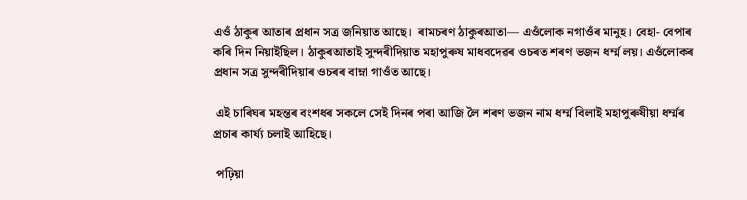এওঁ ঠাকুৰ আতাৰ প্ৰধান সত্ৰ জনিয়াত আছে।  ৰামচৰণ ঠাকুৰআতা— এওঁলোক নগাওঁৰ মানুহ। বেহা- বেপাৰ কৰি দিন নিয়াইছিল। ঠাকুৰআতাই সুন্দৰীদিয়াত মহাপুৰুষ মাধবদেৱৰ ওচৰত শৰণ ভজন ধৰ্ম্ম লয়। এওঁলোকৰ প্ৰধান সত্ৰ সুন্দৰীদিয়াৰ ওচৰৰ বাম্না গাওঁত আছে।

 এই চাৰিঘৰ মহন্তৰ বংশধৰ সকলে সেই দিনৰ পৰা আজি লৈ শৰণ ভজন নাম ধৰ্ম্ম বিলাই মহাপুৰুষীয়া ধৰ্ম্মৰ প্ৰচাৰ কাৰ্য্য চলাই আহিছে।

 পঢ়িয়া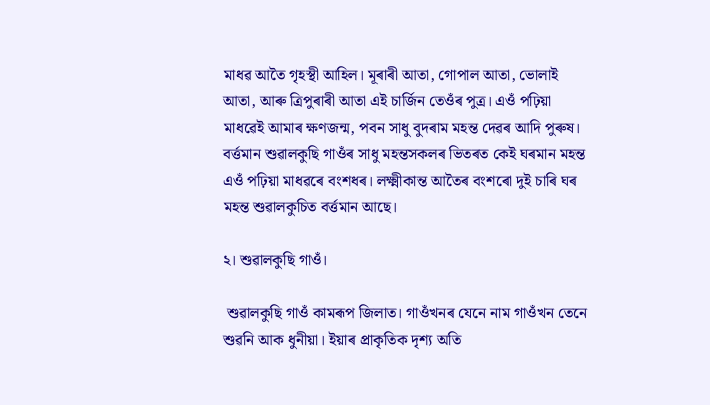মাধৱ আতৈ গৃহস্থী আহিল। মূৰাৰী আতা, গোপাল আতা, ভোলাই আতা, আৰু ত্ৰিপুৰাৰী আতা এই চাৰ্জিন তেওঁৰ পুত্ৰ। এওঁ পঢ়িয়া মাধৱেই আমাৰ ক্ষণজন্ম, পবন সাধু বুদৰাম মহন্ত দেৱৰ আদি পুৰুষ। বৰ্ত্তমান শুৱালকুছি গাওঁৰ সাধু মহন্তসকলৰ ভিতৰত কেই ঘৰমান মহন্ত এওঁ পঢ়িয়া মাধৱৰে বংশধৰ। লক্ষ্মীকান্ত আতৈৰ বংশৰো দুই চাৰি ঘৰ মহন্ত শুৱালকুচিত বৰ্ত্তমান আছে।

২। শুৱালকুছি গাওঁ।

 শুৱালকুছি গাওঁ কামৰূপ জিলাত। গাওঁখনৰ যেনে নাম গাওঁখন তেনে শুৱনি আক ধুনীয়া। ইয়াৰ প্ৰাকৃতিক দৃশ্য অতি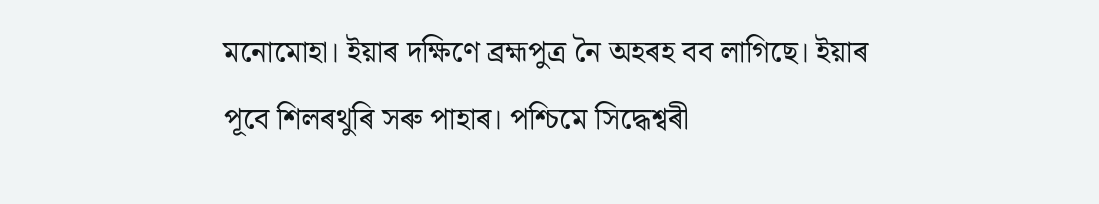মনোমোহা। ইয়াৰ দক্ষিণে ব্ৰহ্মপুত্ৰ নৈ অহৰহ বব লাগিছে। ইয়াৰ পূবে শিলৰথুৰি সৰু পাহাৰ। পশ্চিমে সিদ্ধেশ্বৰী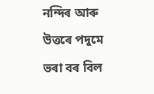নন্দিৰ আৰু উত্তৰে পদুমে ভৰা বৰ বিল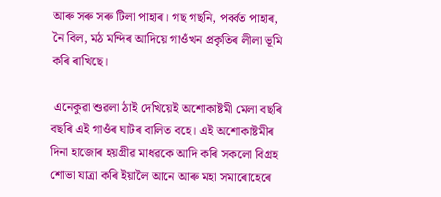আৰু সৰু সৰু টিলা পাহাৰ। গছ গছনি, পৰ্ব্বত পাহাৰ, নৈ বিল, মঠ মন্দিৰ আদিয়ে গাওঁখন প্ৰকৃতিৰ লীলা ভূমি কৰি ৰাখিছে।

 এনেকুৱা শুৱলা ঠাই দেখিয়েই অশোকাষ্টমী মেলা বছৰি বছৰি এই গাওঁৰ ঘাটৰ বালিত বহে। এই অশোকাষ্টমীৰ দিনা হাজোৰ হয়গ্ৰীৱ মাধৱকে আদি কৰি সকলো বিগ্ৰহ শোভা যাত্ৰা কৰি ইয়ালৈ আনে আৰু মহা সমাৰোহেৰে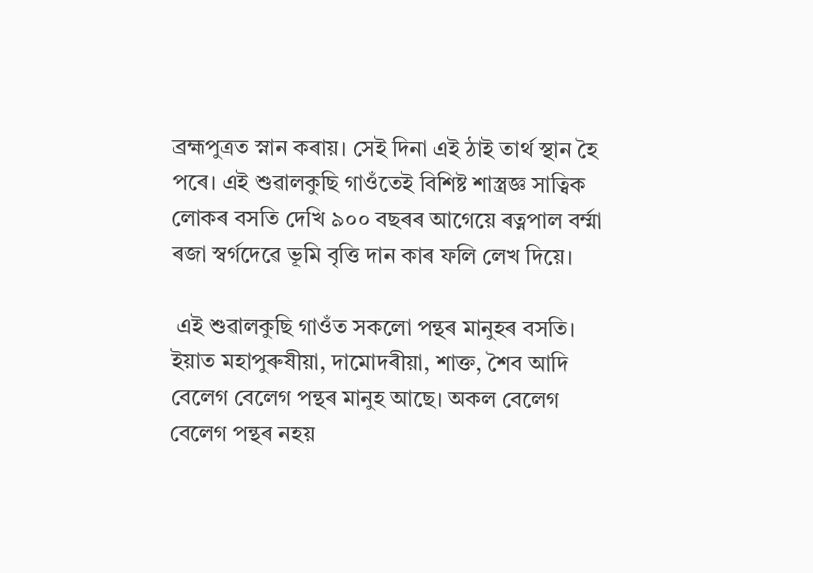ব্ৰহ্মপুত্ৰত স্নান কৰায়। সেই দিনা এই ঠাই তাৰ্থ স্থান হৈ পৰে। এই শুৱালকুছি গাওঁতেই বিশিষ্ট শাস্ত্ৰজ্ঞ সাত্ৱিক লোকৰ বসতি দেখি ৯০০ বছৰৰ আগেয়ে ৰত্নপাল বৰ্ম্মা ৰজা স্বৰ্গদেৱে ভূমি বৃত্তি দান কাৰ ফলি লেখ দিয়ে।

 এই শুৱালকুছি গাওঁত সকলো পন্থৰ মানুহৰ বসতি। ইয়াত মহাপুৰুষীয়া, দামোদৰীয়া, শাক্ত, শৈব আদি বেলেগ বেলেগ পন্থৰ মানুহ আছে। অকল বেলেগ বেলেগ পন্থৰ নহয়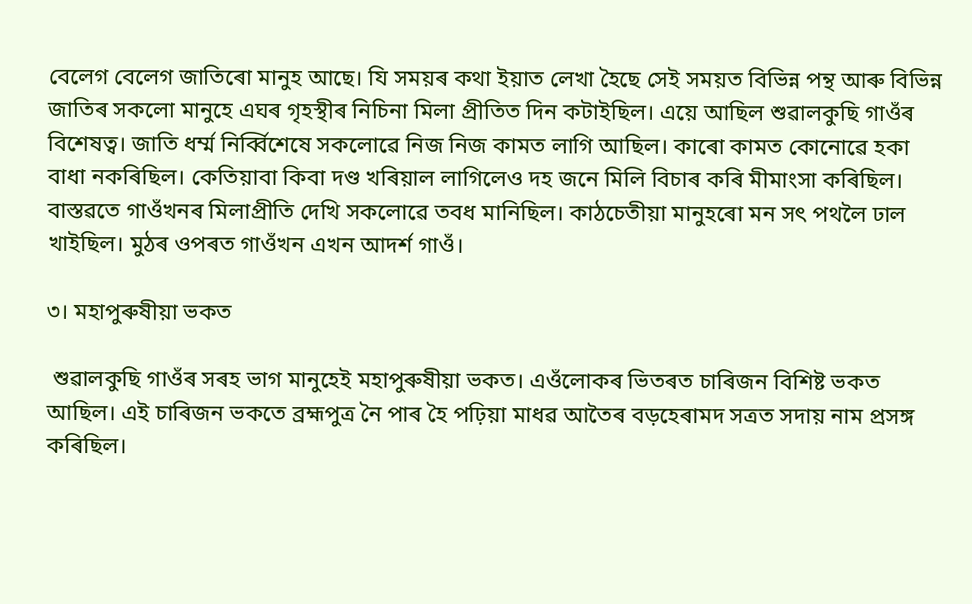বেলেগ বেলেগ জাতিৰো মানুহ আছে। যি সময়ৰ কথা ইয়াত লেখা হৈছে সেই সময়ত বিভিন্ন পন্থ আৰু বিভিন্ন জাতিৰ সকলো মানুহে এঘৰ গৃহস্থীৰ নিচিনা মিলা প্ৰীতিত দিন কটাইছিল। এয়ে আছিল শুৱালকুছি গাওঁৰ বিশেষত্ব। জাতি ধৰ্ম্ম নিৰ্ব্বিশেষে সকলোৱে নিজ নিজ কামত লাগি আছিল। কাৰো কামত কোনোৱে হকা বাধা নকৰিছিল। কেতিয়াবা কিবা দণ্ড খৰিয়াল লাগিলেও দহ জনে মিলি বিচাৰ কৰি মীমাংসা কৰিছিল। বাস্তৱতে গাওঁখনৰ মিলাপ্ৰীতি দেখি সকলোৱে তবধ মানিছিল। কাঠচেতীয়া মানুহৰো মন সৎ পথলৈ ঢাল খাইছিল। মুঠৰ ওপৰত গাওঁখন এখন আদৰ্শ গাওঁ।

৩। মহাপুৰুষীয়া ভকত

 শুৱালকুছি গাওঁৰ সৰহ ভাগ মানুহেই মহাপুৰুষীয়া ভকত। এওঁলোকৰ ভিতৰত চাৰিজন বিশিষ্ট ভকত আছিল। এই চাৰিজন ভকতে ব্ৰহ্মপুত্ৰ নৈ পাৰ হৈ পঢ়িয়া মাধৱ আতৈৰ বড়হেৰামদ সত্ৰত সদায় নাম প্ৰসঙ্গ কৰিছিল।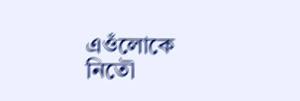এওঁলোকে নিতৌ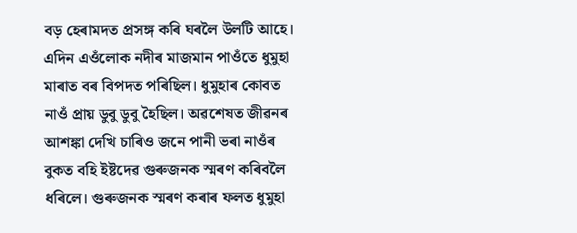বড় হেৰামদত প্ৰসঙ্গ কৰি ঘৰলৈ উলটি আহে। এদিন এওঁলোক নদীৰ মাজমান পাওঁতে ধুমুহা মাৰাত বৰ বিপদত পৰিছিল। ধুমুহাৰ কোবত নাওঁ প্ৰায় ডুবু ডুবু হৈছিল। অৱশেষত জীৱনৰ আশঙ্কা দেখি চাৰিও জনে পানী ভৰা নাওঁৰ বুকত বহি ইষ্টদেৱ গুৰুজনক স্মৰণ কৰিবলৈ ধৰিলে। গুৰুজনক স্মৰণ কৰাৰ ফলত ধুমুহা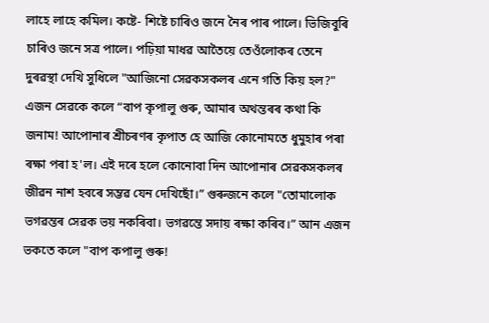লাহে লাহে কমিল। কষ্টে- শিষ্টে চাৰিও জনে নৈৰ পাৰ পালে। ভিজিবুৰি চাৰিও জনে সত্ৰ পালে। পঢ়িয়া মাধৱ আতৈয়ে তেওঁলোকৰ তেনে দুৰৱস্থা দেখি সুধিলে "আজিনো সেৱকসকলৰ এনে গতি কিয় হল?" এজন সেৱকে কলে “বাপ কৃপালু গুৰু, আমাৰ অথন্তৰৰ কথা কি জনাম! আপোনাৰ শ্ৰীচৰণৰ কৃপাত হে আজি কোনোমতে ধুমুহাৰ পৰা ৰক্ষা পৰা হ'ল। এই দৰে হলে কোনোবা দিন আপোনাৰ সেৱকসকলৰ জীৱন নাশ হবৰে সম্ভৱ যেন দেখিছোঁ।” গুৰুজনে কলে "তোমালোক ভগৱন্তৰ সেৱক ভয় নকৰিবা। ভগৱন্তে সদায় ৰক্ষা কৰিব।” আন এজন ভকতে কলে "বাপ কপালু গুৰু!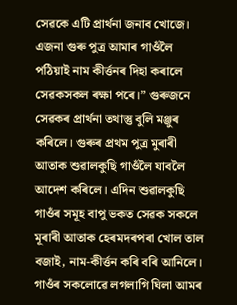সেৱকে এটি প্ৰাৰ্থনা জনাব খোজে। এজনা গুৰু পুত্ৰ আমাৰ গাওঁলৈ পঠিয়াই নাম কীৰ্ত্তনৰ দিহা কৰালে সেৱকসকল ৰক্ষা পৰে।” গুৰুজনে সেৱকৰ প্ৰাৰ্থনা তথাস্তু বুলি মঞ্জুৰ কৰিলে। গুৰুৰ প্ৰথম পুত্ৰ মুৰাৰী আতাক শুৱালকুছি গাওঁলৈ যাবলৈ আদেশ কৰিলে। এদিন শুৱালকুছি গাওঁৰ সমূহ বাপু ভকত সেৱক সকলে মূৰাৰী আতাক হেৰমদৰপৰা খোল তাল বজাই, নাম-কীৰ্ত্তন কৰি বৰি আনিলে। গাওঁৰ সকলোৱে লগলাগি ঘিলা আমৰ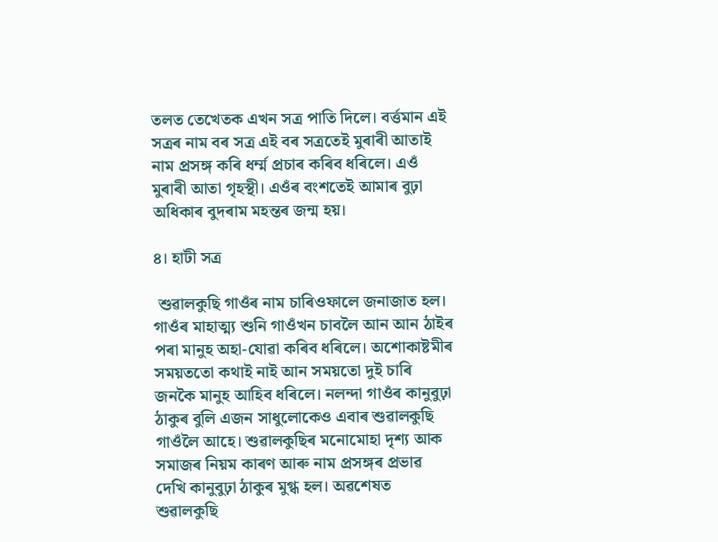তলত তেখেতক এখন সত্ৰ পাতি দিলে। বৰ্ত্তমান এই সত্ৰৰ নাম বৰ সত্ৰ এই বৰ সত্ৰতেই মুৰাৰী আতাই নাম প্ৰসঙ্গ কৰি ধৰ্ম্ম প্ৰচাৰ কৰিব ধৰিলে। এওঁ মুৰাৰী আতা গৃহস্থী। এওঁৰ বংশতেই আমাৰ বুঢ়া অধিকাৰ বুদৰাম মহন্তৰ জন্ম হয়।

৪। হাটী সত্ৰ

 শুৱালকুছি গাওঁৰ নাম চাৰিওফালে জনাজাত হল। গাওঁৰ মাহাত্ম্য শুনি গাওঁখন চাবলৈ আন আন ঠাইৰ পৰা মানুহ অহা-যোৱা কৰিব ধৰিলে। অশোকাষ্টমীৰ সময়ততো কথাই নাই আন সময়তো দুই চাৰি জনকৈ মানুহ আহিব ধৰিলে। নলন্দা গাওঁৰ কানুবুঢ়া ঠাকুৰ বুলি এজন সাধুলোকেও এবাৰ শুৱালকুছি গাওঁলৈ আহে। শুৱালকুছিৰ মনোমোহা দৃশ্য আক সমাজৰ নিয়ম কাৰণ আৰু নাম প্ৰসঙ্গৰ প্ৰভাৱ দেখি কানুবুঢ়া ঠাকুৰ মুগ্ধ হল। অৱশেষত শুৱালকুছি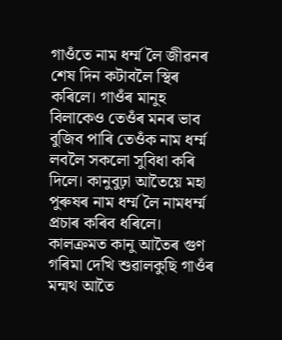গাওঁতে নাম ধৰ্ম্ম লৈ জীৱনৰ শেষ দিন কটাবলৈ স্থিৰ কৰিলে। গাওঁৰ মানুহ বিলাকেও তেওঁৰ মনৰ ভাব বুজিব পাৰি তেওঁক নাম ধৰ্ম্ম লবলৈ সকলো সুবিধা কৰি দিলে। কানুবুঢ়া আতৈয়ে মহা পুৰুষৰ নাম ধৰ্ম্ম লৈ নামধৰ্ম্ম প্ৰচাৰ কৰিব ধৰিলে। কালক্ৰমত কানু আতৈৰ গুণ গৰিমা দেখি শুৱালকুছি গাওঁৰ মন্মথ আতৈ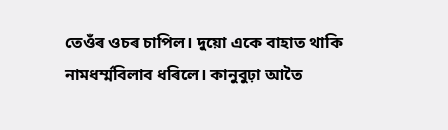তেওঁৰ ওচৰ চাপিল। দুয়ো একে বাহাত থাকি নামধৰ্ম্মবিলাব ধৰিলে। কানুবুঢ়া আতৈ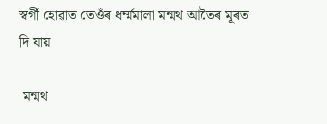স্বৰ্গী হোৱাত তেওঁৰ ধৰ্ম্মমালা মন্মথ আতৈৰ মূৰত দি যায়

 মন্মথ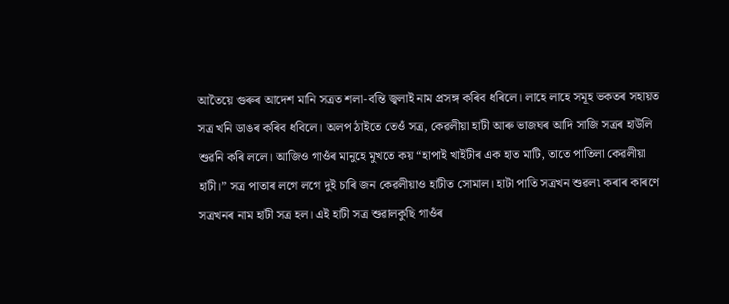আতৈয়ে গুৰুৰ আদেশ মানি সত্ৰত শলা-বন্তি জ্বলাই নাম প্ৰসঙ্গ কৰিব ধৰিলে। লাহে লাহে সমূহ ভকতৰ সহায়ত সত্ৰ খনি ডাঙৰ কৰিব ধবিলে। অলপ ঠাইতে তেওঁ সত্ৰ, কেৱলীয়া হাটী আৰু ভাজঘৰ আদি সাজি সত্ৰৰ হাউলি শুৱনি কৰি ললে। আজিও গাওঁৰ মানুহে মুখতে কয় “হাপাই খাইটীৰ এক হাত মাটি, তাতে পাতিলা কেৱলীয়া হাটী।” সত্ৰ পাতাৰ লগে লগে দুই চাৰি জন কেৱলীয়াও হাটীত সোমাল। হাটা পাতি সত্ৰখন শুৱল৷ কৰাৰ কাৰণে সত্ৰখনৰ নাম হাটী সত্ৰ হল। এই হাটী সত্ৰ শুৱালকুছি গাওঁৰ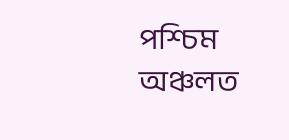পশ্চিম অঞ্চলত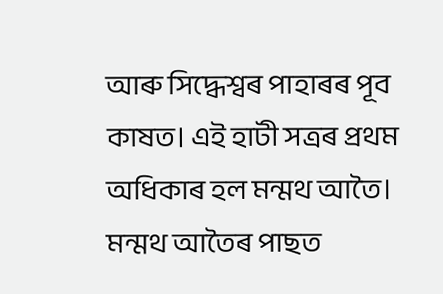আৰু সিদ্ধেশ্বৰ পাহাৰৰ পূব কাষত। এই হাটী সত্ৰৰ প্ৰথম অধিকাৰ হল মন্মথ আতৈ। মন্মথ আতৈৰ পাছত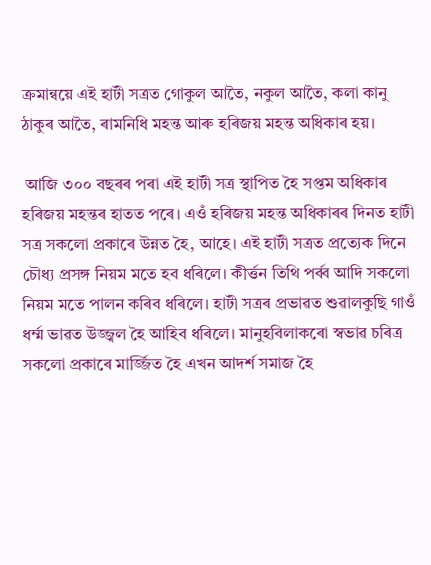ক্ৰমান্বয়ে এই হাটী সত্ৰত গোকুল আতৈ, নকুল আতৈ, কলা কানু ঠাকুৰ আতৈ, ৰামনিধি মহন্ত আৰু হৰিজয় মহন্ত অধিকাৰ হয়।

 আজি ৩০০ বছৰৰ পৰা এই হাটী সত্ৰ স্থাপিত হৈ সপ্তম অধিকাৰ হৰিজয় মহন্তৰ হাতত পৰে। এওঁ হৰিজয় মহন্ত অধিকাৰৰ দিনত হাটী সত্ৰ সকলো প্ৰকাৰে উন্নত হৈ, আহে। এই হাটী সত্ৰত প্ৰত্যেক দিনে চৌধ্য প্ৰসঙ্গ নিয়ম মতে হব ধৰিলে। কীৰ্ত্তন তিথি পৰ্ব্ব আদি সকলো নিয়ম মতে পালন কৰিব ধৰিলে। হাটী সত্ৰৰ প্ৰভাৱত শুৱালকুছি গাওঁ ধৰ্ম্ম ভাৱত উজ্জ্বল হৈ আহিব ধৰিলে। মানুহবিলাকৰো স্বভাৱ চৰিত্ৰ সকলো প্ৰকাৰে মাৰ্জ্জিত হৈ এখন আদৰ্শ সমাজ হৈ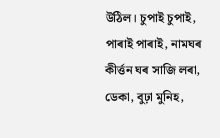উঠিল। চুপাই চুপাই, পাৰাই পাৰাই, নামঘৰ কীৰ্ত্তন ঘৰ সাজি লৰা, ডেকা, বুঢ়া মুনিহ,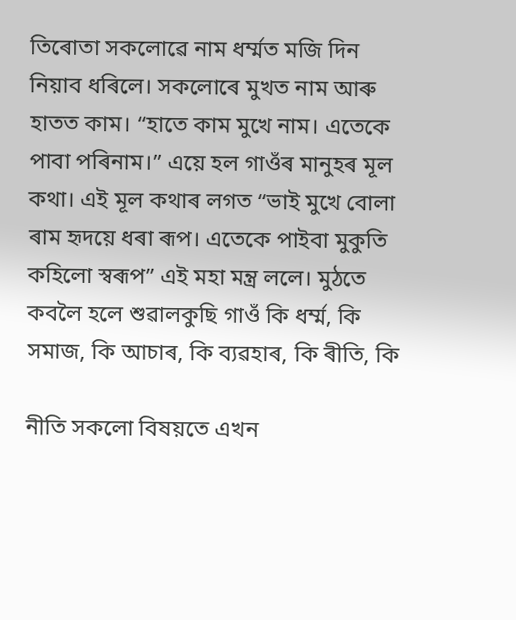তিৰোতা সকলোৱে নাম ধৰ্ম্মত মজি দিন নিয়াব ধৰিলে। সকলোৰে মুখত নাম আৰু হাতত কাম। “হাতে কাম মুখে নাম। এতেকে পাবা পৰিনাম।” এয়ে হল গাওঁৰ মানুহৰ মূল কথা। এই মূল কথাৰ লগত “ভাই মুখে বোলা ৰাম হৃদয়ে ধৰা ৰূপ। এতেকে পাইবা মুকুতি কহিলো স্বৰূপ” এই মহা মন্ত্ৰ ললে। মুঠতে কবলৈ হলে শুৱালকুছি গাওঁ কি ধৰ্ম্ম, কি সমাজ, কি আচাৰ, কি ব্যৱহাৰ, কি ৰীতি, কি

নীতি সকলো বিষয়তে এখন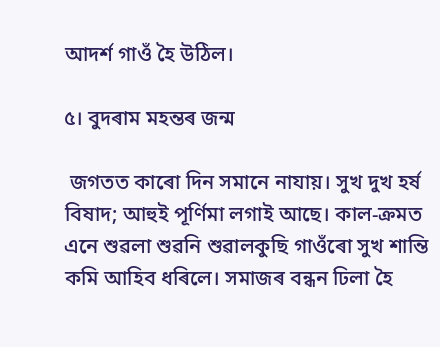আদৰ্শ গাওঁ হৈ উঠিল।

৫। বুদৰাম মহন্তৰ জন্ম

 জগতত কাৰো দিন সমানে নাযায়। সুখ দুখ হৰ্ষ বিষাদ; আহুই পূৰ্ণিমা লগাই আছে। কাল-ক্ৰমত এনে শুৱলা শুৱনি শুৱালকুছি গাওঁৰো সুখ শান্তি কমি আহিব ধৰিলে। সমাজৰ বন্ধন ঢিলা হৈ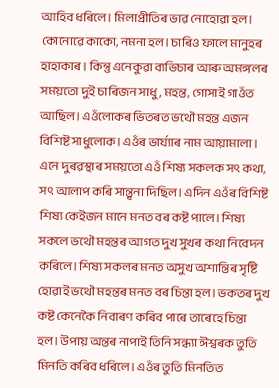আহিব ধৰিলে। মিলাপ্ৰীতিৰ ভাৱ নোহোৱা হল। কোনোৱে কাকো, নমনা হল। চাৰিও ফালে মানুহৰ হাহাকাৰ। কিন্তু এনেকুৱা ব্যভিচাৰ আৰু অমঙ্গলৰ সময়তো দুই চাৰিজন সাধু, মহন্ত, গোসাই গাওঁত আছিল। এওঁলোকৰ ভিতৰত ভথৌ মহন্ত এজন বিশিষ্ট সাধুলোক। এওঁৰ ভাৰ্য্যাৰ নাম আয়ামালা। এনে দুৰৱস্থাৰ সময়তো এওঁ শিষ্য সকলক সৎ কথা, সৎ আলাপ কৰি সান্ত্বনা দিছিল। এদিন এওঁৰ বিশিষ্ট শিষ্য কেইজন মানে মনত বৰ কষ্ট পালে। শিষ্য সকলে ভথৌ মহন্তৰ আগত দুখ সুখৰ কথা নিবেদন কৰিলে। শিষ্য সকলৰ মনত অসুখ অশান্তিৰ সৃষ্টি হোৱাই ভথৌ মহন্তৰ মনত বৰ চিন্তা হল। ভকতৰ দুখ কষ্ট কেনেকৈ নিবাৰণ কৰিব পাৰে তাৰেহে চিন্তা হল। উপায় অন্তৰ নাপাই তিনি সন্ধ্যা ঈশ্বৰক তুতি মিনতি কৰিব ধৰিলে। এওঁৰ তুতি মিনতিত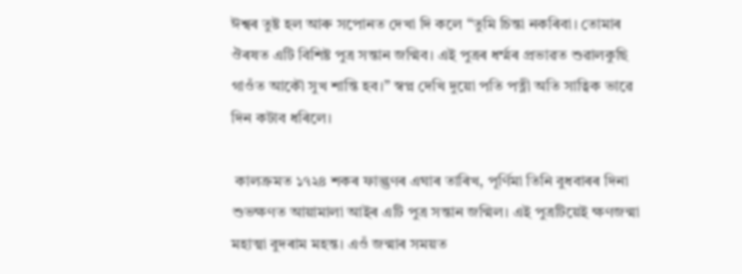ঈশ্বৰ তুষ্ট হল আৰু সপোনত দেখা দি কলে “তুমি চিন্তা নকৰিবা। তোমাৰ ঔৰষত এটি বিশিষ্ট পুত্ৰ সন্তান জন্মিব। এই পুত্ৰৰ ধৰ্ম্মৰ প্ৰভাৱত শুৱালকুছি গাওঁত আকৌ সুখ শান্তি হব।” স্বপ্ন দেখি দুয়ো পতি পত্নী অতি সাত্বিক ভাৱে দিন কটাব ধৰিলে।

 কালক্ৰমত ১৭২৪ শকৰ ফাল্গুণৰ এঘাৰ তাৰিখ, পূৰ্ণিমা তিনি বুধবাৰৰ দিনা শুভক্ষণত আয়ামালা আইৰ এটি পুত্ৰ সন্তান জন্মিল। এই পুত্ৰটিয়েই ক্ষণজন্মা মহাত্মা বুদৰাম মহন্ত। এওঁ জন্মাৰ সময়ত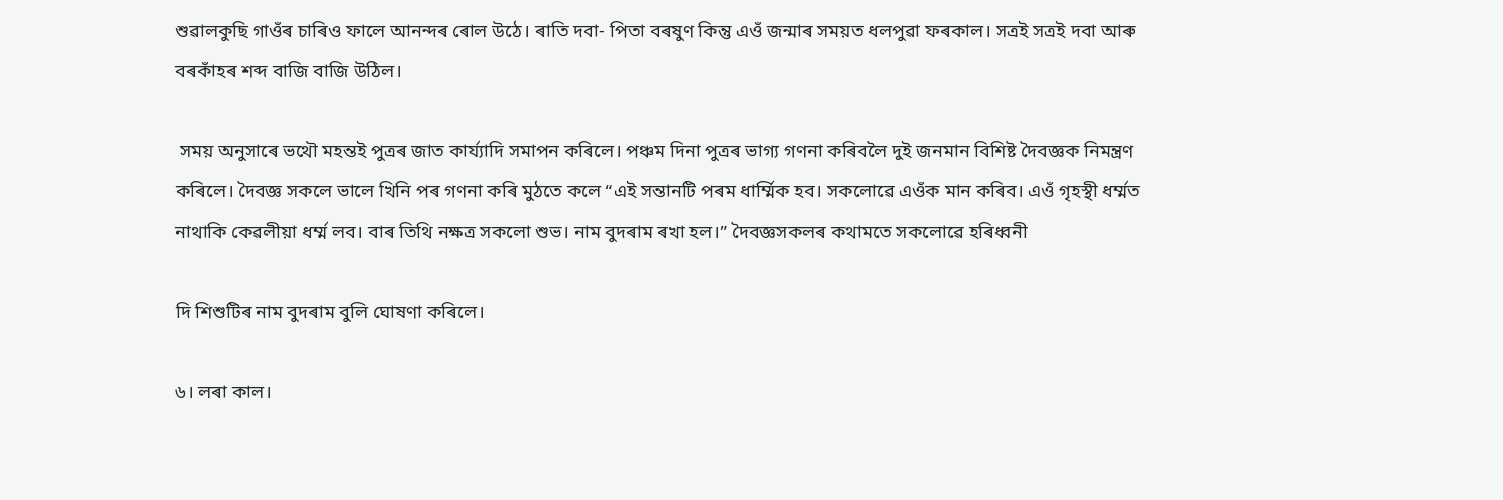শুৱালকুছি গাওঁৰ চাৰিও ফালে আনন্দৰ ৰোল উঠে। ৰাতি দবা- পিতা বৰষুণ কিন্তু এওঁ জন্মাৰ সময়ত ধলপুৱা ফৰকাল। সত্ৰই সত্ৰই দবা আৰু বৰকাঁহৰ শব্দ বাজি বাজি উঠিল।

 সময় অনুসাৰে ভথৌ মহন্তই পুত্ৰৰ জাত কাৰ্য্যাদি সমাপন কৰিলে। পঞ্চম দিনা পুত্ৰৰ ভাগ্য গণনা কৰিবলৈ দুই জনমান বিশিষ্ট দৈবজ্ঞক নিমন্ত্ৰণ কৰিলে। দৈবজ্ঞ সকলে ভালে খিনি পৰ গণনা কৰি মুঠতে কলে “এই সন্তানটি পৰম ধাৰ্ম্মিক হব। সকলোৱে এওঁক মান কৰিব। এওঁ গৃহস্থী ধৰ্ম্মত নাথাকি কেৱলীয়া ধৰ্ম্ম লব। বাৰ তিথি নক্ষত্ৰ সকলো শুভ। নাম বুদৰাম ৰখা হল।” দৈবজ্ঞসকলৰ কথামতে সকলোৱে হৰিধ্বনী

দি শিশুটিৰ নাম বুদৰাম বুলি ঘোষণা কৰিলে।

৬। লৰা কাল।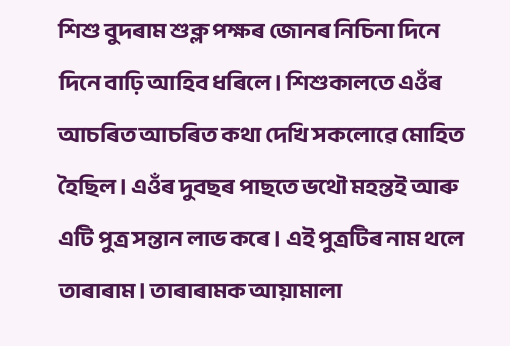শিশু বুদৰাম শুক্ল পক্ষৰ জোনৰ নিচিনা দিনে দিনে বাঢ়ি আহিব ধৰিলে। শিশুকালতে এওঁৰ আচৰিত আচৰিত কথা দেখি সকলোৱে মোহিত হৈছিল। এওঁৰ দুবছৰ পাছতে ভথৌ মহন্তই আৰু এটি পুত্ৰ সন্তান লাভ কৰে। এই পুত্ৰটিৰ নাম থলে তাৰাৰাম। তাৰাৰামক আয়ামালা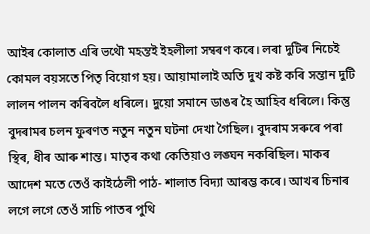আইৰ কোলাত এৰি ভথৌ মহন্তই ইহলীলা সম্বৰণ কৰে। লৰা দুটিৰ নিচেই কোমল বয়সতে পিতৃ বিয়োগ হয়। আয়ামালাই অতি দুখ কষ্ট কৰি সন্তান দুটি লালন পালন কৰিবলৈ ধৰিলে। দুয়ো সমানে ডাঙৰ হৈ আহিব ধৰিলে। কিন্তু বুদৰামৰ চলন ফুৰণত নতুন নতুন ঘটনা দেখা গৈছিল। বুদৰাম সৰুৰে পৰা স্থিৰ, ধীৰ আৰু শান্ত। মাতৃৰ কথা কেতিয়াও লঙ্ঘন নকৰিছিল। মাকৰ আদেশ মতে তেওঁ কাইঠেলী পাঠ- শালাত বিদ্যা আৰম্ভ কৰে। আখৰ চিনাৰ লগে লগে তেওঁ সাচি পাতৰ পুথি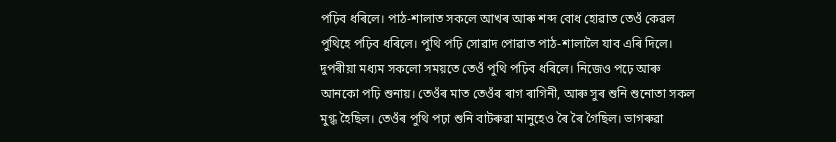পঢ়িব ধৰিলে। পাঠ-শালাত সকলে আখৰ আৰু শব্দ বোধ হোৱাত তেওঁ কেৱল পুথিহে পঢ়িব ধৰিলে। পুথি পঢ়ি সোৱাদ পোৱাত পাঠ-শালালৈ যাব এৰি দিলে। দুপৰীয়া মধ্যম সকলো সময়তে তেওঁ পুথি পঢ়িব ধৰিলে। নিজেও পঢ়ে আৰু আনকো পঢ়ি শুনায়। তেওঁৰ মাত তেওঁৰ ৰাগ ৰাগিনী, আৰু সুৰ শুনি শুনোতা সকল মুগ্ধ হৈছিল। তেওঁৰ পুথি পঢ়া শুনি বাটৰুৱা মানুহেও ৰৈ ৰৈ গৈছিল। ভাগৰুৱা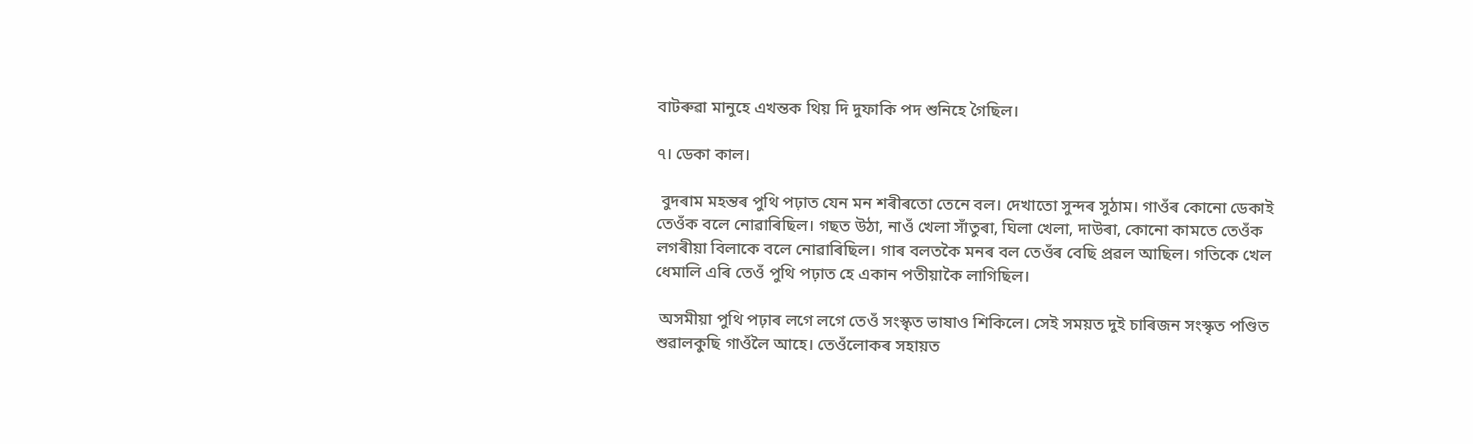বাটৰুৱা মানুহে এখন্তক থিয় দি দুফাকি পদ শুনিহে গৈছিল।

৭। ডেকা কাল।

 বুদৰাম মহন্তৰ পুথি পঢ়াত যেন মন শৰীৰতো তেনে বল। দেখাতো সুন্দৰ সুঠাম। গাওঁৰ কোনো ডেকাই তেওঁক বলে নোৱাৰিছিল। গছত উঠা, নাওঁ খেলা সাঁতুৰা, ঘিলা খেলা, দাউৰা, কোনো কামতে তেওঁক লগৰীয়া বিলাকে বলে নোৱাৰিছিল। গাৰ বলতকৈ মনৰ বল তেওঁৰ বেছি প্ৰৱল আছিল। গতিকে খেল ধেমালি এৰি তেওঁ পুথি পঢ়াত হে একান পতীয়াকৈ লাগিছিল।

 অসমীয়া পুথি পঢ়াৰ লগে লগে তেওঁ সংস্কৃত ভাষাও শিকিলে। সেই সময়ত দুই চাৰিজন সংস্কৃত পণ্ডিত শুৱালকুছি গাওঁলৈ আহে। তেওঁলোকৰ সহায়ত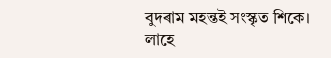বুদৰাম মহন্তই সংস্কৃত শিকে। লাহে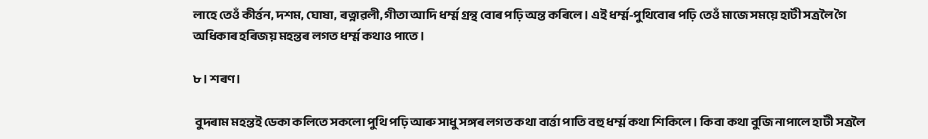লাহে তেওঁ কীৰ্ত্তন, দশম, ঘোষা, ৰত্নাৱলী, গীতা আদি ধৰ্ম্ম গ্ৰন্থ বোৰ পঢ়ি অন্ত কৰিলে। এই ধৰ্ম্ম-পুথিবোৰ পঢ়ি তেওঁ মাজে সময়ে হাটী সত্ৰলৈ গৈ অধিকাৰ হৰিজয় মহন্তৰ লগত ধৰ্ম্ম কথাও পাতে।

৮। শৰণ।

 বুদৰাম মহন্তই ডেকা কলিতে সকলো পুথি পঢ়ি আৰু সাধু সঙ্গৰ লগত কথা বাৰ্ত্তা পাতি বহু ধৰ্ম্ম কথা শিকিলে। কিবা কথা বুজি নাপালে হাটী সত্ৰলৈ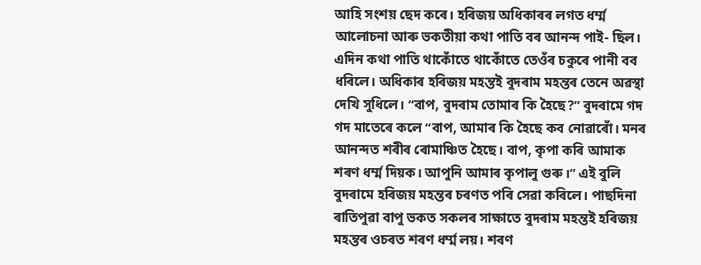আহি সংশয় ছেদ কৰে। হৰিজয় অধিকাৰৰ লগত ধৰ্ম্ম আলোচনা আৰু ভকতীয়া কথা পাতি বৰ আনন্দ পাই- ছিল। এদিন কথা পাতি থাকোঁতে থাকোঁতে তেওঁৰ চকুৰে পানী বব ধৰিলে। অধিকাৰ হৰিজয় মহন্তই বুদৰাম মহন্তৰ তেনে অৱস্থা দেখি সুধিলে। “বাপ, বুদৰাম তোমাৰ কি হৈছে?” বুদৰামে গদ গদ মাতেৰে কলে “বাপ, আমাৰ কি হৈছে কব নোৱাৰোঁ। মনৰ আনন্দত শৰীৰ ৰোমাঞ্চিত হৈছে। বাপ, কৃপা কৰি আমাক শৰণ ধৰ্ম্ম দিয়ক। আপুনি আমাৰ কৃপালু গুৰু।” এই বুলি বুদৰামে হৰিজয় মহন্তৰ চৰণত পৰি সেৱা কৰিলে। পাছদিনা ৰাতিপুৱা বাপু ভকত সকলৰ সাক্ষাতে বুদৰাম মহন্তই হৰিজয় মহন্তৰ ওচৰত শৰণ ধৰ্ম্ম লয়। শৰণ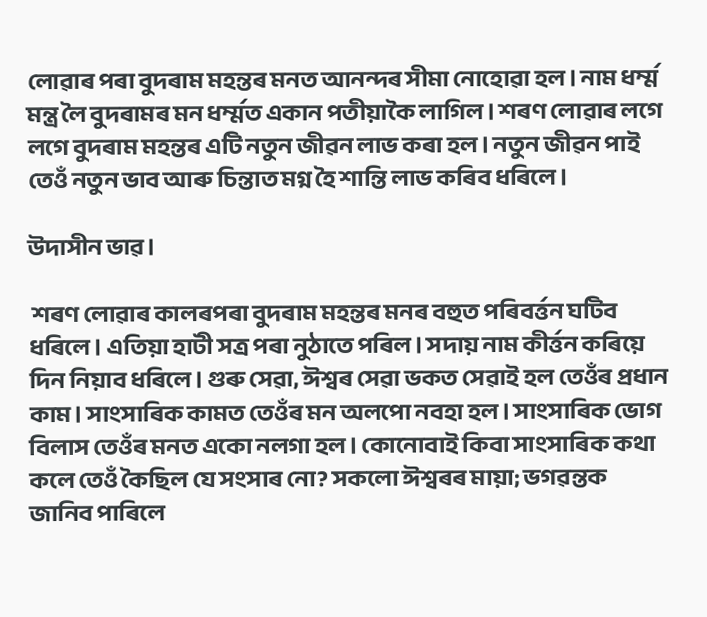লোৱাৰ পৰা বুদৰাম মহন্তৰ মনত আনন্দৰ সীমা নোহোৱা হল। নাম ধৰ্ম্ম মন্ত্ৰ লৈ বুদৰামৰ মন ধৰ্ম্মত একান পতীয়াকৈ লাগিল। শৰণ লোৱাৰ লগে লগে বুদৰাম মহন্তৰ এটি নতুন জীৱন লাভ কৰা হল। নতুন জীৱন পাই তেওঁ নতুন ভাব আৰু চিন্তাত মগ্ন হৈ শান্তি লাভ কৰিব ধৰিলে।

উদাসীন ভাৱ।

 শৰণ লোৱাৰ কালৰপৰা বুদৰাম মহন্তৰ মনৰ বহুত পৰিবৰ্ত্তন ঘটিব ধৰিলে। এতিয়া হাটী সত্ৰ পৰা নুঠাতে পৰিল। সদায় নাম কীৰ্ত্তন কৰিয়ে দিন নিয়াব ধৰিলে। গুৰু সেৱা, ঈশ্বৰ সেৱা ভকত সেৱাই হল তেওঁৰ প্ৰধান কাম। সাংসাৰিক কামত তেওঁৰ মন অলপো নবহা হল। সাংসাৰিক ভোগ বিলাস তেওঁৰ মনত একো নলগা হল। কোনোবাই কিবা সাংসাৰিক কথা কলে তেওঁ কৈছিল যে সংসাৰ নো? সকলো ঈশ্বৰৰ মায়া; ভগৱন্তক জানিব পাৰিলে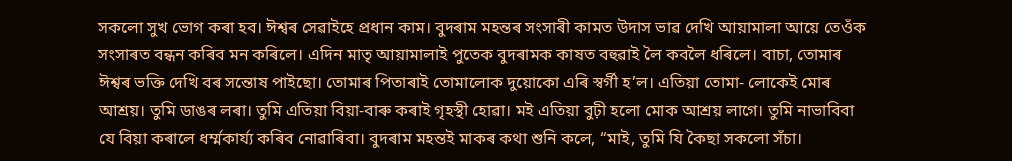সকলো সুখ ভোগ কৰা হব। ঈশ্বৰ সেৱাইহে প্ৰধান কাম। বুদৰাম মহন্তৰ সংসাৰী কামত উদাস ভাৱ দেখি আয়ামালা আয়ে তেওঁক সংসাৰত বন্ধন কৰিব মন কৰিলে। এদিন মাতৃ আয়ামালাই পুতেক বুদৰামক কাষত বহুৱাই লৈ কবলৈ ধৰিলে। বাচা, তোমাৰ ঈশ্বৰ ভক্তি দেখি বৰ সন্তোষ পাইছো। তোমাৰ পিতাৰাই তোমালোক দুয়োকো এৰি স্বৰ্গী হ’ল। এতিয়া তোমা- লোকেই মোৰ আশ্ৰয়। তুমি ডাঙৰ লৰা। তুমি এতিয়া বিয়া-বাৰু কৰাই গৃহস্থী হোৱা। মই এতিয়া বুঢ়ী হলো মোক আশ্ৰয় লাগে। তুমি নাভাবিবা যে বিয়া কৰালে ধৰ্ম্মকাৰ্য্য কৰিব নোৱাৰিবা। বুদৰাম মহন্তই মাকৰ কথা শুনি কলে, “মাই, তুমি যি কৈছা সকলো সঁচা।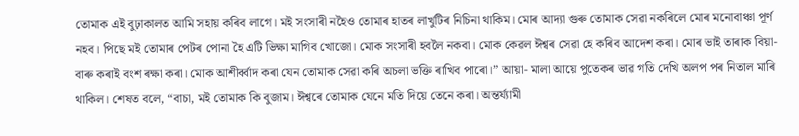তোমাক এই বুঢ়াকালত আমি সহায় কৰিব লাগে। মই সংসাৰী নহৈও তোমাৰ হাতৰ লাখুটিৰ নিচিনা থাকিম। মোৰ আদ্যা গুৰু তোমাক সেৱা নকৰিলে মোৰ মনোবাঞ্চা পূৰ্ণ নহব। পিছে মই তোমাৰ পেটৰ পোনা হৈ এটি ভিক্ষা মাগিব খোজো। মোক সংসাৰী হবলৈ নকবা। মোক কেৱল ঈশ্বৰ সেৱা হে কৰিব আদেশ কৰা। মোৰ ভাই তাৰাক বিয়া-বাৰু কৰাই বংশ ৰক্ষা কৰা। মোক আশীৰ্ব্বাদ কৰা যেন তোমাক সেৱা কৰি অচলা ভক্তি ৰাখিব পাৰো।” আয়া- মালা আয়ে পুতেকৰ ভাৱ গতি দেখি অলপ পৰ নিতাল মাৰি থাকিল। শেষত বলে, “বাচা, মই তোমাক কি বুজাম। ঈশ্বৰে তোমাক যেনে মতি দিয়ে তেনে কৰা। অন্তৰ্য্যামী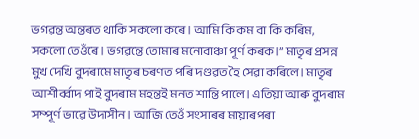ভগৱন্ত অন্তৰত থাকি সকলো কৰে। আমি কি কম বা কি কৰিম, সকলো তেওঁৰে। ভগৱন্তে তোমাৰ মনোবাঞ্চা পূৰ্ণ কৰক।” মাতৃৰ প্ৰসন্ন মুখ দেখি বুদৰামে মাতৃৰ চৰণত পৰি দণ্ডৱত হৈ সেৱা কৰিলে। মাতৃৰ আশীৰ্ব্বাদ পাই বুদৰাম মহন্তই মনত শান্তি পালে। এতিয়া আৰু বুদৰাম সম্পূৰ্ণ ভাৱে উদাসীন। আজি তেওঁ সংসাৰৰ মায়াৰপৰা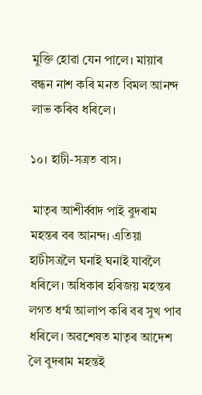মুক্তি হোৱা যেন পালে। মায়াৰ বন্ধন নাশ কৰি মনত বিমল আনন্দ লাভ কৰিব ধৰিলে।

১০। হাটী-সত্ৰত বাস।

 মাতৃৰ আশীৰ্ব্বাদ পাই বুদৰাম মহন্তৰ বৰ আনন্দ। এতিয়া হাটীসত্ৰলৈ ঘনাই ঘনাই যাবলৈ ধৰিলে। অধিকাৰ হৰিজয় মহন্তৰ লগত ধৰ্ম্ম আলাপ কৰি বৰ সুখ পাব ধৰিলে। অৱশেষত মাতৃৰ আদেশ লৈ বুদৰাম মহন্তই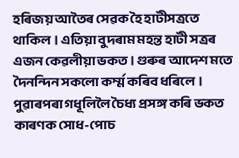হৰিজয় আতৈৰ সেৱক হৈ হাটীসত্ৰতে থাকিল। এতিয়া বুদৰাম মহন্ত হাটী সত্ৰৰ এজন কেৱলীয়া ভকত। গুৰুৰ আদেশ মতে দৈনন্দিন সকলো কৰ্ম্ম কৰিব ধৰিলে। পুৱাৰপৰা গধূলিলৈ চৈধ্য প্ৰসঙ্গ কৰি ভকত কাৰণক সোধ-পোচ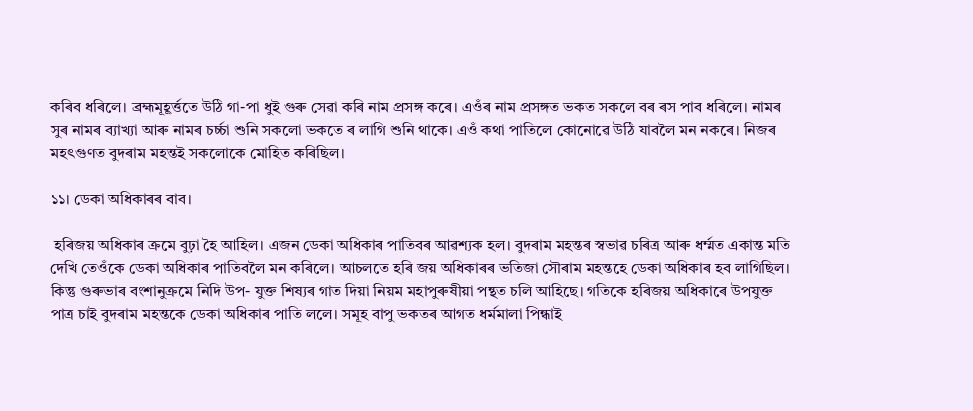কৰিব ধৰিলে। ব্ৰহ্মমূহূৰ্ত্ততে উঠি গা-পা ধুই গুৰু সেৱা কৰি নাম প্ৰসঙ্গ কৰে। এওঁৰ নাম প্ৰসঙ্গত ভকত সকলে বৰ ৰস পাব ধৰিলে। নামৰ সুৰ নামৰ ব্যাখ্যা আৰু নামৰ চৰ্চ্চা শুনি সকলো ভকতে ৰ লাগি শুনি থাকে। এওঁ কথা পাতিলে কোনোৱে উঠি যাবলৈ মন নকৰে। নিজৰ মহৎগুণত বুদৰাম মহন্তই সকলোকে মোহিত কৰিছিল।

১১। ডেকা অধিকাৰৰ বাব।

 হৰিজয় অধিকাৰ ক্ৰমে বুঢ়া হৈ আহিল। এজন ডেকা অধিকাৰ পাতিবৰ আৱশ্যক হল। বুদৰাম মহন্তৰ স্বভাৱ চৰিত্ৰ আৰু ধৰ্ম্মত একান্ত মতি দেখি তেওঁকে ডেকা অধিকাৰ পাতিবলৈ মন কৰিলে। আচলতে হৰি জয় অধিকাৰৰ ভতিজা সৌৰাম মহন্তহে ডেকা অধিকাৰ হব লাগিছিল। কিন্তু গুৰুভাৰ বংশানুক্ৰমে নিদি উপ- যুক্ত শিষ্যৰ গাত দিয়া নিয়ম মহাপুৰুষীয়া পন্থত চলি আহিছে। গতিকে হৰিজয় অধিকাৰে উপযুক্ত পাত্ৰ চাই বুদৰাম মহন্তকে ডেকা অধিকাৰ পাতি ললে। সমূহ বাপু ভকতৰ আগত ধৰ্মমালা পিন্ধাই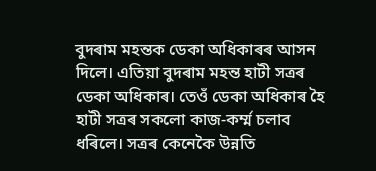বুদৰাম মহন্তক ডেকা অধিকাৰৰ আসন দিলে। এতিয়া বুদৰাম মহন্ত হাটী সত্ৰৰ ডেকা অধিকাৰ। তেওঁ ডেকা অধিকাৰ হৈ হাটী সত্ৰৰ সকলো কাজ-কৰ্ম্ম চলাব ধৰিলে। সত্ৰৰ কেনেকৈ উন্নতি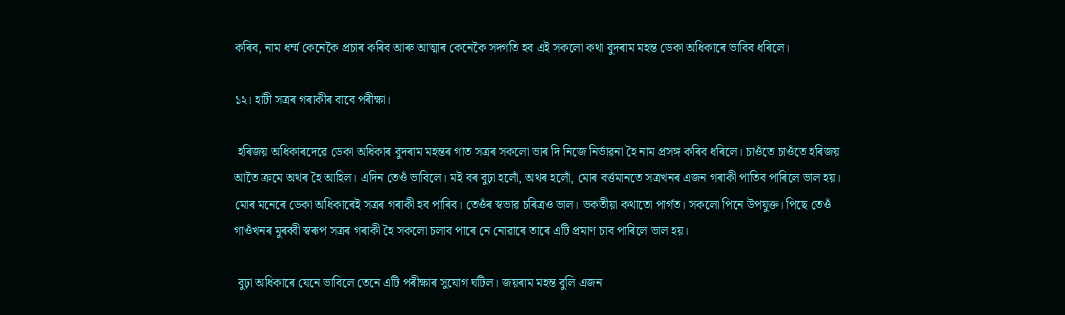কৰিব, নাম ধৰ্ম্ম কেনেকৈ প্ৰচাৰ কৰিব আৰু আত্মাৰ কেনেকৈ সদ্গতি হব এই সকলো কথা বুদৰাম মহন্ত ডেকা অধিকাৰে ভাবিব ধৰিলে।

১২। হাটী সত্ৰৰ গৰাকীৰ বাবে পৰীক্ষা।

 হৰিজয় অধিকাৰদেৱে ডেকা অধিকাৰ বুদৰাম মহন্তৰ গাত সত্ৰৰ সকলো ভাৰ দি নিজে নিৰ্ভাৱনা হৈ নাম প্ৰসঙ্গ কৰিব ধৰিলে। চাওঁতে চাওঁতে হৰিজয় আতৈ ক্ৰমে অথৰ হৈ আহিল। এদিন তেওঁ ভাবিলে। মই বৰ বুঢ়া হলোঁ, অথৰ হলোঁ, মোৰ বৰ্ত্তমানতে সত্ৰখনৰ এজন গৰাকী পাতিব পাৰিলে ভাল হয়। মোৰ মনেৰে ডেকা অধিকাৰেই সত্ৰৰ গৰাকী হব পাৰিব। তেওঁৰ স্বভাৱ চৰিত্ৰও ভাল। ভকতীয়া কথাতো পাৰ্গত। সকলো পিনে উপযুক্ত। পিছে তেওঁ গাওঁখনৰ মুৰব্বী স্বৰূপ সত্ৰৰ গৰাকী হৈ সকলো চলাব পাৰে নে নোৱাৰে তাৰে এটি প্ৰমাণ চাব পাৰিলে ভাল হয়।

 বুঢ়া অধিকাৰে যেনে ভাবিলে তেনে এটি পৰীক্ষাৰ সুযোগ ঘটিল। জয়ৰাম মহন্ত বুলি এজন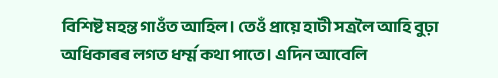বিশিষ্ট মহন্ত গাওঁত আহিল। তেওঁ প্ৰায়ে হাটী সত্ৰলৈ আহি বুঢ়া অধিকাৰৰ লগত ধৰ্ম্ম কথা পাতে। এদিন আবেলি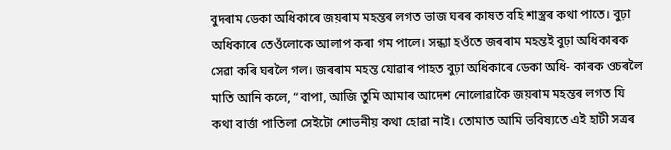বুদৰাম ডেকা অধিকাৰে জয়ৰাম মহন্তৰ লগত ভাজ ঘৰৰ কাষত বহি শাস্ত্ৰৰ কথা পাতে। বুঢ়া অধিকাৰে তেওঁলোকে আলাপ কৰা গম পালে। সন্ধ্যা হওঁতে জৰৰাম মহন্তই বুঢ়া অধিকাৰক সেৱা কৰি ঘৰলৈ গল। জৰৰাম মহন্ত যোৱাৰ পাহত বুঢ়া অধিকাৰে ডেকা অধি- কাৰক ওচৰলৈ মাতি আনি কলে, “বাপা, আজি তুমি আমাৰ আদেশ নোলোৱাকৈ জয়ৰাম মহন্তৰ লগত যি কথা বাৰ্ত্তা পাতিলা সেইটো শোভনীয় কথা হোৱা নাই। তোমাত আমি ভবিষ্যতে এই হাটী সত্ৰৰ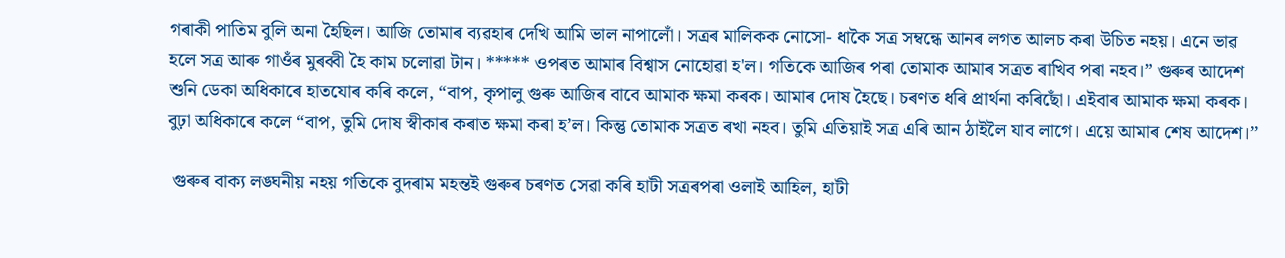গৰাকী পাতিম বুলি অনা হৈছিল। আজি তোমাৰ ব্যৱহাৰ দেখি আমি ভাল নাপালোঁ। সত্ৰৰ মালিকক নোসো- ধাকৈ সত্ৰ সম্বন্ধে আনৰ লগত আলচ কৰা উচিত নহয়। এনে ভাৱ হলে সত্ৰ আৰু গাওঁৰ মুৰব্বী হৈ কাম চলোৱা টান। ***** ওপৰত আমাৰ বিশ্বাস নোহোৱা হ'ল। গতিকে আজিৰ পৰা তোমাক আমাৰ সত্ৰত ৰাখিব পৰা নহব।” গুৰুৰ আদেশ শুনি ডেকা অধিকাৰে হাতযোৰ কৰি কলে, “বাপ, কৃপালু গুৰু আজিৰ বাবে আমাক ক্ষমা কৰক। আমাৰ দোষ হৈছে। চৰণত ধৰি প্ৰাৰ্থনা কৰিছোঁ। এইবাৰ আমাক ক্ষমা কৰক। বুঢ়া অধিকাৰে কলে “বাপ, তুমি দোষ স্বীকাৰ কৰাত ক্ষমা কৰা হ’ল। কিন্তু তোমাক সত্ৰত ৰখা নহব। তুমি এতিয়াই সত্ৰ এৰি আন ঠাইলৈ যাব লাগে। এয়ে আমাৰ শেষ আদেশ।’’

 গুৰুৰ বাক্য লঙ্ঘনীয় নহয় গতিকে বুদৰাম মহন্তই গুৰুৰ চৰণত সেৱা কৰি হাটী সত্ৰৰপৰা ওলাই আহিল, হাটী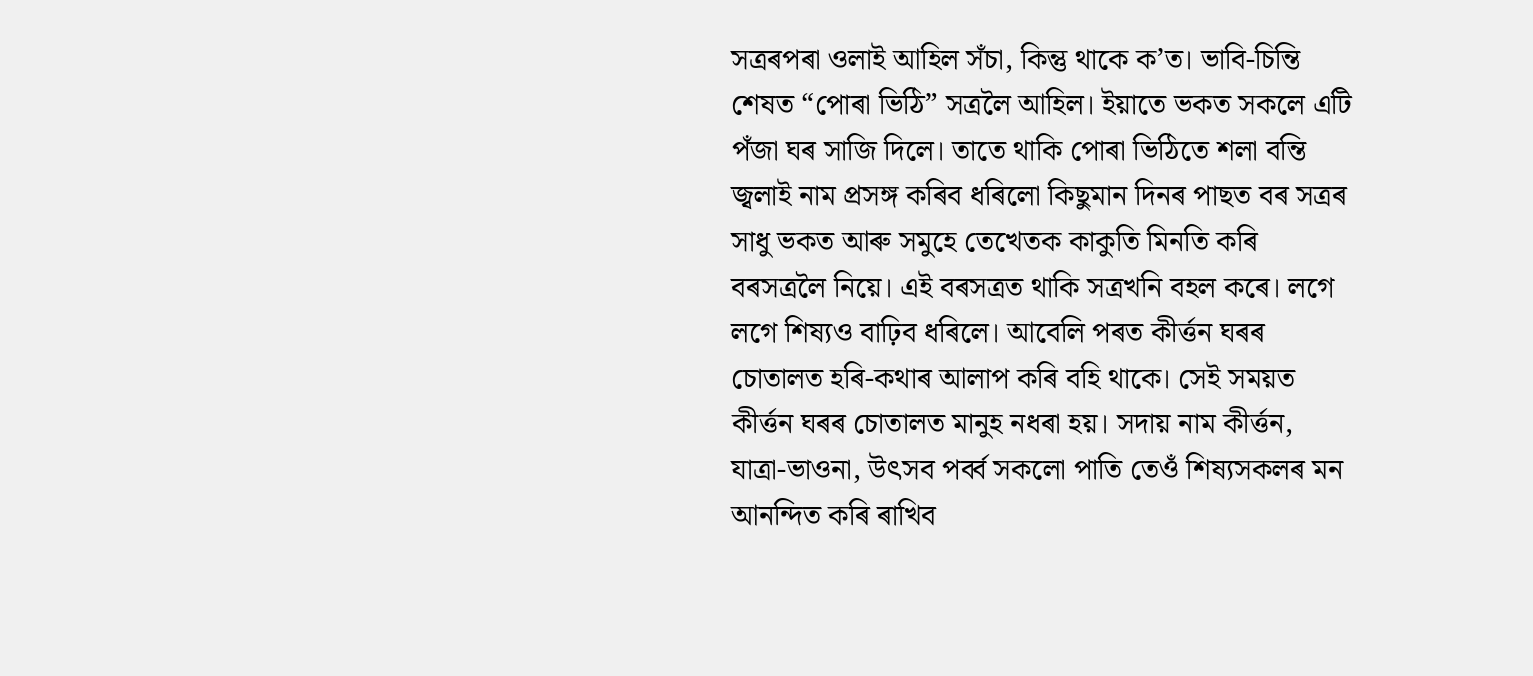সত্ৰৰপৰা ওলাই আহিল সঁচা, কিন্তু থাকে ক’ত। ভাবি-চিন্তি শেষত “পোৰা ভিঠি” সত্ৰলৈ আহিল। ইয়াতে ভকত সকলে এটি পঁজা ঘৰ সাজি দিলে। তাতে থাকি পোৰা ভিঠিতে শলা বন্তি জ্বলাই নাম প্ৰসঙ্গ কৰিব ধৰিলো কিছুমান দিনৰ পাছত বৰ সত্ৰৰ সাধু ভকত আৰু সমুহে তেখেতক কাকুতি মিনতি কৰি বৰসত্ৰলৈ নিয়ে। এই বৰসত্ৰত থাকি সত্ৰখনি বহল কৰে। লগে লগে শিষ্যও বাঢ়িব ধৰিলে। আবেলি পৰত কীৰ্ত্তন ঘৰৰ চোতালত হৰি-কথাৰ আলাপ কৰি বহি থাকে। সেই সময়ত কীৰ্ত্তন ঘৰৰ চোতালত মানুহ নধৰা হয়। সদায় নাম কীৰ্ত্তন, যাত্ৰা-ভাওনা, উৎসব পৰ্ব্ব সকলো পাতি তেওঁ শিষ্যসকলৰ মন আনন্দিত কৰি ৰাখিব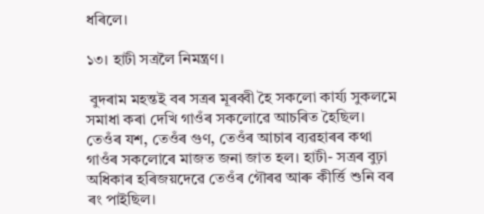ধৰিলে।

১৩। হাটী সত্ৰলৈ নিমন্ত্ৰণ।

 বুদৰাম মহন্তই বৰ সত্ৰৰ মূৰব্বী হৈ সকলো কাৰ্য্য সুকলমে সমাধা কৰা দেখি গাওঁৰ সকলোৱে আচৰিত হৈছিল। তেওঁৰ যশ, তেওঁৰ গুণ, তেওঁৰ আচাৰ ব্যৱহাৰৰ কথা গাওঁৰ সকলোৰে মাজত জনা জাত হল। হাটী- সত্ৰৰ বুঢ়া অধিকাৰ হৰিজয়দেৱে তেওঁৰ গৌৰৱ আৰু কীৰ্ত্তি শুনি বৰ ৰং পাইছিল।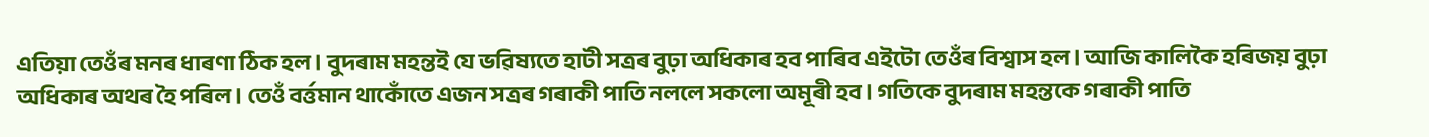এতিয়া তেওঁৰ মনৰ ধাৰণা ঠিক হল। বুদৰাম মহন্তই যে ভৱিষ্যতে হাটী সত্ৰৰ বুঢ়া অধিকাৰ হব পাৰিব এইটো তেওঁৰ বিশ্বাস হল। আজি কালিকৈ হৰিজয় বুঢ়া অধিকাৰ অথৰ হৈ পৰিল। তেওঁ বৰ্ত্তমান থাকোঁতে এজন সত্ৰৰ গৰাকী পাতি নললে সকলো অমূৰী হব। গতিকে বুদৰাম মহন্তকে গৰাকী পাতি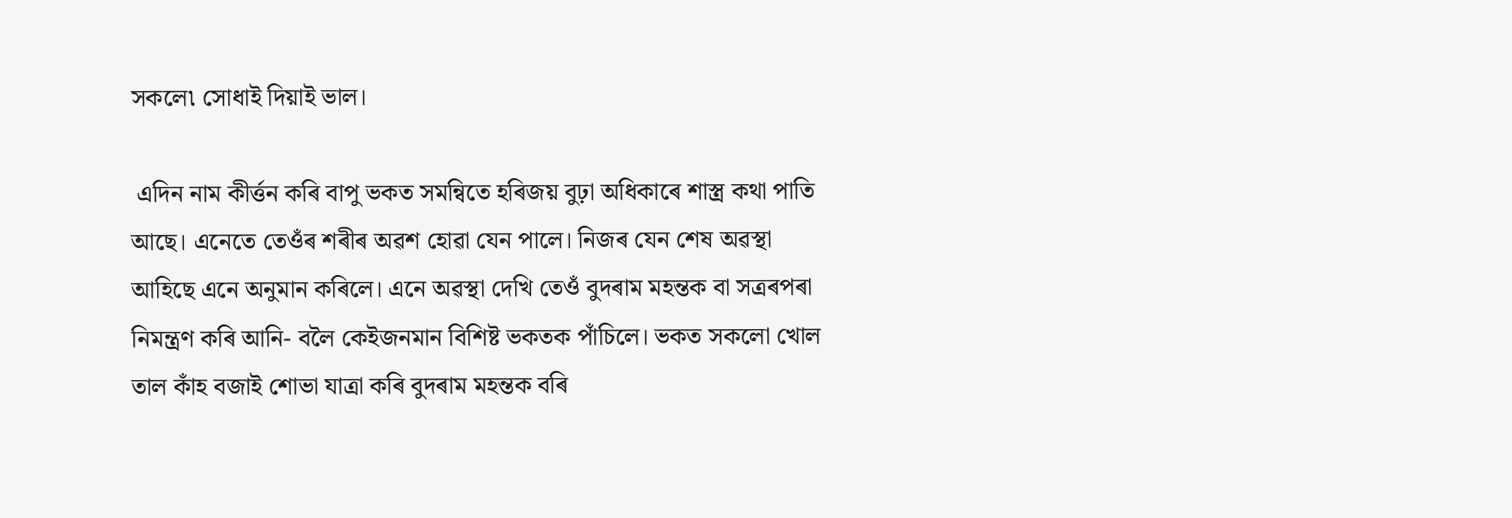সকলে৷ সোধাই দিয়াই ভাল।

 এদিন নাম কীৰ্ত্তন কৰি বাপু ভকত সমন্বিতে হৰিজয় বুঢ়া অধিকাৰে শাস্ত্ৰ কথা পাতি আছে। এনেতে তেওঁৰ শৰীৰ অৱশ হোৱা যেন পালে। নিজৰ যেন শেষ অৱস্থা আহিছে এনে অনুমান কৰিলে। এনে অৱস্থা দেখি তেওঁ বুদৰাম মহন্তক বা সত্ৰৰপৰা নিমন্ত্ৰণ কৰি আনি- বলৈ কেইজনমান বিশিষ্ট ভকতক পাঁচিলে। ভকত সকলো খোল তাল কাঁহ বজাই শোভা যাত্ৰা কৰি বুদৰাম মহন্তক বৰি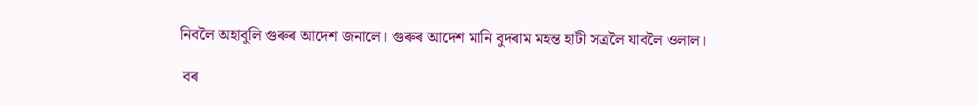নিবলৈ অহাবুলি গুৰুৰ আদেশ জনালে। গুৰুৰ আদেশ মানি বুদৰাম মহন্ত হাটী সত্ৰলৈ যাবলৈ ওলাল।

 বৰ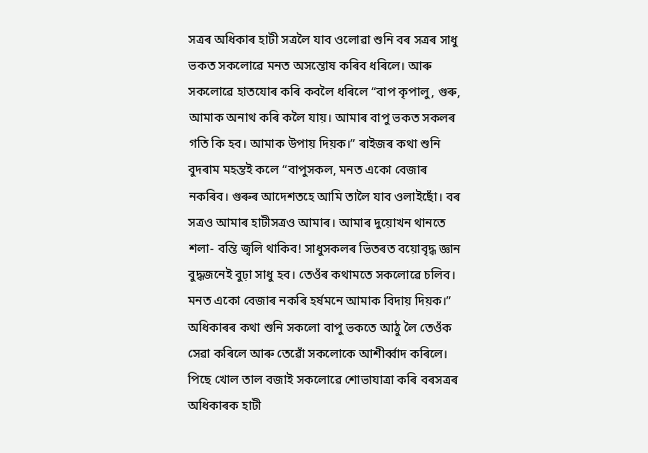সত্ৰৰ অধিকাৰ হাটী সত্ৰলৈ যাব ওলোৱা শুনি বৰ সত্ৰৰ সাধু ভকত সকলোৱে মনত অসন্তোষ কৰিব ধৰিলে। আৰু সকলোৱে হাতযোৰ কৰি কবলৈ ধৰিলে “বাপ কৃপালু, গুৰু, আমাক অনাথ কৰি কলৈ যায়। আমাৰ বাপু ভকত সকলৰ গতি কি হব। আমাক উপায় দিয়ক।” ৰাইজৰ কথা শুনি বুদৰাম মহন্তই কলে “বাপুসকল, মনত একো বেজাৰ নকৰিব। গুৰুৰ আদেশতহে আমি তালৈ যাব ওলাইছোঁ। বৰ সত্ৰও আমাৰ হাটীসত্ৰও আমাৰ। আমাৰ দুয়োখন থানতে শলা- বন্তি জ্বলি থাকিব! সাধুসকলৰ ভিতৰত বয়োবৃদ্ধ জ্ঞান বুদ্ধজনেই বুঢ়া সাধু হব। তেওঁৰ কথামতে সকলোৱে চলিব। মনত একো বেজাৰ নকৰি হৰ্ষমনে আমাক বিদায় দিয়ক।” অধিকাৰৰ কথা শুনি সকলো বাপু ভকতে আঠু লৈ তেওঁক সেৱা কৰিলে আৰু তেৱোঁ সকলোকে আশীৰ্ব্বাদ কৰিলে। পিছে খোল তাল বজাই সকলোৱে শোভাযাত্ৰা কৰি বৰসত্ৰৰ অধিকাৰক হাটী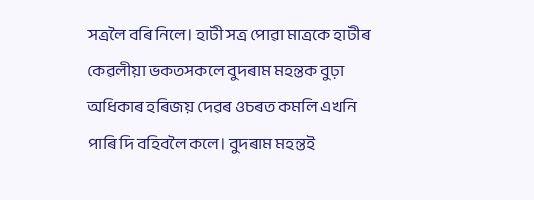সত্ৰলৈ বৰি নিলে। হাটী সত্ৰ পোৱা মাত্ৰকে হাটীৰ কেৱলীয়া ভকতসকলে বুদৰাম মহন্তক বুঢ়া অধিকাৰ হৰিজয় দেৱৰ ওচৰত কমলি এখনি পাৰি দি বহিবলৈ কলে। বুদৰাম মহন্তই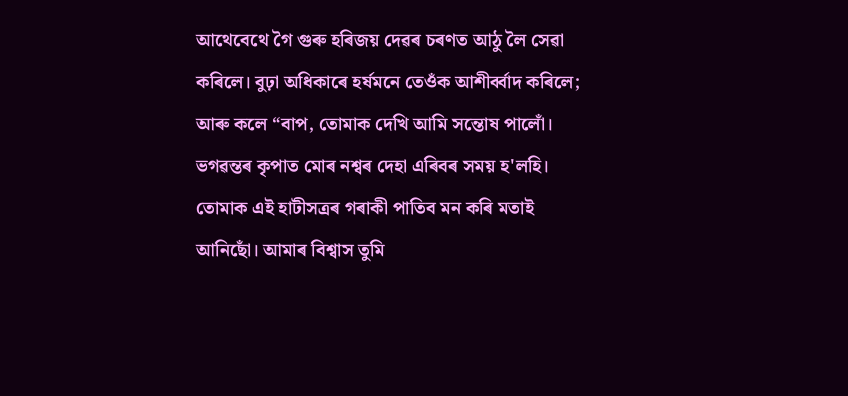আথেবেথে গৈ গুৰু হৰিজয় দেৱৰ চৰণত আঠু লৈ সেৱা কৰিলে। বুঢ়া অধিকাৰে হৰ্ষমনে তেওঁক আশীৰ্ব্বাদ কৰিলে; আৰু কলে “বাপ, তোমাক দেখি আমি সন্তোষ পালোঁ। ভগৱন্তৰ কৃপাত মোৰ নশ্বৰ দেহা এৰিবৰ সময় হ'লহি। তোমাক এই হাটীসত্ৰৰ গৰাকী পাতিব মন কৰি মতাই আনিছোঁ। আমাৰ বিশ্বাস তুমি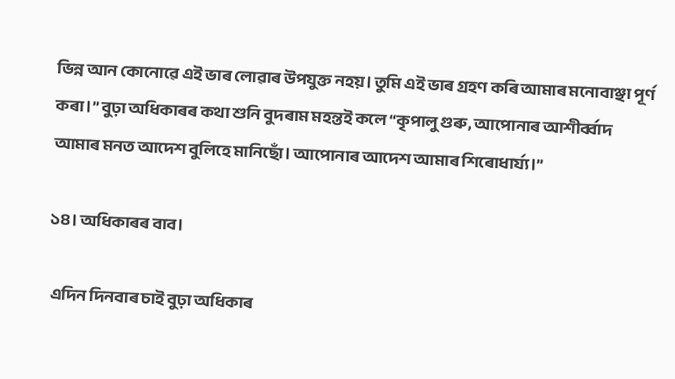ভিন্ন আন কোনোৱে এই ভাৰ লোৱাৰ উপযুক্ত নহয়। তুমি এই ভাৰ গ্ৰহণ কৰি আমাৰ মনোবাঞ্ছা পূৰ্ণ কৰা।” বুঢ়া অধিকাৰৰ কথা শুনি বুদৰাম মহন্তই কলে “কৃপালু গুৰু, আপোনাৰ আশীৰ্ব্বাদ আমাৰ মনত আদেশ বুলিহে মানিছোঁ। আপোনাৰ আদেশ আমাৰ শিৰোধাৰ্য্য।”

১৪। অধিকাৰৰ বাব।

 এদিন দিনবাৰ চাই বুঢ়া অধিকাৰ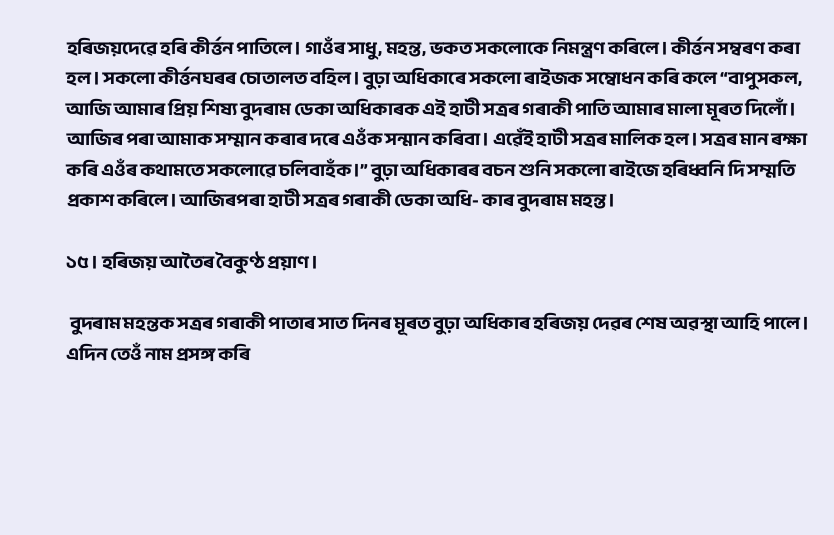হৰিজয়দেৱে হৰি কীৰ্ত্তন পাতিলে। গাওঁৰ সাধু, মহন্ত, ভকত সকলোকে নিমন্ত্ৰণ কৰিলে। কীৰ্ত্তন সম্বৰণ কৰা হল। সকলো কীৰ্ত্তনঘৰৰ চোতালত বহিল। বুঢ়া অধিকাৰে সকলো ৰাইজক সম্বোধন কৰি কলে “বাপুসকল, আজি আমাৰ প্ৰিয় শিষ্য বুদৰাম ডেকা অধিকাৰক এই হাটী সত্ৰৰ গৰাকী পাতি আমাৰ মালা মূৰত দিলোঁ। আজিৰ পৰা আমাক সম্মান কৰাৰ দৰে এওঁক সন্মান কৰিবা। এৱেঁই হাটী সত্ৰৰ মালিক হল। সত্ৰৰ মান ৰক্ষা কৰি এওঁৰ কথামতে সকলোৱে চলিবাহঁক।” বুঢ়া অধিকাৰৰ বচন শুনি সকলো ৰাইজে হৰিধ্বনি দি সম্মতি প্ৰকাশ কৰিলে। আজিৰপৰা হাটী সত্ৰৰ গৰাকী ডেকা অধি- কাৰ বুদৰাম মহন্ত।

১৫। হৰিজয় আতৈৰ বৈকুণ্ঠ প্ৰয়াণ।

 বুদৰাম মহন্তক সত্ৰৰ গৰাকী পাতাৰ সাত দিনৰ মূৰত বুঢ়া অধিকাৰ হৰিজয় দেৱৰ শেষ অৱস্থা আহি পালে। এদিন তেওঁ নাম প্ৰসঙ্গ কৰি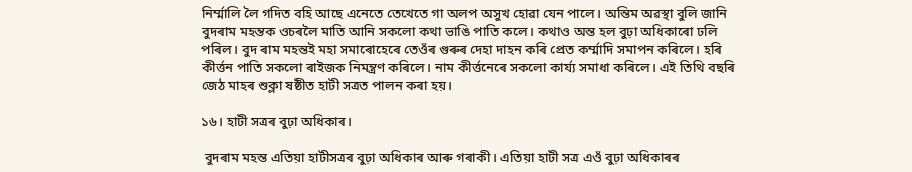নিৰ্ম্মালি লৈ গদিত বহি আছে এনেতে তেখেতে গা অলপ অসুখ হোৱা যেন পালে। অন্তিম অৱস্থা বুলি জানি বুদৰাম মহন্তক ওচৰলৈ মাতি আনি সকলো কথা ভাঙি পাতি কলে। কথাও অন্ত হল বুঢ়া অধিকাৰো ঢলি পৰিল। বুদ ৰাম মহন্তই মহা সমাৰোহেৰে তেওঁৰ গুৰুৰ দেহা দাহন কৰি প্ৰেত কৰ্ম্মাদি সমাপন কৰিলে। হৰি কীৰ্ত্তন পাতি সকলো ৰাইজক নিমন্ত্ৰণ কৰিলে। নাম কীৰ্ত্তনেৰে সকলো কাৰ্য্য সমাধা কৰিলে। এই তিথি বছৰি জেঠ মাহৰ শুক্লা ষষ্ঠীত হাটী সত্ৰত পালন কৰা হয়।

১৬। হাটী সত্ৰৰ বুঢ়া অধিকাৰ।

 বুদৰাম মহন্ত এতিয়া হাটীসত্ৰৰ বুঢ়া অধিকাৰ আৰু গৰাকী। এতিয়া হাটী সত্ৰ এওঁ বুঢ়া অধিকাৰৰ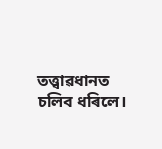তত্ত্বাৱধানত চলিব ধৰিলে।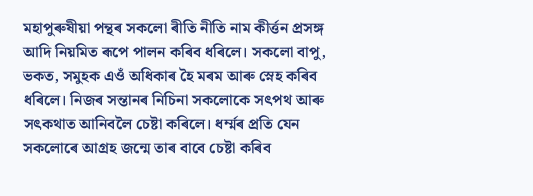মহাপুৰুষীয়া পন্থৰ সকলো ৰীতি নীতি নাম কীৰ্ত্তন প্ৰসঙ্গ আদি নিয়মিত ৰূপে পালন কৰিব ধৰিলে। সকলো বাপু, ভকত, সমুহক এওঁ অধিকাৰ হৈ মৰম আৰু স্নেহ কৰিব ধৰিলে। নিজৰ সন্তানৰ নিচিনা সকলোকে সৎপথ আৰু সৎকথাত আনিবলৈ চেষ্টা কৰিলে। ধৰ্ম্মৰ প্ৰতি যেন সকলোৰে আগ্ৰহ জন্মে তাৰ বাবে চেষ্টা কৰিব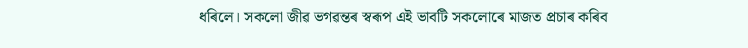ধৰিলে। সকলো জীৱ ভগৱন্তৰ স্বৰূপ এই ভাবটি সকলোৰে মাজত প্ৰচাৰ কৰিব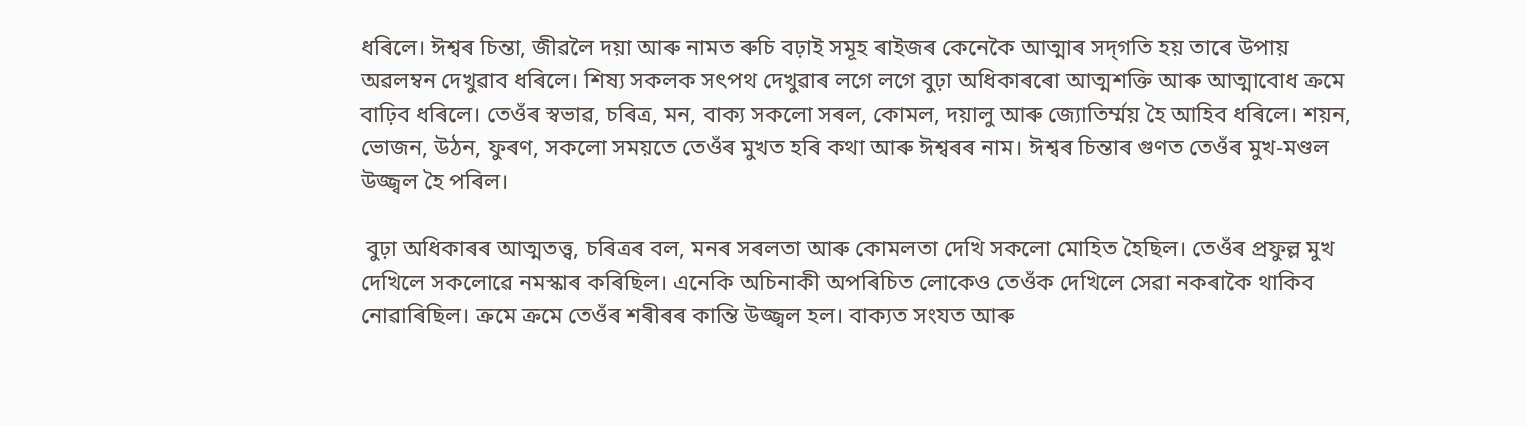ধৰিলে। ঈশ্বৰ চিন্তা, জীৱলৈ দয়া আৰু নামত ৰুচি বঢ়াই সমূহ ৰাইজৰ কেনেকৈ আত্মাৰ সদ্‌গতি হয় তাৰে উপায় অৱলম্বন দেখুৱাব ধৰিলে। শিষ্য সকলক সৎপথ দেখুৱাৰ লগে লগে বুঢ়া অধিকাৰৰো আত্মশক্তি আৰু আত্মাবোধ ক্ৰমে বাঢ়িব ধৰিলে। তেওঁৰ স্বভাৱ, চৰিত্ৰ, মন, বাক্য সকলো সৰল, কোমল, দয়ালু আৰু জ্যোতিৰ্ম্ময় হৈ আহিব ধৰিলে। শয়ন, ভোজন, উঠন, ফুৰণ, সকলো সময়তে তেওঁৰ মুখত হৰি কথা আৰু ঈশ্বৰৰ নাম। ঈশ্বৰ চিন্তাৰ গুণত তেওঁৰ মুখ-মণ্ডল উজ্জ্বল হৈ পৰিল।

 বুঢ়া অধিকাৰৰ আত্মতত্ত্ব, চৰিত্ৰৰ বল, মনৰ সৰলতা আৰু কোমলতা দেখি সকলো মোহিত হৈছিল। তেওঁৰ প্ৰফুল্ল মুখ দেখিলে সকলোৱে নমস্কাৰ কৰিছিল। এনেকি অচিনাকী অপৰিচিত লোকেও তেওঁক দেখিলে সেৱা নকৰাকৈ থাকিব নোৱাৰিছিল। ক্ৰমে ক্ৰমে তেওঁৰ শৰীৰৰ কান্তি উজ্জ্বল হল। বাক্যত সংযত আৰু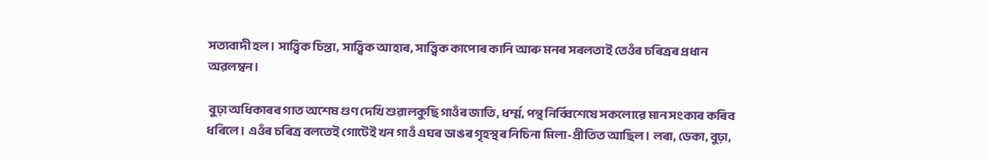সত্যবাদী হল। সাত্ত্বিক চিন্তা, সাত্ত্বিক আহাৰ, সাত্ত্বিক কাপোৰ কানি আৰু মনৰ সৰলতাই তেওঁৰ চৰিত্ৰৰ প্ৰধান অৱলম্বন।

 বুঢ়া অধিকাৰৰ গাত অশেষ গুণ দেখি শুৱালকুছি গাওঁৰ জাতি, ধৰ্ম্ম, পন্থ নিৰ্ব্বিশেষে সকলোৱে মান সংকাৰ কৰিব ধৰিলে। এওঁৰ চৰিত্ৰ বলতেই গোটেই খন গাওঁ এঘৰ ডাঙৰ গৃহস্থৰ নিচিনা মিলা-প্ৰীতিত আছিল। লৰা, ডেকা, বুঢ়া,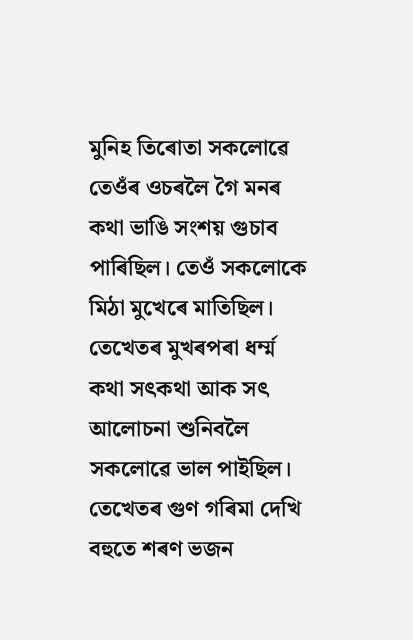মুনিহ তিৰোতা সকলোৱে তেওঁৰ ওচৰলৈ গৈ মনৰ কথা ভাঙি সংশয় গুচাব পাৰিছিল। তেওঁ সকলোকে মিঠা মুখেৰে মাতিছিল। তেখেতৰ মুখৰপৰা ধৰ্ম্ম কথা সৎকথা আক সৎ আলোচনা শুনিবলৈ সকলোৱে ভাল পাইছিল। তেখেতৰ গুণ গৰিমা দেখি বহুতে শৰণ ভজন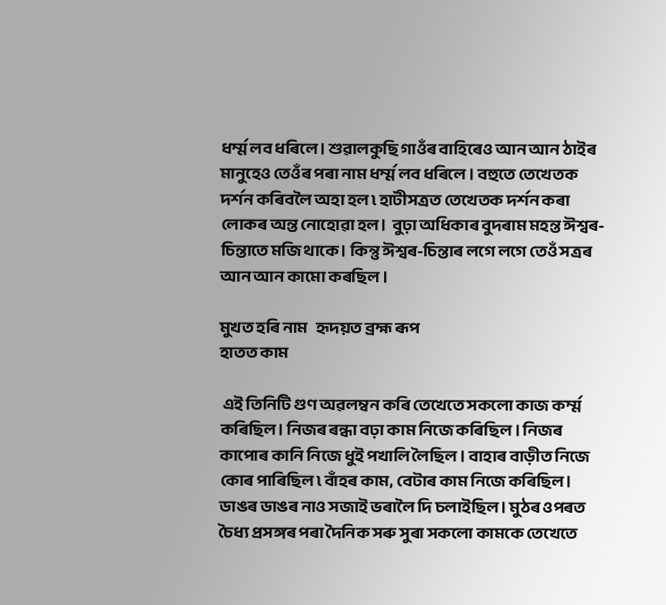ধৰ্ম্ম লব ধৰিলে। শুৱালকুছি গাওঁৰ বাহিৰেও আন আন ঠাইৰ মানুহেও তেওঁৰ পৰা নাম ধৰ্ম্ম লব ধৰিলে । বহুতে তেখেতক দর্শন কৰিবলৈ অহা হল ৷ হাটীসত্ৰত তেখেতক দর্শন কৰা লোকৰ অন্ত নোহোৱা হল।  বুঢ়া অধিকাৰ বুদৰাম মহন্ত ঈশ্বৰ-চিন্তাতে মজি থাকে। কিন্তু ঈশ্বৰ-চিন্তাৰ লগে লগে তেওঁ সত্ৰৰ আন আন কামো কৰছিল ।

মুখত হৰি নাম   হৃদয়ত ব্ৰহ্ম ৰূপ
হাতত কাম

 এই তিনিটি গুণ অৱলম্বন কৰি তেখেতে সকলো কাজ কৰ্ম্ম কৰিছিল। নিজৰ ৰন্ধা বঢ়া কাম নিজে কৰিছিল । নিজৰ কাপোৰ কানি নিজে ধুই পখালি লৈছিল । বাহাৰ বাড়ীত নিজে কোৰ পাৰিছিল ৷ বাঁহৰ কাম, বেটাৰ কাম নিজে কৰিছিল। ডাঙৰ ডাঙৰ নাও সজাই ভৰালৈ দি চলাইছিল। মুঠৰ ওপৰত চৈধ্য প্রসঙ্গৰ পৰা দৈনিক সৰু সুৰা সকলো কামকে তেখেতে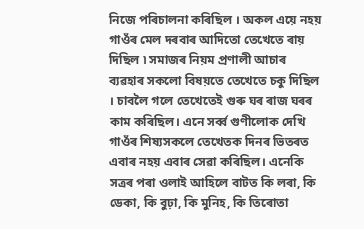নিজে পৰিচালনা কৰিছিল । অকল এয়ে নহয় গাওঁৰ মেল দৰবাৰ আদিতো তেখেতে ৰায় দিছিল ৷ সমাজৰ নিয়ম প্রণালী আচাৰ ব্যৱহাৰ সকলো বিষয়তে তেখেতে চকু দিছিল । চাবলৈ গলে তেখেতেই গুৰু ঘৰ ৰাজ ঘৰৰ কাম কৰিছিল। এনে সৰ্ব্ব গুণীলোক দেখি গাওঁৰ শিষ্যসকলে তেখেতক দিনৰ ভিতৰত এবাৰ নহয় এবাৰ সেৱা কৰিছিল। এনেকি সত্ৰৰ পৰা ওলাই আহিলে বাটত কি লৰা, কি ডেকা, কি বুঢ়া, কি মুনিহ, কি তিৰোতা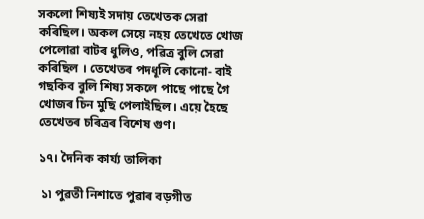সকলো শিষ্যই সদায় তেখেতক সেৱা কৰিছিল। অকল সেয়ে নহয় তেখেতে খোজ পেলোৱা বাটৰ ধুলিও, পৱিত্ৰ বুলি সেৱা কৰিছিল । তেখেতৰ পদধূলি কোনো- বাই গছকিব বুলি শিষ্য সকলে পাছে পাছে গৈ খোজৰ চিন মুছি পেলাইছিল। এয়ে হৈছে তেখেতৰ চৰিত্ৰৰ বিশেষ গুণ।

১৭। দৈনিক কাৰ্য্য তালিকা

 ১৷ পুৱতী নিশাতে পুৱাৰ বড়গীত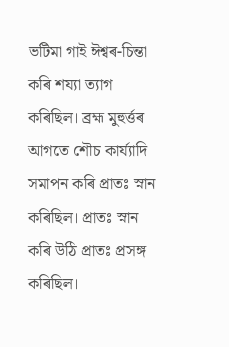ভটিমা গাই ঈশ্বৰ-চিন্তা কৰি শয্যা ত্যাগ কৰিছিল। ব্ৰহ্ম মুহুৰ্ত্তৰ আগতে শৌচ কাৰ্য্যাদি সমাপন কৰি প্রাতঃ স্নান কৰিছিল। প্ৰাতঃ স্নান কৰি উঠি প্ৰাতঃ প্রসঙ্গ কৰিছিল।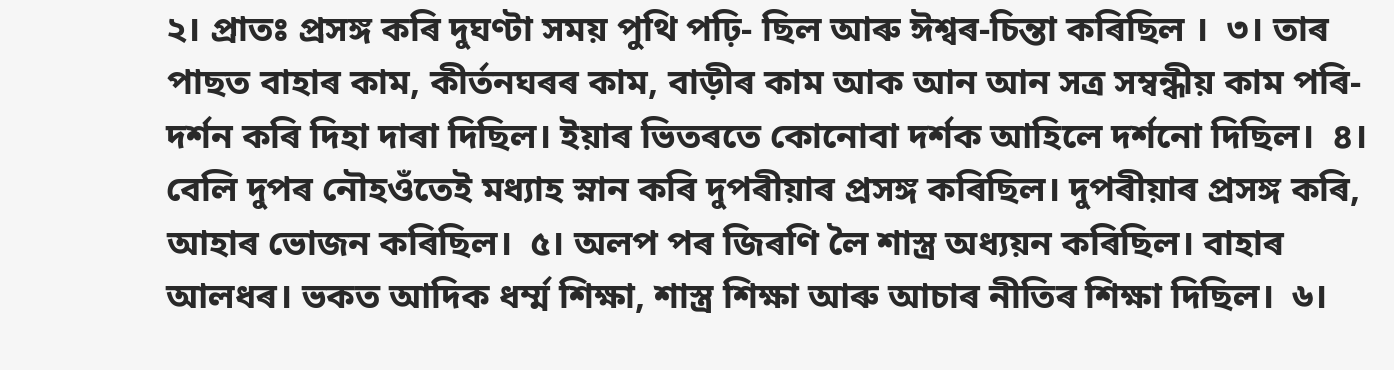২। প্ৰাতঃ প্রসঙ্গ কৰি দুঘণ্টা সময় পুথি পঢ়ি- ছিল আৰু ঈশ্বৰ-চিন্তা কৰিছিল ।  ৩। তাৰ পাছত বাহাৰ কাম, কীর্তনঘৰৰ কাম, বাড়ীৰ কাম আক আন আন সত্ৰ সম্বন্ধীয় কাম পৰি- দর্শন কৰি দিহা দাৰা দিছিল। ইয়াৰ ভিতৰতে কোনোবা দর্শক আহিলে দর্শনো দিছিল।  ৪। বেলি দুপৰ নৌহওঁতেই মধ্যাহ স্নান কৰি দুপৰীয়াৰ প্রসঙ্গ কৰিছিল। দুপৰীয়াৰ প্রসঙ্গ কৰি, আহাৰ ভোজন কৰিছিল।  ৫। অলপ পৰ জিৰণি লৈ শাস্ত্ৰ অধ্যয়ন কৰিছিল। বাহাৰ আলধৰ। ভকত আদিক ধৰ্ম্ম শিক্ষা, শাস্ত্ৰ শিক্ষা আৰু আচাৰ নীতিৰ শিক্ষা দিছিল।  ৬।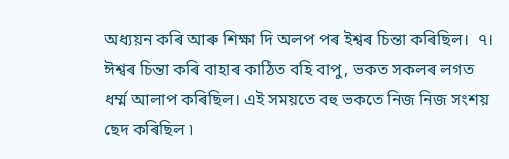অধ্যয়ন কৰি আৰু শিক্ষা দি অলপ পৰ ইশ্বৰ চিন্তা কৰিছিল।  ৭। ঈশ্বৰ চিন্তা কৰি বাহাৰ কাঠিত বহি বাপু, ভকত সকলৰ লগত ধৰ্ম্ম আলাপ কৰিছিল। এই সময়তে বহু ভকতে নিজ নিজ সংশয় ছেদ কৰিছিল ৷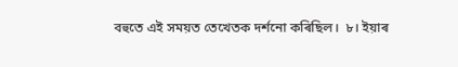বহুতে এই সময়ত তেখেতক দর্শনো কৰিছিল।  ৮। ইয়াৰ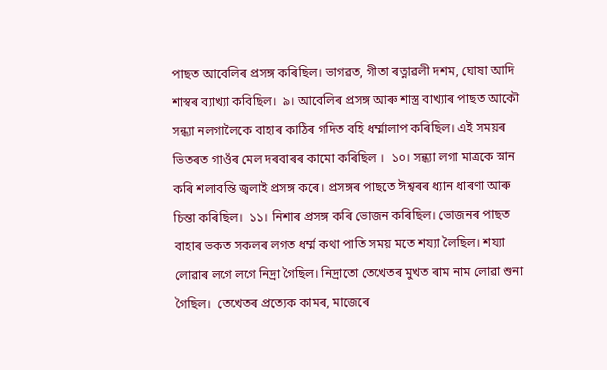পাছত আবেলিৰ প্রসঙ্গ কৰিছিল। ভাগৱত, গীতা ৰত্নাৱলী দশম, ঘোষা আদি শাস্বৰ ব্যাখ্যা কবিছিল।  ৯। আবেলিৰ প্রসঙ্গ আৰু শাস্ত্ৰ বাখ্যাৰ পাছত আকৌ সন্ধ্যা নলগালৈকে বাহাৰ কাঠিৰ গদিত বহি ধৰ্ম্মালাপ কৰিছিল। এই সময়ৰ ভিতৰত গাওঁৰ মেল দৰবাৰৰ কামো কৰিছিল ।  ১০। সন্ধ্যা লগা মাত্ৰকে স্নান কৰি শলাবন্তি জ্বলাই প্রসঙ্গ কৰে। প্রসঙ্গৰ পাছতে ঈশ্বৰৰ ধ্যান ধাৰণা আৰু চিন্তা কৰিছিল।  ১১। নিশাৰ প্রসঙ্গ কৰি ভোজন কৰিছিল। ভোজনৰ পাছত বাহাৰ ভকত সকলৰ লগত ধৰ্ম্ম কথা পাতি সময় মতে শয্যা লৈছিল। শয্যা লোৱাৰ লগে লগে নিদ্রা গৈছিল। নিদ্রাতো তেখেতৰ মুখত ৰাম নাম লোৱা শুনা গৈছিল।  তেখেতৰ প্রত্যেক কামৰ, মাজেৰে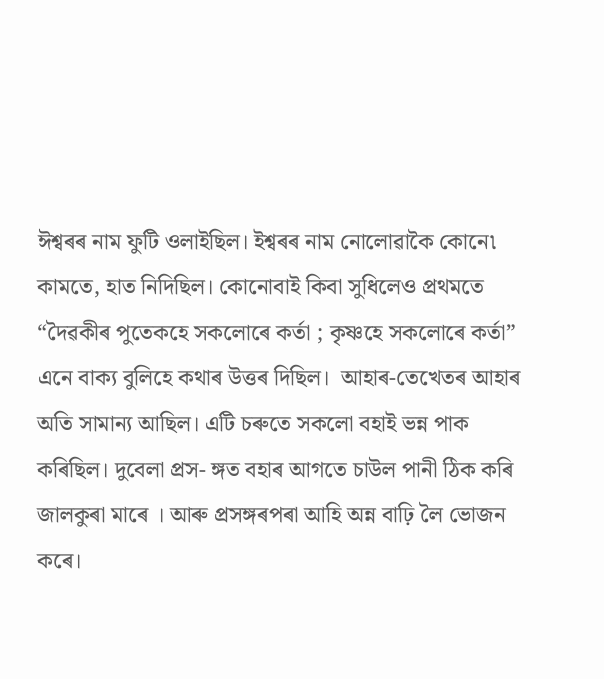ঈশ্বৰৰ নাম ফুটি ওলাইছিল। ইশ্বৰৰ নাম নোলোৱাকৈ কোনে৷ কামতে, হাত নিদিছিল। কোনোবাই কিবা সুধিলেও প্রথমতে “দৈৱকীৰ পুতেকহে সকলোৰে কর্তা ; কৃষ্ণহে সকলোৰে কর্তা” এনে বাক্য বুলিহে কথাৰ উত্তৰ দিছিল।  আহাৰ-তেখেতৰ আহাৰ অতি সামান্য আছিল। এটি চৰুতে সকলো বহাই ভন্ন পাক কৰিছিল। দুবেলা প্রস- ঙ্গত বহাৰ আগতে চাউল পানী ঠিক কৰি জালকুৰা মাৰে । আৰু প্ৰসঙ্গৰপৰা আহি অন্ন বাঢ়ি লৈ ভোজন কৰে।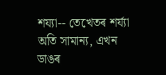শয্যা-- তেখেতৰ শৰ্য্যা অতি সামান্য, এখন ডাঙৰ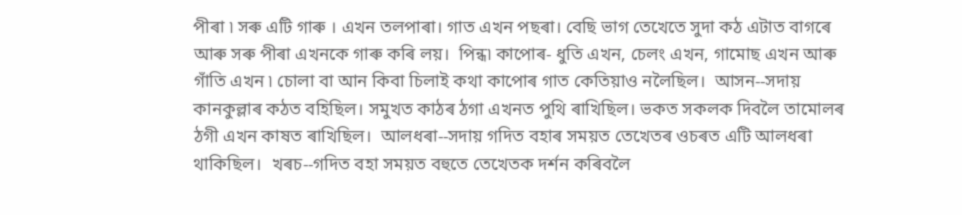পীৰা ৷ সৰু এটি গাৰু । এখন তলপাৰা। গাত এখন পছৰা। বেছি ভাগ তেখেতে সুদা কঠ এটাত বাগৰে আৰু সৰু পীৰা এখনকে গাৰু কৰি লয়।  পিন্ধ৷ কাপোৰ- ধুতি এখন, চেলং এখন, গামোছ এখন আৰু গাঁতি এখন ৷ চোলা বা আন কিবা চিলাই কথা কাপোৰ গাত কেতিয়াও নলৈছিল।  আসন--সদায় কানকুল্লাৰ কঠত বহিছিল। সমুখত কাঠৰ ঠগা এখনত পুথি ৰাখিছিল। ভকত সকলক দিবলৈ তামোলৰ ঠগী এখন কাষত ৰাখিছিল।  আলধৰা--সদায় গদিত বহাৰ সময়ত তেখেতৰ ওচৰত এটি আলধৰা থাকিছিল।  খৰচ--গদিত বহা সময়ত বহুতে তেখেতক দৰ্শন কৰিবলৈ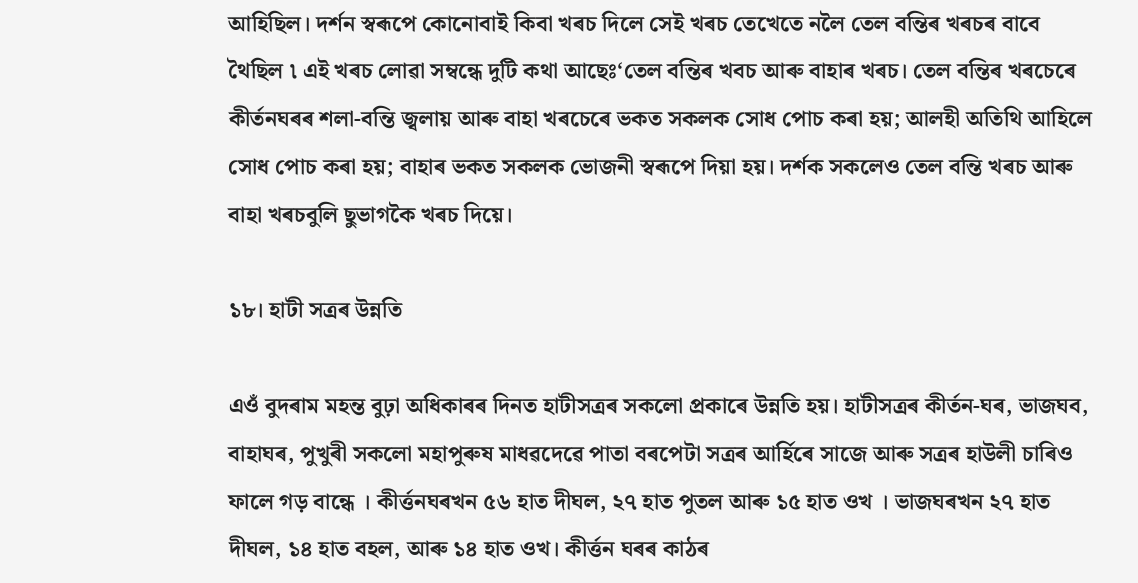আহিছিল। দর্শন স্বৰূপে কোনোবাই কিবা খৰচ দিলে সেই খৰচ তেখেতে নলৈ তেল বন্তিৰ খৰচৰ বাবে থৈছিল ৷ এই খৰচ লোৱা সম্বন্ধে দুটি কথা আছেঃ‘তেল বন্তিৰ খবচ আৰু বাহাৰ খৰচ। তেল বন্তিৰ খৰচেৰে কীর্তনঘৰৰ শলা-বন্তি জ্বলায় আৰু বাহা খৰচেৰে ভকত সকলক সোধ পোচ কৰা হয়; আলহী অতিথি আহিলে সোধ পোচ কৰা হয়; বাহাৰ ভকত সকলক ভোজনী স্বৰূপে দিয়া হয়। দৰ্শক সকলেও তেল বন্তি খৰচ আৰু বাহা খৰচবুলি ছুভাগকৈ খৰচ দিয়ে।

১৮। হাটী সত্ৰৰ উন্নতি

এওঁ বুদৰাম মহন্ত বুঢ়া অধিকাৰৰ দিনত হাটীসত্ৰৰ সকলো প্রকাৰে উন্নতি হয়। হাটীসত্রৰ কীর্তন-ঘৰ, ভাজঘব, বাহাঘৰ, পুখুৰী সকলো মহাপুৰুষ মাধৱদেৱে পাতা বৰপেটা সত্ৰৰ আৰ্হিৰে সাজে আৰু সত্ৰৰ হাউলী চাৰিও ফালে গড় বান্ধে । কীৰ্ত্তনঘৰখন ৫৬ হাত দীঘল, ২৭ হাত পুতল আৰু ১৫ হাত ওখ । ভাজঘৰখন ২৭ হাত দীঘল, ১৪ হাত বহল, আৰু ১৪ হাত ওখ। কীৰ্ত্তন ঘৰৰ কাঠৰ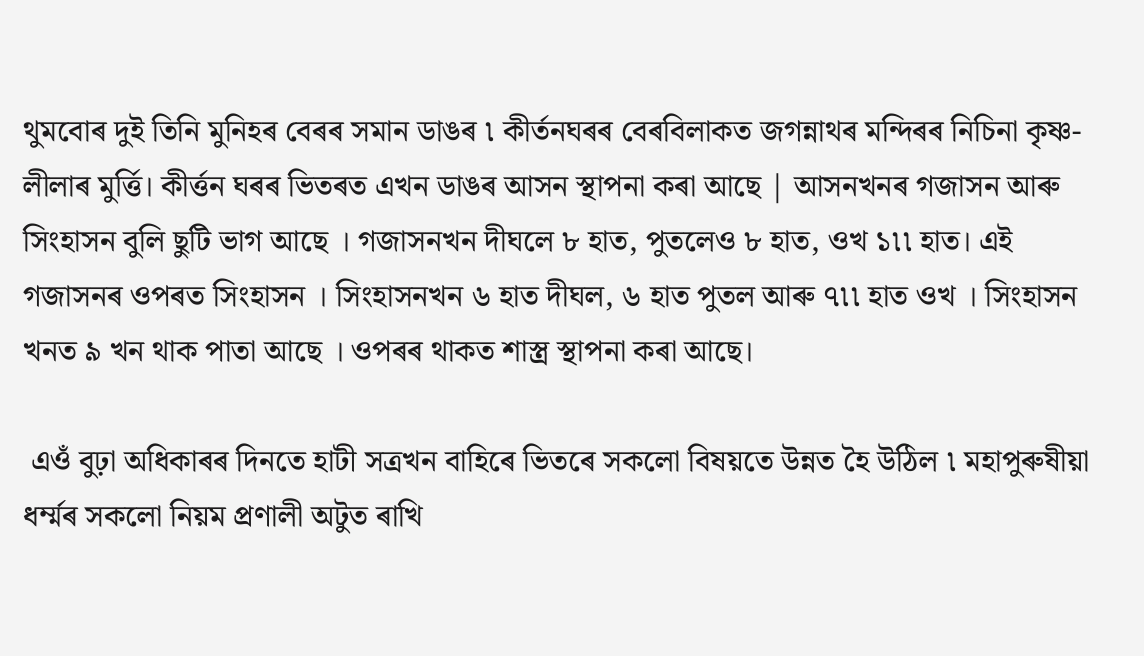থুমবোৰ দুই তিনি মুনিহৰ বেৰৰ সমান ডাঙৰ ৷ কীর্তনঘৰৰ বেৰবিলাকত জগন্নাথৰ মন্দিৰৰ নিচিনা কৃষ্ণ-লীলাৰ মুৰ্ত্তি। কীৰ্ত্তন ঘৰৰ ভিতৰত এখন ডাঙৰ আসন স্থাপনা কৰা আছে | আসনখনৰ গজাসন আৰু সিংহাসন বুলি ছুটি ভাগ আছে । গজাসনখন দীঘলে ৮ হাত, পুতলেও ৮ হাত, ওখ ১৷৷ হাত। এই গজাসনৰ ওপৰত সিংহাসন । সিংহাসনখন ৬ হাত দীঘল, ৬ হাত পুতল আৰু ৭৷৷ হাত ওখ । সিংহাসন খনত ৯ খন থাক পাতা আছে । ওপৰৰ থাকত শাস্ত্র স্থাপনা কৰা আছে।

 এওঁ বুঢ়া অধিকাৰৰ দিনতে হাটী সত্ৰখন বাহিৰে ভিতৰে সকলো বিষয়তে উন্নত হৈ উঠিল ৷ মহাপুৰুষীয়া ধৰ্ম্মৰ সকলো নিয়ম প্রণালী অটুত ৰাখি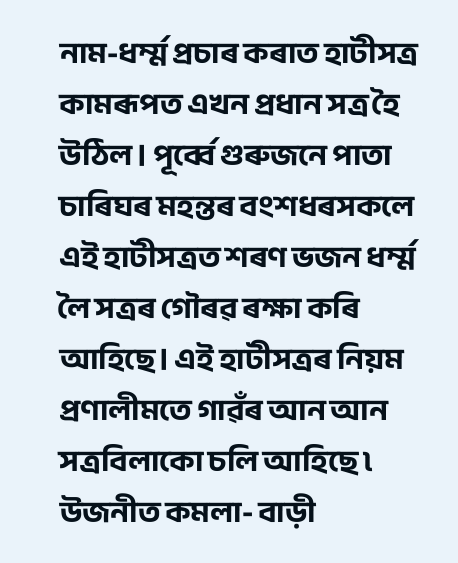নাম-ধৰ্ম্ম প্রচাৰ কৰাত হাটীসত্র কামৰূপত এখন প্রধান সত্ৰ হৈ উঠিল। পূৰ্ব্বে গুৰুজনে পাতা চাৰিঘৰ মহন্তৰ বংশধৰসকলে এই হাটীসত্ৰত শৰণ ভজন ধৰ্ম্ম লৈ সত্ৰৰ গৌৰৱ ৰক্ষা কৰি আহিছে। এই হাটীসত্ৰৰ নিয়ম প্রণালীমতে গাৱঁৰ আন আন সত্ৰবিলাকো চলি আহিছে ৷ উজনীত কমলা- বাড়ী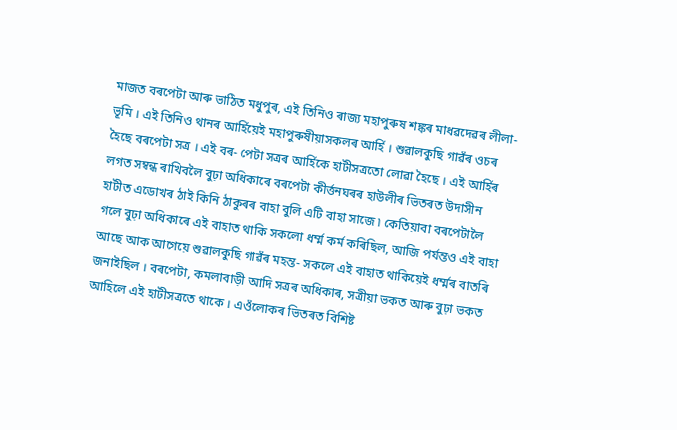মাজত বৰপেটা আৰু ভাঠিত মধুপুৰ, এই তিনিও ৰাজ্য মহাপুৰুষ শঙ্কৰ মাধৱদেৱৰ লীলা-ভূমি । এই তিনিও থানৰ আৰ্হিয়েই মহাপুৰুষীয়াসকলৰ আৰ্হি । শুৱালকুছি গাৱঁৰ ওচৰ হৈছে বৰপেটা সত্ৰ । এই বৰ- পেটা সত্ৰৰ আৰ্হিকে হাটীসত্ৰতো লোৱা হৈছে । এই আৰ্হিৰ লগত সম্বন্ধ ৰাখিবলৈ বুঢ়া অধিকাৰে বৰপেটা কীৰ্ত্তনঘৰৰ হাউলীৰ ভিতৰত উদাসীন হাটীত এডোখৰ ঠাই কিনি ঠাকুৰৰ বাহা বুলি এটি বাহা সাজে ৷ কেতিয়াবা বৰপেটালৈ গলে বুঢ়া অধিকাৰে এই বাহাত থাকি সকলো ধৰ্ম্ম কর্ম কৰিছিল, আজি পর্যন্তও এই বাহা আছে আক আগেয়ে শুৱালকুছি গাৱঁৰ মহন্ত- সকলে এই বাহাত থাকিয়েই ধৰ্ম্মৰ বাতৰি জনাইছিল । বৰপেটা, কমলাবাড়ী আদি সত্ৰৰ অধিকাৰ, সত্ৰীয়া ভকত আৰু বুঢ়া ভকত আহিলে এই হাটীসত্ৰতে থাকে । এওঁলোকৰ ভিতৰত বিশিষ্ট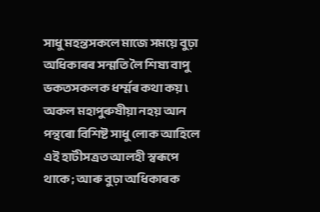সাধু মহন্তসকলে মাজে সময়ে বুঢ়া অধিকাৰৰ সন্মতি লৈ শিষ্য বাপু ভকতসকলক ধৰ্ম্মৰ কথা কয় ৷ অকল মহাপুৰুষীয়া নহয় আন পন্থৰো বিশিষ্ট সাধু লোক আহিলে এই হাটীসত্রত আলহী স্বৰূপে থাকে; আৰু বুঢ়া অধিকাৰক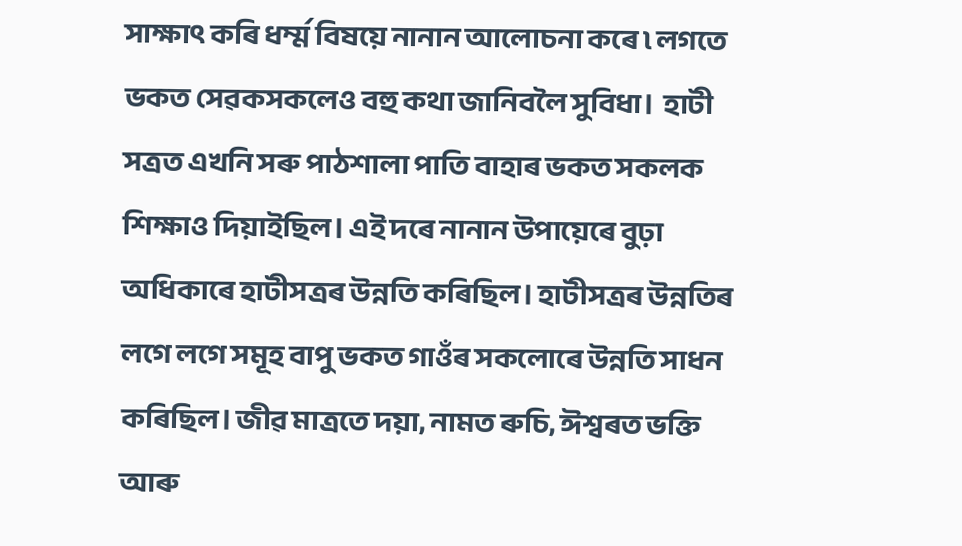সাক্ষাৎ কৰি ধৰ্ম্ম বিষয়ে নানান আলোচনা কৰে ৷ লগতে ভকত সেৱকসকলেও বহু কথা জানিবলৈ সুবিধা।  হাটী সত্ৰত এখনি সৰু পাঠশালা পাতি বাহাৰ ভকত সকলক শিক্ষাও দিয়াইছিল। এই দৰে নানান উপায়েৰে বুঢ়া অধিকাৰে হাটীসত্ৰৰ উন্নতি কৰিছিল। হাটীসত্রৰ উন্নতিৰ লগে লগে সমূহ বাপু ভকত গাওঁৰ সকলোৰে উন্নতি সাধন কৰিছিল। জীৱ মাত্ৰতে দয়া, নামত ৰুচি, ঈশ্বৰত ভক্তি আৰু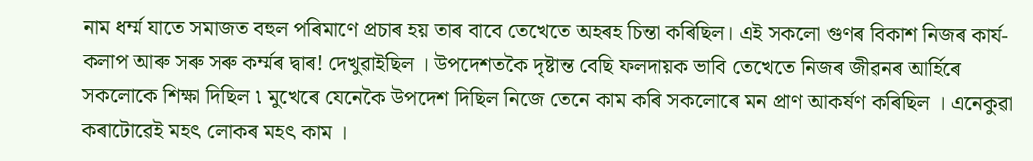নাম ধৰ্ম্ম যাতে সমাজত বহুল পৰিমাণে প্রচাৰ হয় তাৰ বাবে তেখেতে অহৰহ চিন্তা কৰিছিল। এই সকলো গুণৰ বিকাশ নিজৰ কাৰ্য-কলাপ আৰু সৰু সৰু কৰ্ম্মৰ দ্বাৰ! দেখুৱাইছিল । উপদেশতকৈ দৃষ্টান্ত বেছি ফলদায়ক ভাবি তেখেতে নিজৰ জীৱনৰ আৰ্হিৰে সকলোকে শিক্ষা দিছিল ৷ মুখেৰে যেনেকৈ উপদেশ দিছিল নিজে তেনে কাম কৰি সকলোৰে মন প্রাণ আকর্ষণ কৰিছিল । এনেকুৱা কৰাটোৱেই মহৎ লোকৰ মহৎ কাম ।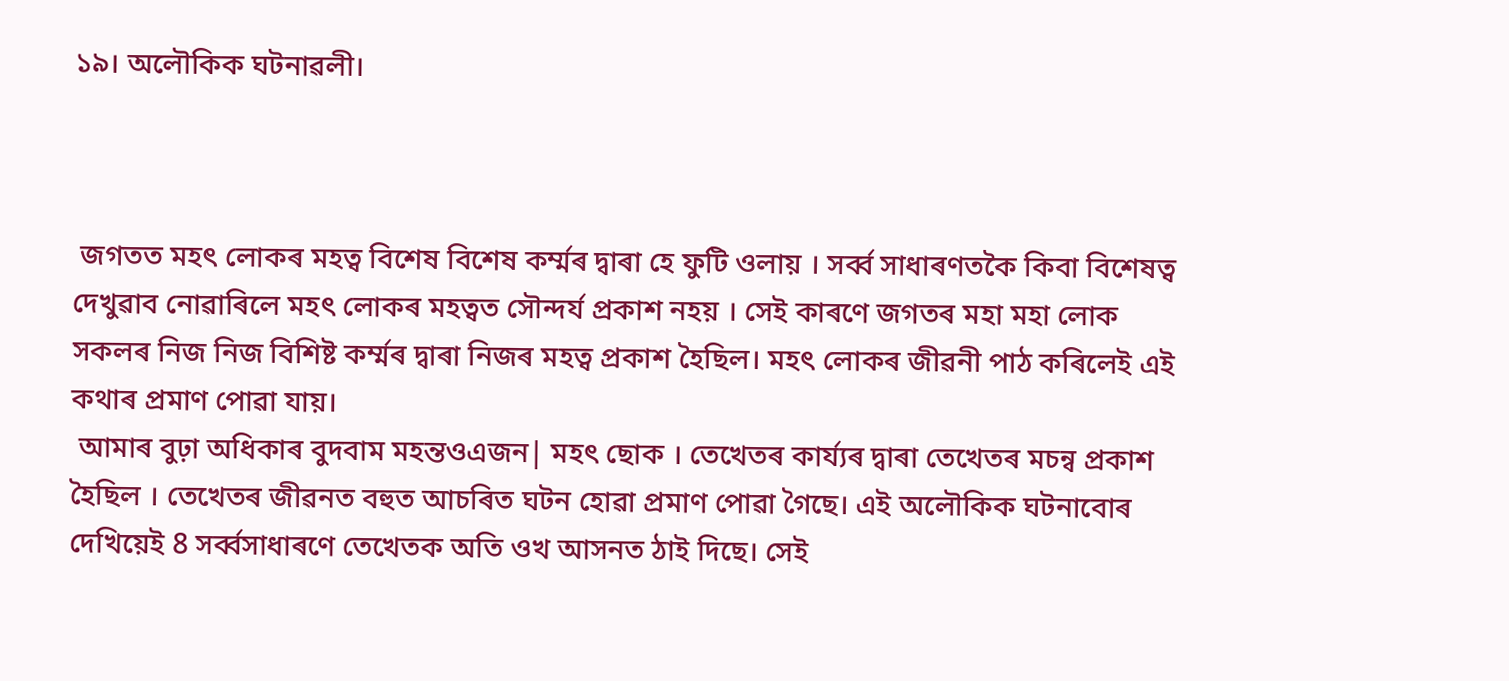১৯। অলৌকিক ঘটনাৱলী।



 জগতত মহৎ লোকৰ মহত্ব বিশেষ বিশেষ কৰ্ম্মৰ দ্বাৰা হে ফুটি ওলায় । সৰ্ব্ব সাধাৰণতকৈ কিবা বিশেষত্ব দেখুৱাব নোৱাৰিলে মহৎ লোকৰ মহত্বত সৌন্দৰ্য প্ৰকাশ নহয় । সেই কাৰণে জগতৰ মহা মহা লোক সকলৰ নিজ নিজ বিশিষ্ট কৰ্ম্মৰ দ্বাৰা নিজৰ মহত্ব প্রকাশ হৈছিল। মহৎ লোকৰ জীৱনী পাঠ কৰিলেই এই কথাৰ প্ৰমাণ পোৱা যায়।
 আমাৰ বুঢ়া অধিকাৰ বুদবাম মহন্তওএজন| মহৎ ছোক । তেখেতৰ কাৰ্য্যৰ দ্বাৰা তেখেতৰ মচন্ব প্রকাশ হৈছিল । তেখেতৰ জীৱনত বহুত আচৰিত ঘটন হোৱা প্রমাণ পোৱা গৈছে। এই অলৌকিক ঘটনাবোৰ দেখিয়েই 8 সৰ্ব্বসাধাৰণে তেখেতক অতি ওখ আসনত ঠাই দিছে। সেই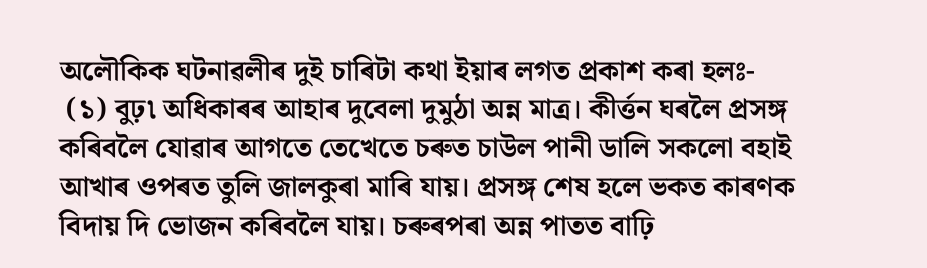অলৌকিক ঘটনাৱলীৰ দুই চাৰিটা কথা ইয়াৰ লগত প্ৰকাশ কৰা হলঃ-
 (১) বুঢ়৷ অধিকাৰৰ আহাৰ দুবেলা দুমুঠা অন্ন মাত্ৰ। কীৰ্ত্তন ঘৰলৈ প্ৰসঙ্গ কৰিবলৈ যোৱাৰ আগতে তেখেতে চৰুত চাউল পানী ডালি সকলো বহাই আখাৰ ওপৰত তুলি জালকুৰা মাৰি যায়। প্ৰসঙ্গ শেষ হলে ভকত কাৰণক বিদায় দি ভোজন কৰিবলৈ যায়। চৰুৰপৰা অন্ন পাতত বাঢ়ি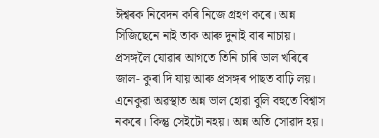ঈশ্বৰক নিবেদন কৰি নিজে গ্ৰহণ কৰে। অন্ন সিজিছেনে নাই তাক আৰু দুনাই বাৰ নাচায়। প্ৰসঙ্গলৈ যোৱাৰ আগতে তিনি চাৰি ডাল খৰিৰে জাল- কুৰা দি যায় আৰু প্ৰসঙ্গৰ পাছত বাঢ়ি লয়। এনেকুৱা অৱস্থাত অন্ন ভাল হোৱা বুলি বহুতে বিশ্বাস নকৰে। কিন্তু সেইটো নহয়। অন্ন অতি সোৱাদ হয়।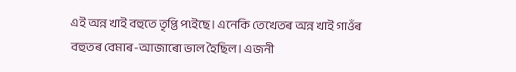এই অন্ন খাই বহুতে তৃপ্তি প৷ইছে। এনেকি তেখেতৰ অন্ন খাই গাওঁৰ বহুতৰ বেমাৰ-আজাৰো ভাল হৈছিল। এজনী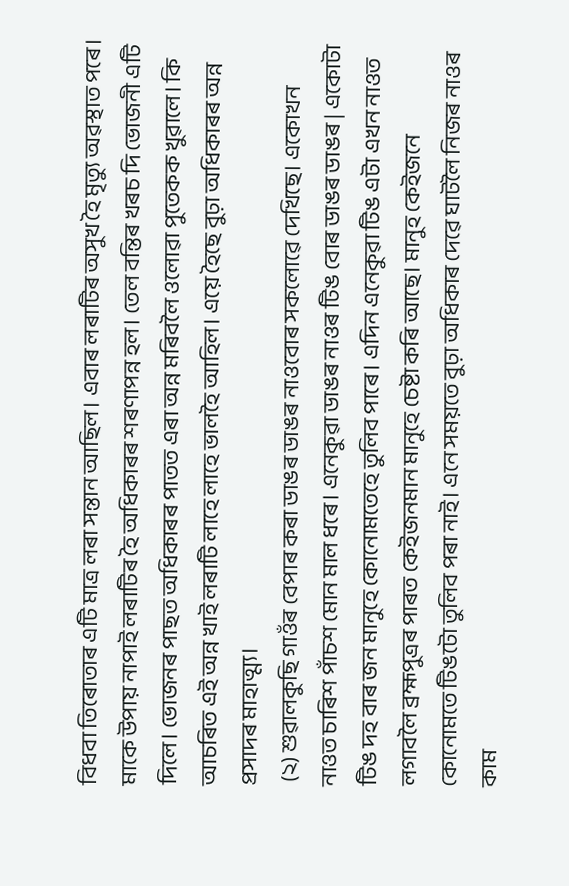বিধবা তিৰোতাৰ এটি মাত্ৰ লৰা সন্তান আছিল। এবাৰ লৰাটিৰ অসুখ হৈ মৃত্যু অৱস্থাত পৰে। মাকে উপায় নাপাই লৰাটিৰ হৈ অধিকাৰৰ শৰণাপন্ন হল। তেল বন্তিৰ খৰচ দি ভোজনী এটি দিলে। ভোজনৰ পাছত অধিকাৰৰ পাতত এৰা অন্ন মৰিবলৈ ওলোৱা পুতেকক খুৱালে। কি আচৰিত এই অন্ন খাই লৰাটি লাহে লাহে ভালহৈ আহিল। এয়ে হৈছে বুঢ়া অধিকাৰৰ অন্ন প্ৰসাদৰ মাহাত্ম্য।
 (২) শুৱালকুছি গাওঁৰ বেপাৰ কৰা ডাঙৰ ডাঙৰ নাওবোৰ সকলোৱে দেখিছে। একোখন নাওত চাৰিশ পাঁচশ মোন মাল ধৰে। এনেকুৱা ডাঙৰ নাওৰ টিঙ বোৰ ডাঙৰ ডাঙৰ | একোটা টিঙ দহ বাৰ জন মানুহে কোনোমতেহে তুলিব পাৰে। এদিন এনেকুৱা টিঙ এটা এখন নাওত লগাবলৈ ব্ৰহ্মপুত্ৰৰ পাৰত কেইজনমান মানুহে চেষ্টা কৰি আছে। মানুহ কেইজনে কোনোমতে টিঙটো তুলিব পৰা নাই। এনে সময়তে বুঢ়া অধিকাৰ দেৱে ঘাটলৈ নিজৰ নাওৰ কাম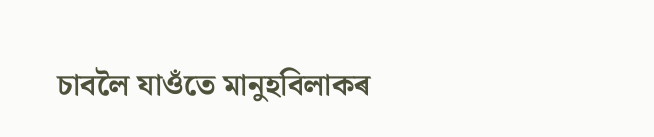চাবলৈ যাওঁতে মানুহবিলাকৰ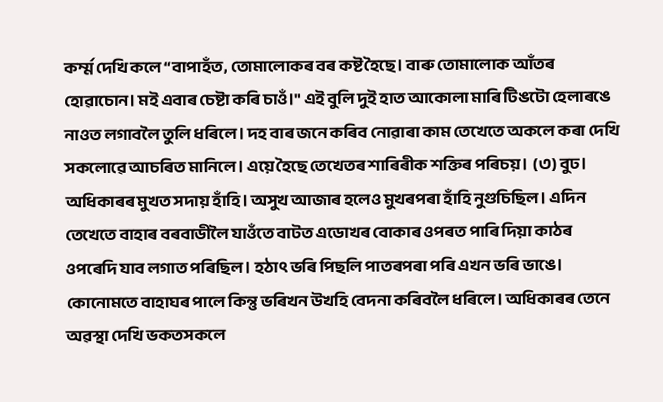কৰ্ম্ম দেখি কলে “বাপাহঁত, তোমালোকৰ বৰ কষ্ট হৈছে। বাৰু তোমালোক আঁতৰ হোৱাচোন। মই এবাৰ চেষ্টা কৰি চাওঁ।" এই বুলি দুই হাত আকোলা মাৰি টিঙটো হেলাৰঙে নাওত লগাবলৈ তুলি ধৰিলে। দহ বাৰ জনে কৰিব নোৱাৰা কাম তেখেতে অকলে কৰা দেখি সকলোৱে আচৰিত মানিলে। এয়ে হৈছে তেখেতৰ শাৰিৰীক শক্তিৰ পৰিচয়।  (৩) বুঢ। অধিকাৰৰ মুখত সদায় হাঁহি। অসুখ আজাৰ হলেও মুখৰপৰা হাঁহি নুগুচিছিল। এদিন তেখেতে বাহাৰ বৰবাডীলৈ যাওঁতে বাটত এডোখৰ বোকাৰ ওপৰত পাৰি দিয়া কাঠৰ ওপৰেদি যাব লগাত পৰিছিল। হঠাৎ ভৰি পিছলি পাতৰপৰা পৰি এখন ভৰি ভাঙে। কোনোমতে বাহাঘৰ পালে কিন্তু ভৰিখন উখহি বেদনা কৰিবলৈ ধৰিলে। অধিকাৰৰ তেনে অৱস্থা দেখি ভকতসকলে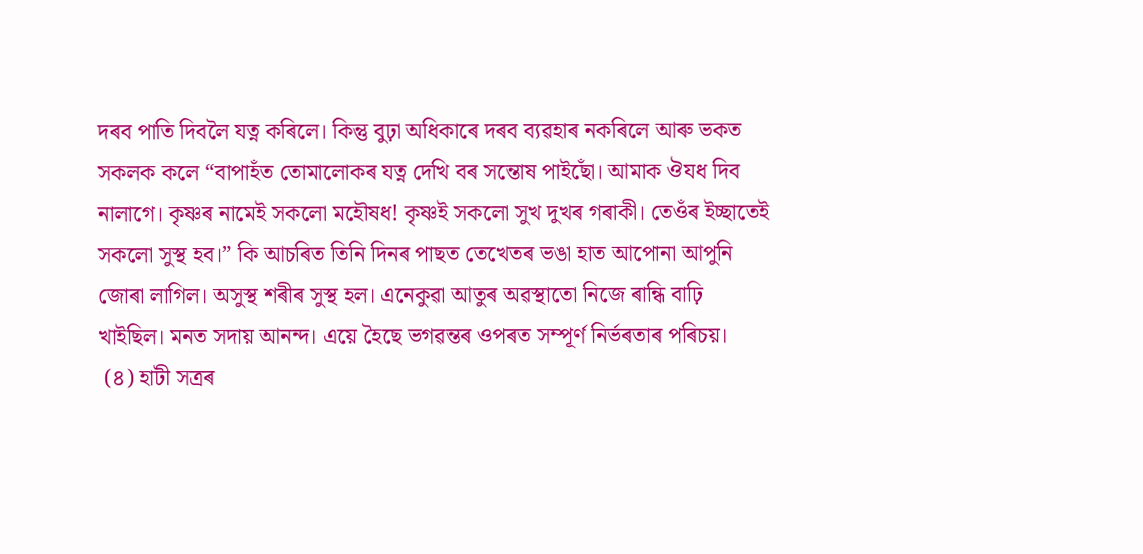দৰব পাতি দিবলৈ যত্ন কৰিলে। কিন্তু বুঢ়া অধিকাৰে দৰব ব্যৱহাৰ নকৰিলে আৰু ভকত সকলক কলে “বাপাহঁত তোমালোকৰ যত্ন দেখি বৰ সন্তোষ পাইছোঁ। আমাক ঔযধ দিব নালাগে। কৃষ্ণৰ নামেই সকলো মহৌষধ! কৃষ্ণই সকলো সুখ দুখৰ গৰাকী। তেওঁৰ ইচ্ছাতেই সকলো সুস্থ হব।” কি আচৰিত তিনি দিনৰ পাছত তেখেতৰ ভঙা হাত আপোনা আপুনি জোৰা লাগিল। অসুস্থ শৰীৰ সুস্থ হল। এনেকুৱা আতুৰ অৱস্থাতো নিজে ৰান্ধি বাঢ়ি খাইছিল। মনত সদায় আনন্দ। এয়ে হৈছে ভগৱন্তৰ ওপৰত সম্পূৰ্ণ নিৰ্ভৰতাৰ পৰিচয়।
 (৪) হাটী সত্ৰৰ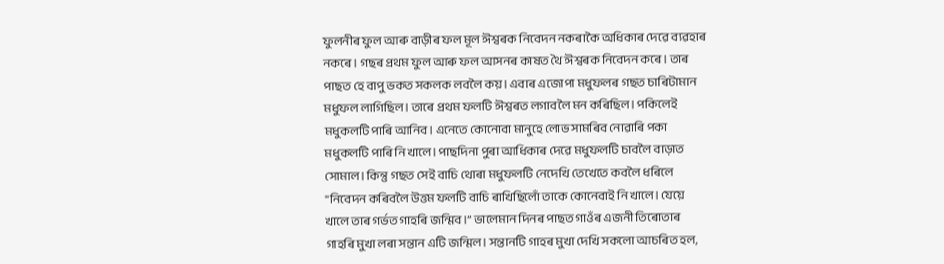ফুলনীৰ ফুল আৰু বাড়ীৰ ফল মূল ঈশ্বৰক নিবেদন নকৰাকৈ অধিকাৰ দেৱে ব্যৱহাৰ নকৰে। গছৰ প্ৰথম ফুল আৰু ফল আসনৰ কাষত থৈ ঈশ্বৰক নিবেদন কৰে। তাৰ পাছত হে বাপু ভকত সকলক লবলৈ কয়। এবাৰ এজোপা মধুফলৰ গছত চাৰিটামান মধুফল লাগিছিল। তাৰে প্ৰথম ফলটি ঈশ্বৰত লগাবলৈ মন কৰিছিল। পকিলেই মধুকলটি পাৰি আনিব। এনেতে কোনোবা মানুহে লোভ সামৰিব নোৱাৰি পকা মধুকলটি পাৰি নি খালে। পাছদিনা পুৰা আধিকাৰ দেৱে মধুফলটি চাবলৈ বাড়াত সোমাল। কিন্তু গছত সেই বাচি থোৰা মধুফলটি নেদেখি তেখেতে কবলৈ ধৰিলে "নিবেদন কৰিবলৈ উত্তম ফলটি বাচি ৰাখিছিলোঁ তাকে কোনেবাই নি খালে। যেয়ে খালে তাৰ গৰ্ভত গাহৰি জন্মিব।” ভালেমান দিনৰ পাছত গাওঁৰ এজনী তিৰোতাৰ গাহৰি মুখা লৰা সন্তান এটি জন্মিল। সন্তানটি গাহৰ মুখা দেখি সকলো আচৰিত হল,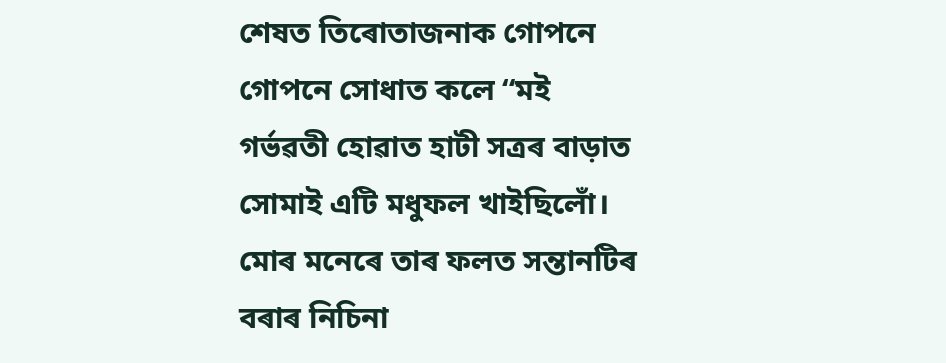শেষত তিৰোতাজনাক গোপনে গোপনে সোধাত কলে “মই গৰ্ভৱতী হোৱাত হাটী সত্ৰৰ বাড়াত সোমাই এটি মধুফল খাইছিলোঁ। মোৰ মনেৰে তাৰ ফলত সন্তানটিৰ বৰাৰ নিচিনা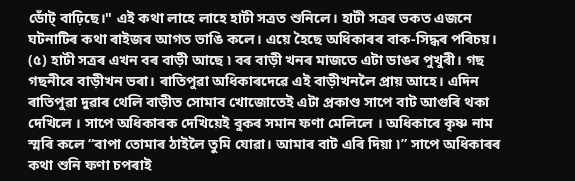ডোঁট্ বাঢ়িছে।" এই কথা লাহে লাহে হাটী সত্ৰত শুনিলে। হাটী সত্ৰৰ ভকত এজনে ঘটনাটিৰ কথা ৰাইজৰ আগত ভাঙি কলে। এয়ে হৈছে অধিকাৰৰ বাক-সিদ্ধৰ পৰিচয়।  (৫) হাটী সত্ৰৰ এখন বৰ বাড়ী আছে ৷ বৰ বাড়ী খনৰ মাজতে এটা ডাঙৰ পুখুৰী। গছ গছনীৰে বাড়ীখন ভৰা। ৰাতিপুৱা অধিকাৰদেৱে এই বাড়ীখনলৈ প্রায় আহে। এদিন ৰাতিপুৱা দুৱাৰ থেলি বাড়ীত সোমাব খোজোতেই এটা প্রকাণ্ড সাপে বাট আগুৰি থকা দেখিলে । সাপে অধিকাৰক দেখিয়েই বুকৰ সমান ফণা মেলিলে । অধিকাৰে কৃষ্ণ নাম স্মৰি কলে “বাপা তোমাৰ ঠাইলৈ তুমি যোৱা। আমাৰ বাট এৰি দিয়া ৷” সাপে অধিকাৰৰ কথা শুনি ফণা চপৰাই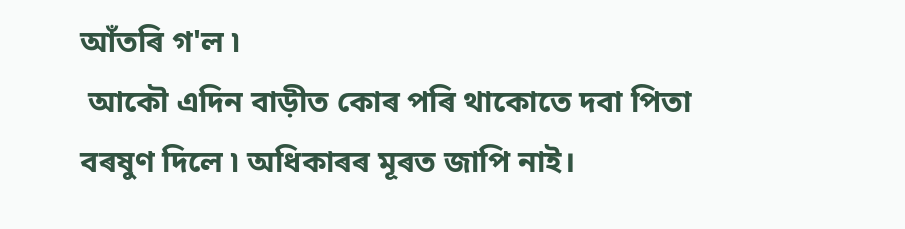আঁতৰি গ'ল ৷
 আকৌ এদিন বাড়ীত কোৰ পৰি থাকোতে দবা পিতা বৰষুণ দিলে ৷ অধিকাৰৰ মূৰত জাপি নাই।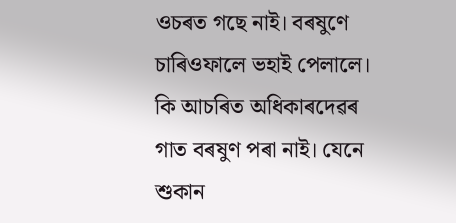ওচৰত গছে নাই। বৰষুণে চাৰিওফালে ভহাই পেলালে। কি আচৰিত অধিকাৰদেৱৰ গাত বৰষুণ পৰা নাই। যেনে শুকান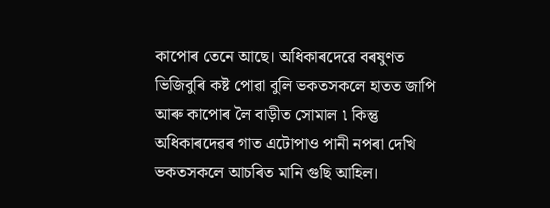কাপোৰ তেনে আছে। অধিকাৰদেৱে বৰষুণত ভিজিবুৰি কষ্ট পোৱা বুলি ভকতসকলে হাতত জাপি আৰু কাপোৰ লৈ বাড়ীত সোমাল ৷ কিন্তু অধিকাৰদেৱৰ গাত এটোপাও পানী নপৰা দেখি ভকতসকলে আচৰিত মানি গুছি আহিল।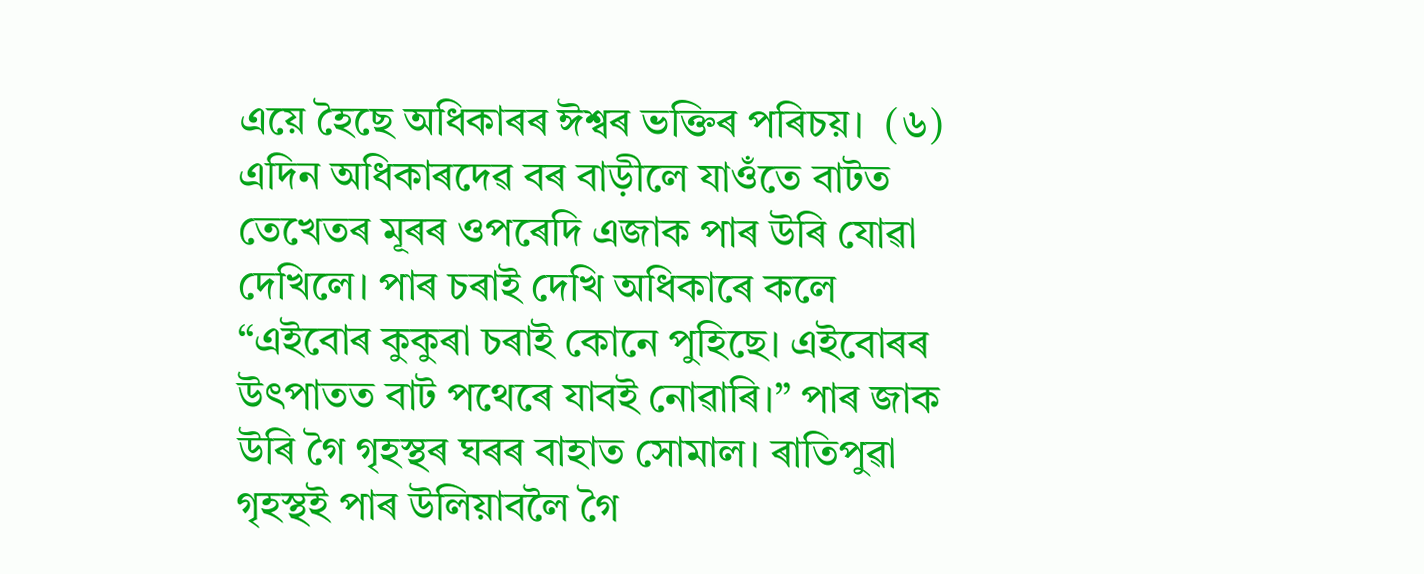এয়ে হৈছে অধিকাৰৰ ঈশ্বৰ ভক্তিৰ পৰিচয়।  (৬) এদিন অধিকাৰদেৱ বৰ বাড়ীলে যাওঁতে বাটত তেখেতৰ মূৰৰ ওপৰেদি এজাক পাৰ উৰি যোৱা দেখিলে। পাৰ চৰাই দেখি অধিকাৰে কলে “এইবোৰ কুকুৰা চৰাই কোনে পুহিছে। এইবোৰৰ উৎপাতত বাট পথেৰে যাবই নোৱাৰি।” পাৰ জাক উৰি গৈ গৃহস্থৰ ঘৰৰ বাহাত সোমাল। ৰাতিপুৱা গৃহস্থই পাৰ উলিয়াবলৈ গৈ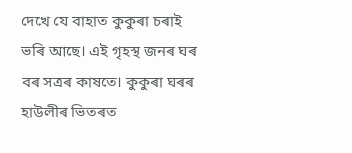দেখে যে বাহাত কুকুৰা চৰাই ভৰি আছে। এই গৃহস্থ জনৰ ঘৰ বৰ সত্ৰৰ কাষতে। কুকুৰা ঘৰৰ হাউলীৰ ভিতৰত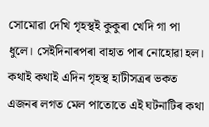সোমোৱা দেখি গৃহস্থই কুকুৰা খেদি গা পা ধুলে। সেইদিনাৰপৰা বাহাত পাৰ নোহোৱা হল। কথাই কথাই এদিন গৃহস্থ হাটীসত্ৰৰ ভকত এজনৰ লগত মেল পাতোতে এই ঘটনাটিৰ কথা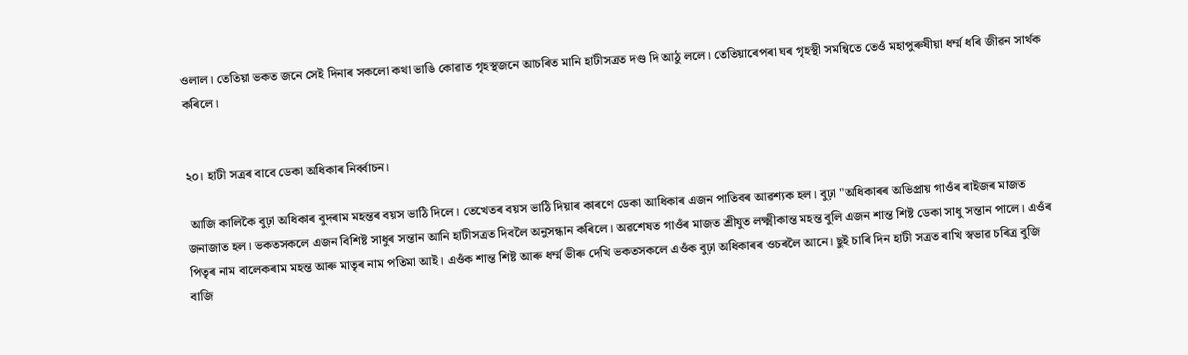ওলাল। তেতিয়া ভকত জনে সেই দিনাৰ সকলো কথা ভাঙি কোৱাত গৃহস্থজনে আচৰিত মানি হাটীসত্ৰত দণ্ড দি আঠু ললে। তেতিয়াৰেপৰা ঘৰ গৃহস্থী সমন্বিতে তেওঁ মহাপুৰুষীয়া ধৰ্ম্ম ধৰি জীৱন সাৰ্থক কৰিলে।


২০। হাটী সত্ৰৰ বাবে ডেকা অধিকাৰ নিৰ্ব্বাচন।

 আজি কালিকৈ বুঢ়া অধিকাৰ বুদৰাম মহন্তৰ বয়স ভাঠি দিলে। তেখেতৰ বয়স ভাঠি দিয়াৰ কাৰণে ডেকা আধিকাৰ এজন পাতিবৰ আৱশ্যক হল। বুঢ়া "অধিকাৰৰ অভিপ্রায় গাওঁৰ ৰাইজৰ মাজত জনাজাত হল। ভকতসকলে এজন বিশিষ্ট সাধুৰ সন্তান আনি হাটীসত্রত দিবলৈ অনুসন্ধান কৰিলে। অৱশেষত গাওঁৰ মাজত শ্ৰীযুত লক্ষ্মীকান্ত মহন্ত বুলি এজন শান্ত শিষ্ট ডেকা সাধু সন্তান পালে। এওঁৰ পিতৃৰ নাম বালেকৰাম মহন্ত আৰু মাতৃৰ নাম পতিমা আই। এওঁক শান্ত শিষ্ট আৰু ধৰ্ম্ম ভীৰু দেখি ভকতসকলে এওঁক বুঢ়া অধিকাৰৰ ওচৰলৈ আনে। ছুই চাৰি দিন হাটী সত্ৰত ৰাখি স্বভাৱ চৰিত্র বুজি বাজি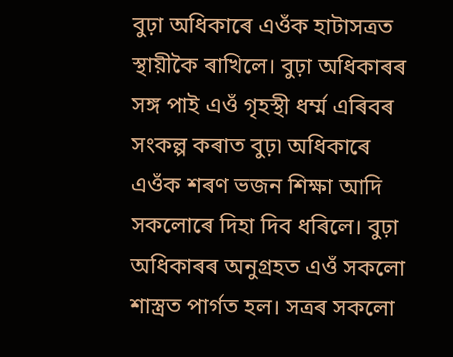বুঢ়া অধিকাৰে এওঁক হাটাসত্রত স্থায়ীকৈ ৰাখিলে। বুঢ়া অধিকাৰৰ সঙ্গ পাই এওঁ গৃহস্থী ধৰ্ম্ম এৰিবৰ সংকল্প কৰাত বুঢ়৷ অধিকাৰে এওঁক শৰণ ভজন শিক্ষা আদি সকলোৰে দিহা দিব ধৰিলে। বুঢ়া অধিকাৰৰ অনুগ্ৰহত এওঁ সকলো শাস্ত্ৰত পাৰ্গত হল। সত্ৰৰ সকলো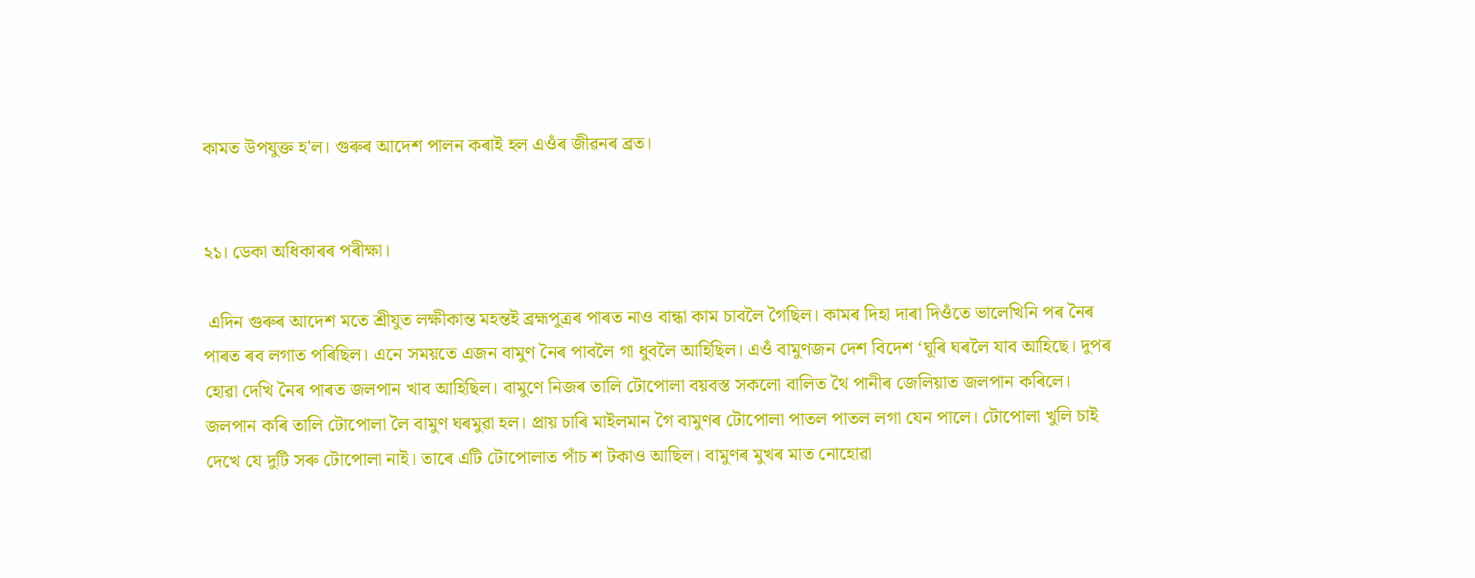কামত উপযুক্ত হ'ল। গুৰুৰ আদেশ পালন কৰাই হল এওঁৰ জীৱনৰ ব্ৰত।


২১। ডেকা অধিকাৰৰ পৰীক্ষা।

 এদিন গুৰুৰ আদেশ মতে শ্ৰীযুত লক্ষীকান্ত মহন্তই ব্ৰহ্মপুত্ৰৰ পাৰত নাও বান্ধা কাম চাবলৈ গৈছিল। কামৰ দিহা দাৰা দিওঁতে ভালেখিনি পৰ নৈৰ পাৰত ৰব লগাত পৰিছিল। এনে সময়তে এজন বামুণ নৈৰ পাবলৈ গা ধুবলৈ আহিছিল। এওঁ বামুণজন দেশ বিদেশ ‘ঘূৰি ঘৰলৈ যাব আহিছে। দুপৰ হোৱা দেখি নৈৰ পাৰত জলপান খাব আহিছিল। বামুণে নিজৰ তালি টোপোলা বয়বস্ত সকলো বালিত থৈ পানীৰ জেলিয়াত জলপান কৰিলে। জলপান কৰি তালি টোপোলা লৈ বামুণ ঘৰমুৱা হল। প্ৰায় চাৰি মাইলমান গৈ বামুণৰ টোপোলা পাতল পাতল লগা যেন পালে। টোপোলা খুলি চাই দেখে যে দুটি সৰু টোপোলা নাই। তাৰে এটি টোপোলাত পাঁচ শ টকাও আছিল। বামুণৰ মুখৰ মাত নোহোৱা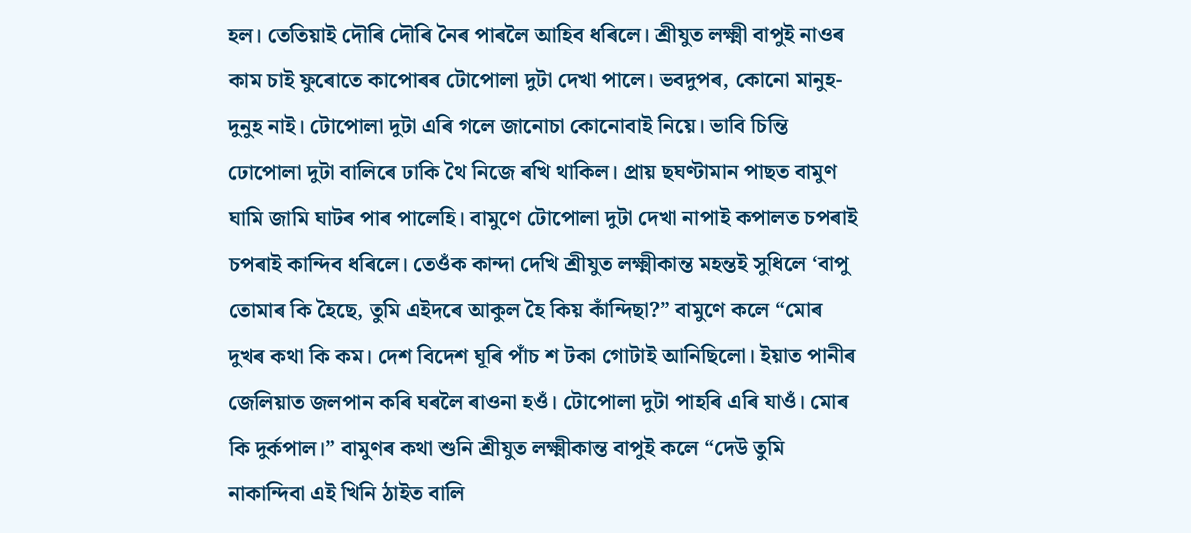হল। তেতিয়াই দৌৰি দৌৰি নৈৰ পাৰলৈ আহিব ধৰিলে। শ্ৰীযুত লক্ষ্মী বাপুই নাওৰ কাম চাই ফুৰোতে কাপোৰৰ টোপোলা দুটা দেখা পালে। ভবদুপৰ, কোনো মানুহ-দুনুহ নাই। টোপোলা দুটা এৰি গলে জানোচা কোনোবাই নিয়ে। ভাবি চিন্তি ঢোপোলা দুটা বালিৰে ঢাকি থৈ নিজে ৰখি থাকিল। প্ৰায় ছঘণ্টামান পাছত বামুণ ঘামি জামি ঘাটৰ পাৰ পালেহি। বামুণে টোপোলা দুটা দেখা নাপাই কপালত চপৰাই চপৰাই কান্দিব ধৰিলে। তেওঁক কান্দা দেখি শ্ৰীযুত লক্ষ্মীকান্ত মহন্তই সুধিলে ‘বাপু তোমাৰ কি হৈছে, তুমি এইদৰে আকুল হৈ কিয় কাঁন্দিছা?” বামুণে কলে “মোৰ দুখৰ কথা কি কম। দেশ বিদেশ ঘূৰি পাঁচ শ টকা গোটাই আনিছিলো। ইয়াত পানীৰ জেলিয়াত জলপান কৰি ঘৰলৈ ৰাওনা হওঁ। টোপোলা দুটা পাহৰি এৰি যাওঁ। মোৰ কি দুৰ্কপাল।” বামুণৰ কথা শুনি শ্ৰীযুত লক্ষ্মীকান্ত বাপুই কলে “দেউ তুমি নাকান্দিবা এই খিনি ঠাইত বালি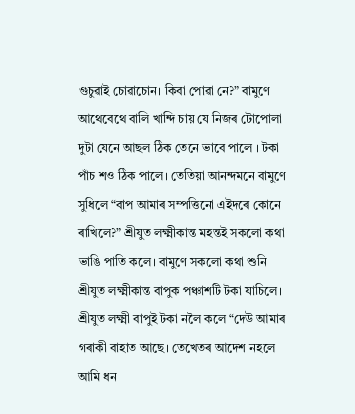গুচুৱাই চোৱাচোন। কিবা পোৱা নে?” বামুণে আথেবেথে বালি খান্দি চায় যে নিজৰ টোপোলা দুটা যেনে আছল ঠিক তেনে ভাবে পালে । টকা পাঁচ শও ঠিক পালে। তেতিয়া আনন্দমনে বামুণে সুধিলে “বাপ আমাৰ সম্পত্তিনো এইদৰে কোনে ৰাখিলে?” শ্ৰীযুত লক্ষ্মীকান্ত মহন্তই সকলো কথা ভাঙি পাতি কলে। বামুণে সকলো কথা শুনি শ্ৰীযুত লক্ষ্মীকান্ত বাপুক পঞ্চাশটি টকা যাচিলে। শ্ৰীযুত লক্ষ্মী বাপুই টকা নলৈ কলে “দেউ আমাৰ গৰাকী বাহাত আছে। তেখেতৰ আদেশ নহলে আমি ধন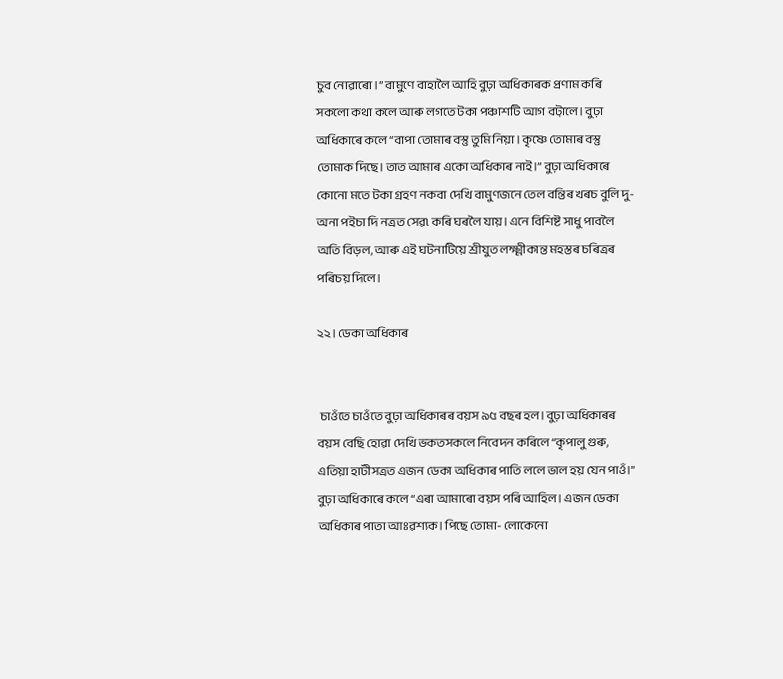চুব নোৱাৰো।” বামুণে বাহালৈ আহি বুঢ়া অধিকাৰক প্ৰণাম কৰি সকলো কথা কলে আৰু লগতে টকা পঞ্চাশটি আগ বট়ালে। বুঢ়া অধিকাৰে কলে “বাপা তোমাৰ বস্তু তুমি নিয়া। কৃষ্ণে তোমাৰ বস্তু তোমাক দিছে। তাত আমাৰ একো অধিকাৰ নাই।” বুঢ়া অধিকাৰে কোনো মতে টকা গ্ৰহণ নকবা দেখি বামুণজনে তেল বন্তিৰ খৰচ বুলি দু-অনা পইচা দি নত্ৰত সেৱ৷ কৰি ঘৰলৈ যায়। এনে বিশিষ্ট সাধু পাবলৈ অতি বিড়ল, আৰু এই ঘটনাটিয়ে শ্ৰীযুত লক্ষ্মীকান্ত মহস্তৰ চৰিত্ৰৰ পৰিচয় দিলে।

২২। ডেকা অধিকাৰ


 চাওঁতে চাওঁতে বুঢ়া অধিকাৰৰ বয়স ৯৫ বছৰ হল। বুঢ়া অধিকাৰৰ বয়স বেছি হোৱা দেখি ভকতসকলে নিবেদন কৰিলে “কৃপালু গুৰু, এতিয়া হাটীসত্ৰত এজন ডেকা অধিকাৰ পাতি ললে ভাল হয় যেন পাওঁ।” বুঢ়া অধিকাৰে কলে “এৰা আমাৰো বয়স পৰি আহিল। এজন ডেকা অধিকাৰ পাতা আঃৱশ্যক। পিছে তোমা- লোকেনো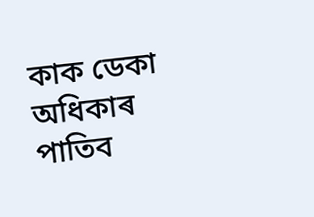কাক ডেকা অধিকাৰ পাতিব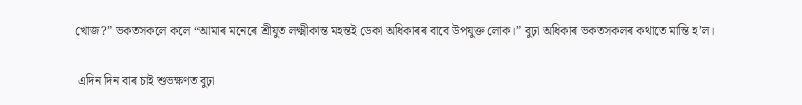খোজ?” ভকতসকলে কলে “আমাৰ মনেৰে শ্ৰীযুত লক্ষ্মীকান্ত মহন্তই ডেকা অধিকাৰৰ বাবে উপযুক্ত লোক।” বুঢ়া অধিকাৰ ভকতসকলৰ কথাতে মান্তি হ’ল।

 এদিন দিন বাৰ চাই শুভক্ষণত বুঢ়া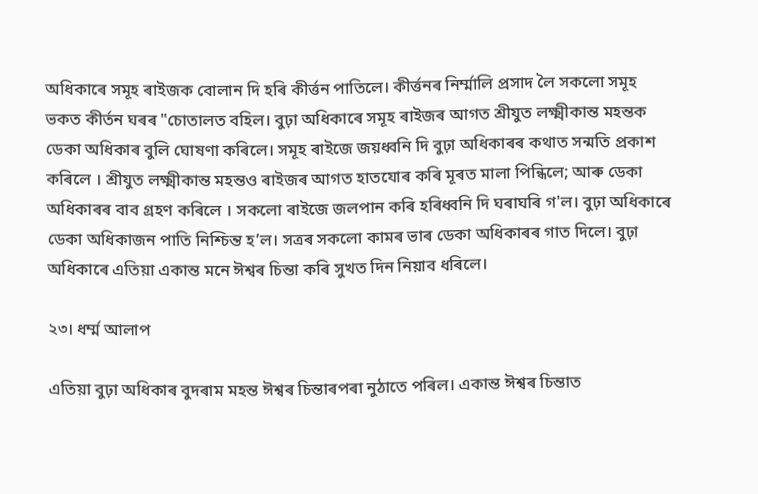অধিকাৰে সমূহ ৰাইজক বোলান দি হৰি কীৰ্ত্তন পাতিলে। কীৰ্ত্তনৰ নিৰ্ম্মালি প্রসাদ লৈ সকলো সমূহ ভকত কীর্তন ঘৰৰ "চোতালত বহিল। বুঢ়া অধিকাৰে সমূহ ৰাইজৰ আগত শ্ৰীযুত লক্ষ্মীকান্ত মহন্তক ডেকা অধিকাৰ বুলি ঘোষণা কৰিলে। সমূহ ৰাইজে জয়ধ্বনি দি বুঢ়া অধিকাৰৰ কথাত সন্মতি প্ৰকাশ কৰিলে । শ্ৰীযুত লক্ষ্মীকান্ত মহন্তও ৰাইজৰ আগত হাতযোৰ কৰি মূৰত মালা পিন্ধিলে; আৰু ডেকা অধিকাৰৰ বাব গ্রহণ কৰিলে । সকলো ৰাইজে জলপান কৰি হৰিধ্বনি দি ঘৰাঘৰি গ'ল। বুঢ়া অধিকাৰে ডেকা অধিকাজন পাতি নিশ্চিন্ত হ’ল। সত্ৰৰ সকলো কামৰ ভাৰ ডেকা অধিকাৰৰ গাত দিলে। বুঢ়া অধিকাৰে এতিয়া একান্ত মনে ঈশ্বৰ চিন্তা কৰি সুখত দিন নিয়াব ধৰিলে।

২৩। ধৰ্ম্ম আলাপ

এতিয়া বুঢ়া অধিকাৰ বুদৰাম মহন্ত ঈশ্বৰ চিন্তাৰপৰা নুঠাতে পৰিল। একান্ত ঈশ্বৰ চিন্তাত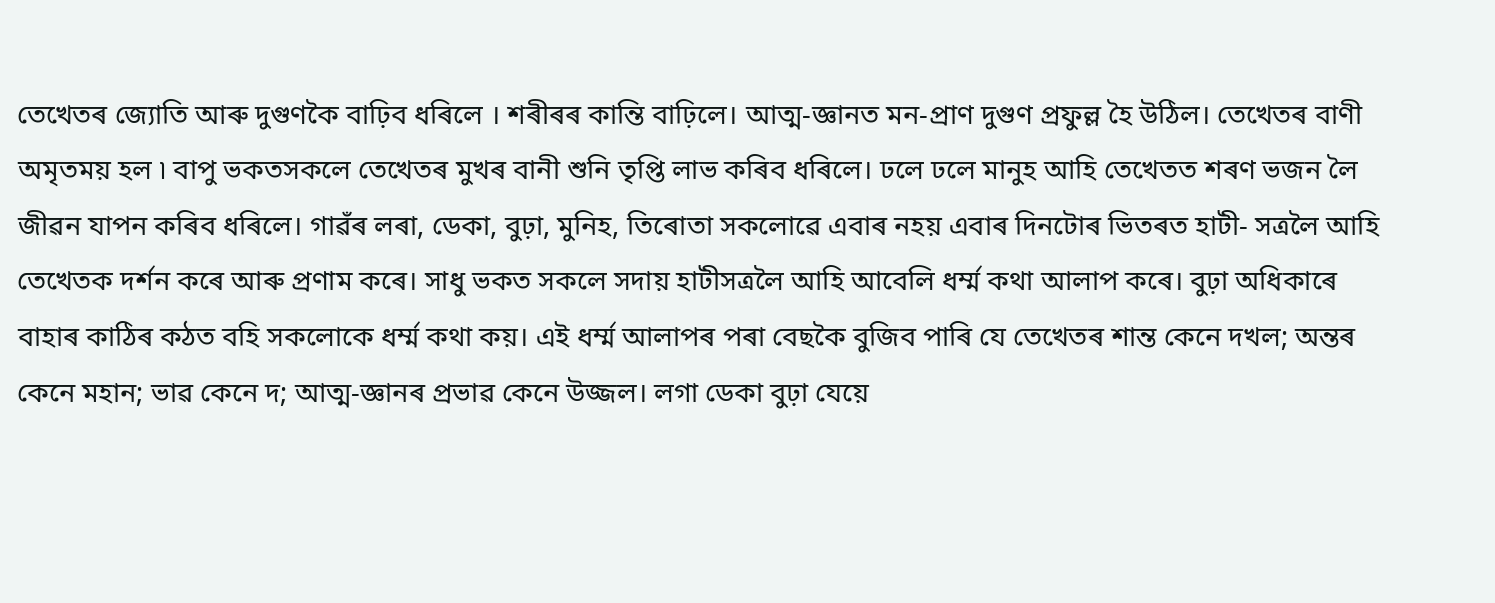তেখেতৰ জ্যোতি আৰু দুগুণকৈ বাঢ়িব ধৰিলে । শৰীৰৰ কান্তি বাঢ়িলে। আত্ম-জ্ঞানত মন-প্ৰাণ দুগুণ প্রফুল্ল হৈ উঠিল। তেখেতৰ বাণী অমৃতময় হল ৷ বাপু ভকতসকলে তেখেতৰ মুখৰ বানী শুনি তৃপ্তি লাভ কৰিব ধৰিলে। ঢলে ঢলে মানুহ আহি তেখেতত শৰণ ভজন লৈ জীৱন যাপন কৰিব ধৰিলে। গাৱঁৰ লৰা, ডেকা, বুঢ়া, মুনিহ, তিৰোতা সকলোৱে এবাৰ নহয় এবাৰ দিনটোৰ ভিতৰত হাটী- সত্ৰলৈ আহি তেখেতক দৰ্শন কৰে আৰু প্ৰণাম কৰে। সাধু ভকত সকলে সদায় হাটীসত্ৰলৈ আহি আবেলি ধৰ্ম্ম কথা আলাপ কৰে। বুঢ়া অধিকাৰে বাহাৰ কাঠিৰ কঠত বহি সকলোকে ধৰ্ম্ম কথা কয়। এই ধৰ্ম্ম আলাপৰ পৰা বেছকৈ বুজিব পাৰি যে তেখেতৰ শান্ত কেনে দখল; অন্তৰ কেনে মহান; ভাৱ কেনে দ; আত্ম-জ্ঞানৰ প্ৰভাৱ কেনে উজ্জল। লগা ডেকা বুঢ়া যেয়ে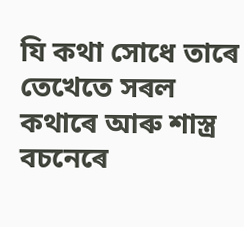যি কথা সোধে তাৰে তেখেতে সৰল কথাৰে আৰু শাস্ত্ৰ বচনেৰে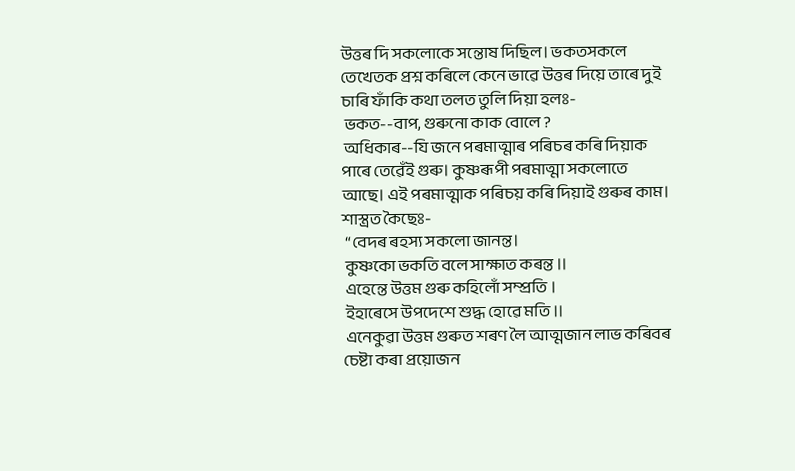উত্তৰ দি সকলোকে সন্তোষ দিছিল। ভকতসকলে তেখেতক প্ৰশ্ন কৰিলে কেনে ভাৱে উত্তৰ দিয়ে তাৰে দুই চাৰি ফাঁকি কথা তলত তুলি দিয়া হলঃ-
 ভকত--বাপ, গুৰুনো কাক বোলে ?
 অধিকাৰ--যি জনে পৰমাত্মাৰ পৰিচৰ কৰি দিয়াক পাৰে তেৱেঁই গুৰু। কুষ্ণৰূপী পৰমাত্মা সকলোতে আছে। এই পৰমাত্মাক পৰিচয় কৰি দিয়াই গুৰুৰ কাম। শাস্ত্ৰত কৈছেঃ-
 “বেদৰ ৰহস্য সকলো জানন্ত।
 কুষ্ণকো ভকতি বলে সাক্ষাত কৰন্ত ॥
 এহেন্তে উত্তম গুৰু কহিলোঁ সম্প্ৰতি ।
 ইহাৰেসে উপদেশে শুদ্ধ হোৱে মতি ॥
 এনেকুৱা উত্তম গুৰুত শৰণ লৈ আত্মজান লাভ কৰিবৰ চেষ্টা কৰা প্রয়োজন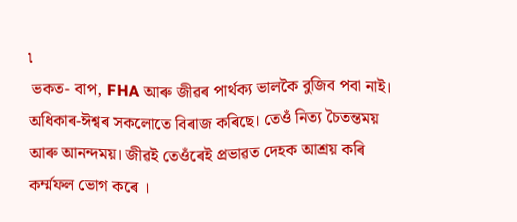৷
 ভকত- বাপ, FHA আৰু জীৱৰ পাৰ্থক্য ভালকৈ বুজিব পবা নাই।
অধিকাৰ-ঈশ্বৰ সকলোতে বিৰাজ কৰিছে। তেওঁ নিত্য চৈতন্তময় আৰু আনন্দময়। জীৱই তেওঁৰেই প্রভাৱত দেহক আশ্রয় কৰি কৰ্ম্মফল ভোগ কৰে ।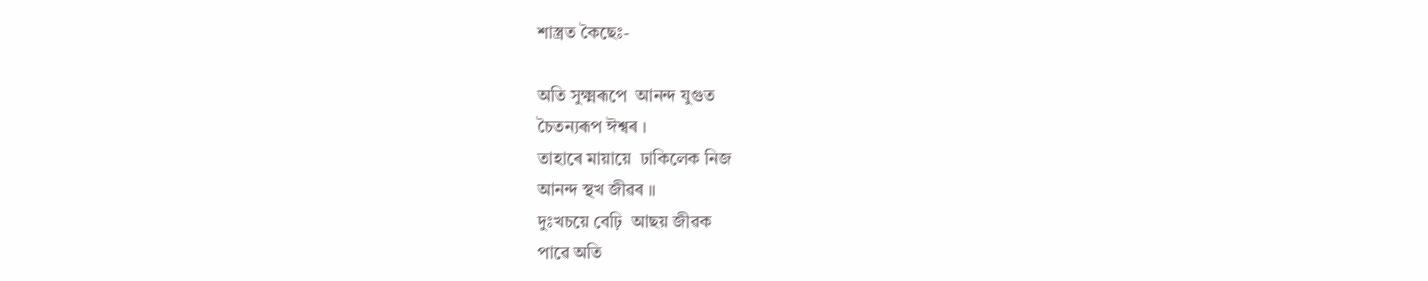শাস্ত্ৰত কৈছেঃ-

অতি সুক্ষ্মৰূপে  আনন্দ যুগুত
চৈতন্যৰূপ ঈশ্বৰ ।
তাহাৰে মায়ায়ে  ঢাকিলেক নিজ
আনন্দ স্থখ জীৱৰ ॥
দুঃখচয়ে বেঢ়ি  আছয় জীৱক
পাৱে অতি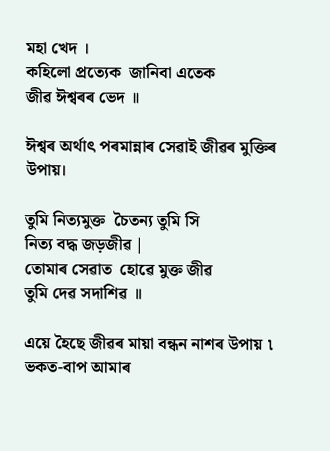মহা খেদ ।
কহিলো প্রত্যেক  জানিবা এতেক
জীৱ ঈশ্বৰৰ ভেদ ॥

ঈশ্বৰ অৰ্থাৎ পৰমান্নাৰ সেৱাই জীৱৰ মুক্তিৰ উপায়।

তুমি নিত্যমুক্ত  চৈতন্য তুমি সি
নিত্য বদ্ধ জড়জীৱ |
তোমাৰ সেৱাত  হোৱে মুক্ত জীৱ
তুমি দেৱ সদাশিৱ ॥

এয়ে হৈছে জীৱৰ মায়া বন্ধন নাশৰ উপায় ৷
ভকত-বাপ আমাৰ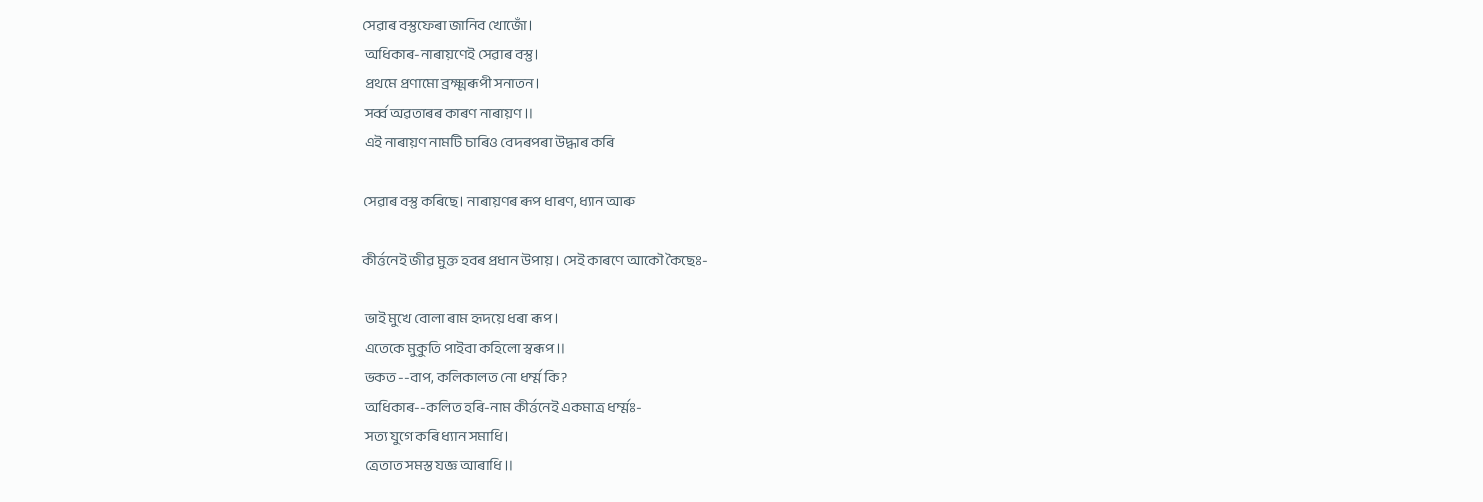সেৱাৰ বস্তুফেৰা জানিব খোজোঁ।
 অধিকাৰ-নাৰায়ণেই সেৱাৰ বস্তু।
 প্রথমে প্ৰণামো ব্ৰক্ষ্মৰূপী সনাতন।
 সৰ্ব্ব অৱতাৰৰ কাৰণ নাৰায়ণ ॥
 এই নাৰায়ণ নামটি চাৰিও বেদৰপৰা উদ্ধাৰ কৰি

সেৱাৰ বস্তু কৰিছে। নাৰায়ণৰ ৰূপ ধাৰণ, ধ্যান আৰু

কীৰ্ত্তনেই জীৱ মুক্ত হবৰ প্রধান উপায় । সেই কাৰণে আকৌ কৈছেঃ-

 ভাই মুখে বোলা ৰাম হৃদয়ে ধৰা ৰূপ ।
 এতেকে মুকুতি পাইবা কহিলো স্বৰূপ ॥
 ভকত --বাপ, কলিকালত নো ধৰ্ম্ম কি?
 অধিকাৰ--কলিত হৰি-নাম কীৰ্ত্তনেই একমাত্ৰ ধৰ্ম্মঃ-
 সত্য যুগে কৰি ধ্যান সমাধি।
 ত্ৰেতাত সমস্ত যজ্ঞ আৰাধি ॥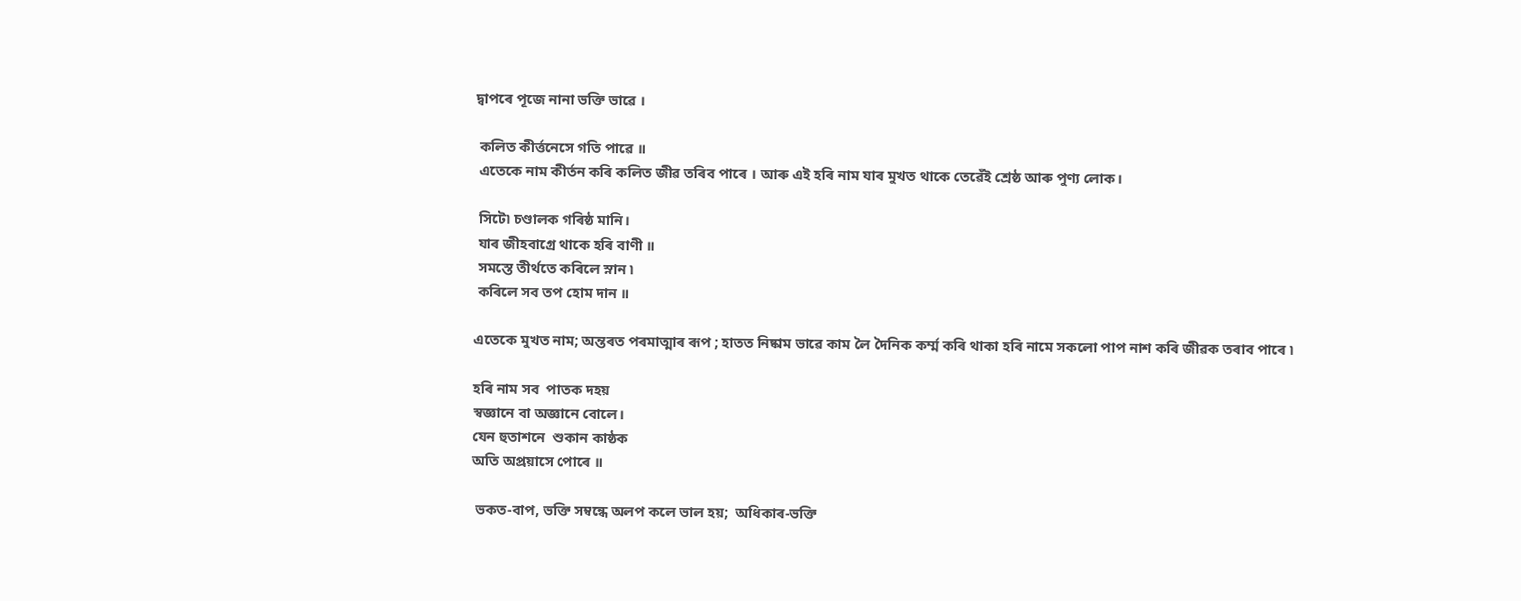দ্বাপৰে পূজে নানা ভক্তি ভাৱে ।

 কলিত কীর্ত্তনেসে গতি পাৱে ॥
 এতেকে নাম কীর্তন কৰি কলিত জীৱ তৰিব পাৰে । আৰু এই হৰি নাম যাৰ মুখত থাকে তেৱেঁই শ্রেষ্ঠ আৰু পুণ্য লোক।

 সিটে৷ চণ্ডালক গৰিষ্ঠ মানি।
 যাৰ জীহবাগ্রে থাকে হৰি বাণী ॥
 সমস্তে তীর্থতে কৰিলে স্নান ৷
 কৰিলে সব তপ হোম দান ॥

এতেকে মুখত নাম; অন্তৰত পৰমাত্মাৰ ৰূপ ; হাতত নিষ্কাম ভাৱে কাম লৈ দৈনিক কৰ্ম্ম কৰি থাকা হৰি নামে সকলো পাপ নাশ কৰি জীৱক তৰাব পাৰে ৷

হৰি নাম সব  পাতক দহয়
স্বজ্ঞানে বা অজ্ঞানে বোলে।
যেন হুতাশনে  শুকান কাষ্ঠক
অতি অপ্ৰয়াসে পোৰে ॥

 ভকত-বাপ, ভক্তি সম্বন্ধে অলপ কলে ভাল হয়;  অধিকাৰ-ভক্তি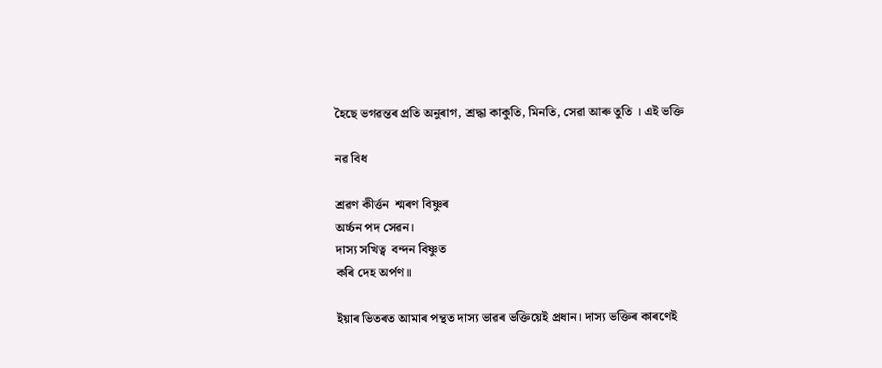হৈছে ভগৱন্তৰ প্রতি অনুৰাগ, শ্ৰদ্ধা কাকুতি, মিনতি, সেৱা আৰু তুতি । এই ভক্তি

নৱ বিধ

শ্ৰৱণ কীৰ্ত্তন  শ্মৰণ বিষ্ণুৰ
অৰ্চ্চন পদ সেৱন।
দাস্য সখিত্ব  বন্দন বিষ্ণুত
কৰি দেহ অৰ্পণ॥

ইয়াৰ ভিতৰত আমাৰ পন্থত দাস্য ভাৱৰ ভক্তিয়েই প্ৰধান। দাস্য ভক্তিৰ কাৰণেই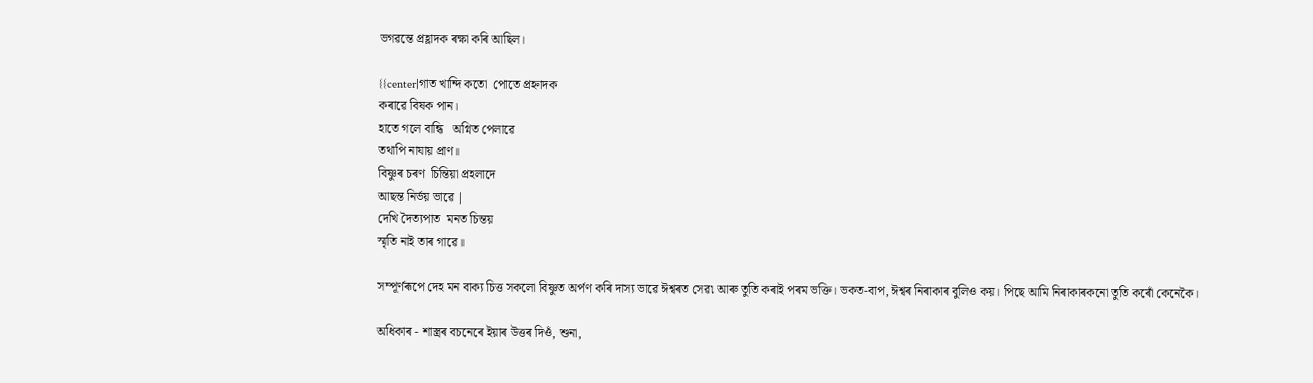ভগৱন্তে প্ৰহ্লাদক ৰক্ষা কৰি আছিল।

{{center|গাত খান্দি কতো  পোতে প্ৰহ্নাদক
কৰাৱে বিষক পান।
হাতে গলে বান্ধি   অগ্নিত পেলাৱে
তথাপি নাযায় প্ৰাণ॥
বিষ্ণুৰ চৰণ  চিন্তিয়া প্ৰহলাদে
আছন্ত নিৰ্ভয় ভাৱে |
দেখি দৈত্যপাত  মনত চিন্তয়
স্মৃতি নাই তাৰ গাৱে॥

সম্পূৰ্ণৰূপে দেহ মন বাক্য চিত্ত সকলো বিষ্ণুত অৰ্পণ কৰি দাস্য ভাৱে ঈশ্বৰত সেৱ৷ আৰু তুতি কৰাই পৰম ভক্তি। ভকত-বাপ, ঈশ্বৰ নিৰাকাৰ বুলিও কয়। পিছে আমি নিৰাকাৰকনো তুতি কৰোঁ কেনেকৈ।

অধিকাৰ - শাস্ত্ৰৰ বচনেৰে ইয়াৰ উত্তৰ দিওঁ, শুনা,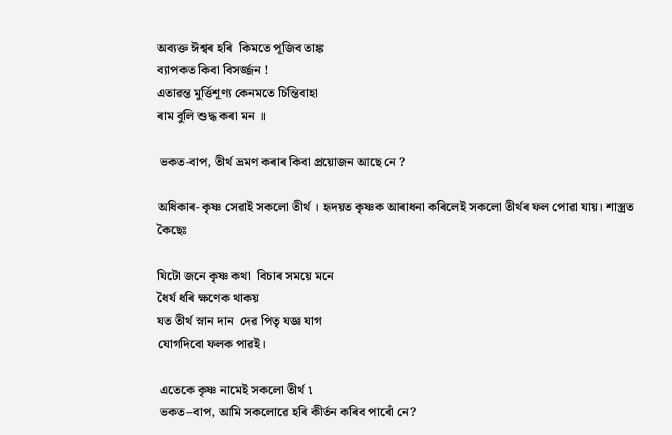অব্যক্ত ঈশ্বৰ হৰি  কিমতে পূজিব তাঙ্ক
ব্যাপকত কিবা বিসৰ্জ্জন !
এতাৱন্ত মুৰ্ত্তিশূণ্য কেনমতে চিন্তিবাহা
ৰাম বুলি শুদ্ধ কৰা মন ॥

 ভকত-বাপ, তীর্থ ভ্রমণ কৰাৰ কিবা প্রয়োজন আছে নে ?

অধিকাৰ- কৃষ্ণ সেৱাই সকলো তীর্থ । হৃদয়ত কৃষ্ণক আৰাধনা কৰিলেই সকলো তীৰ্থৰ ফল পোৱা যায়। শাস্ত্ৰত কৈছেঃ

যিটো জনে কৃষ্ণ কথা  বিচাৰ সময়ে মনে
ধৈৰ্য ধৰি ক্ষণেক থাকয়
যত তীর্থ স্নান দান  দেৱ পিতৃ যজ্ঞ যাগ
যোগদিবো ফলক পাৱই।

 এতেকে কৃষ্ণ নামেই সকলো তীর্থ ৷
 ভকত--বাপ, আমি সকলোৱে হৰি কীর্তন কৰিব পাৰোঁ নে?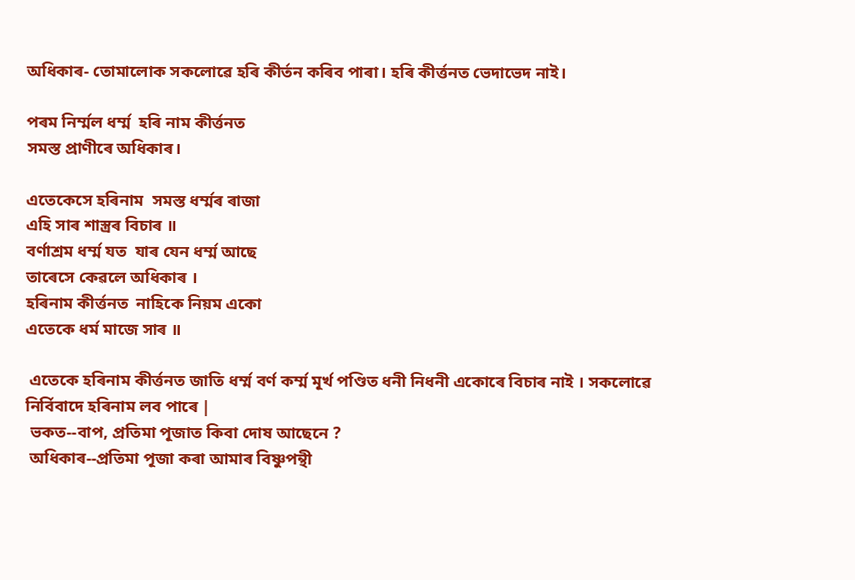অধিকাৰ- তোমালোক সকলোৱে হৰি কীর্তন কৰিব পাৰা। হৰি কীৰ্ত্তনত ভেদাভেদ নাই।

পৰম নিৰ্ম্মল ধৰ্ম্ম  হৰি নাম কীৰ্ত্তনত
সমস্ত প্রাণীৰে অধিকাৰ।

এতেকেসে হৰিনাম  সমস্ত ধৰ্ম্মৰ ৰাজা
এহি সাৰ শাস্ত্ৰৰ বিচাৰ ॥
বৰ্ণাশ্ৰম ধৰ্ম্ম যত  যাৰ যেন ধৰ্ম্ম আছে
তাৰেসে কেৱলে অধিকাৰ ।
হৰিনাম কীৰ্ত্তনত  নাহিকে নিয়ম একো
এতেকে ধৰ্ম মাজে সাৰ ॥

 এতেকে হৰিনাম কীৰ্ত্তনত জাতি ধৰ্ম্ম বৰ্ণ কৰ্ম্ম মূৰ্খ পণ্ডিত ধনী নিধনী একোৰে বিচাৰ নাই । সকলোৱে নিৰ্বিবাদে হৰিনাম লব পাৰে |
 ভকত--বাপ, প্রতিমা পূজাত কিবা দোষ আছেনে ?
 অধিকাৰ--প্রতিমা পূজা কৰা আমাৰ বিষ্ণুপন্থী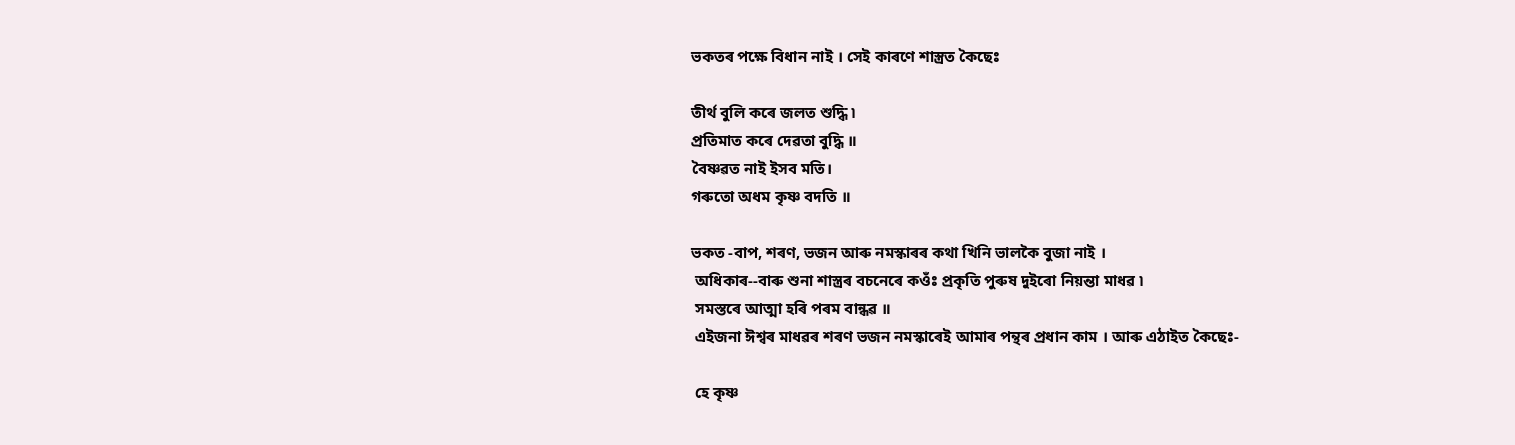ভকতৰ পক্ষে বিধান নাই । সেই কাৰণে শাস্ত্ৰত কৈছেঃ

তীর্থ বুলি কৰে জলত শুদ্ধি ৷
প্রতিমাত কৰে দেৱতা বুদ্ধি ॥
বৈষ্ণৱত নাই ইসব মতি।
গৰুতো অধম কৃষ্ণ বদতি ॥

ভকত -বাপ, শৰণ, ভজন আৰু নমস্কাৰৰ কথা খিনি ভালকৈ বুজা নাই ।
 অধিকাৰ--বাৰু শুনা শাস্ত্ৰৰ বচনেৰে কওঁঃ প্রকৃতি পুৰুষ দুইৰো নিয়ন্তা মাধৱ ৷
 সমস্তৰে আত্মা হৰি পৰম বান্ধৱ ॥
 এইজনা ঈশ্বৰ মাধৱৰ শৰণ ভজন নমস্কাৰেই আমাৰ পন্থৰ প্রধান কাম । আৰু এঠাইত কৈছেঃ-

 হে কৃষ্ণ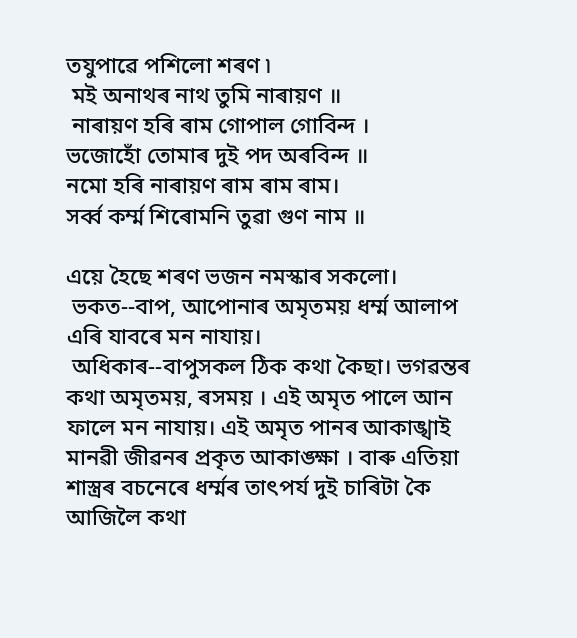তযুপাৱে পশিলো শৰণ ৷
 মই অনাথৰ নাথ তুমি নাৰায়ণ ॥
 নাৰায়ণ হৰি ৰাম গোপাল গোবিন্দ ।
ভজোহোঁ তোমাৰ দুই পদ অৰবিন্দ ॥
নমো হৰি নাৰায়ণ ৰাম ৰাম ৰাম।
সৰ্ব্ব কৰ্ম্ম শিৰোমনি তুৱা গুণ নাম ॥

এয়ে হৈছে শৰণ ভজন নমস্কাৰ সকলো।
 ভকত--বাপ, আপোনাৰ অমৃতময় ধৰ্ম্ম আলাপ এৰি যাবৰে মন নাযায়।
 অধিকাৰ--বাপুসকল ঠিক কথা কৈছা। ভগৱন্তৰ কথা অমৃতময়, ৰসময় । এই অমৃত পালে আন ফালে মন নাযায়। এই অমৃত পানৰ আকাঙ্খাই মানৱী জীৱনৰ প্রকৃত আকাঙ্ক্ষা । বাৰু এতিয়া শাস্ত্ৰৰ বচনেৰে ধৰ্ম্মৰ তাৎপৰ্য দুই চাৰিটা কৈ আজিলৈ কথা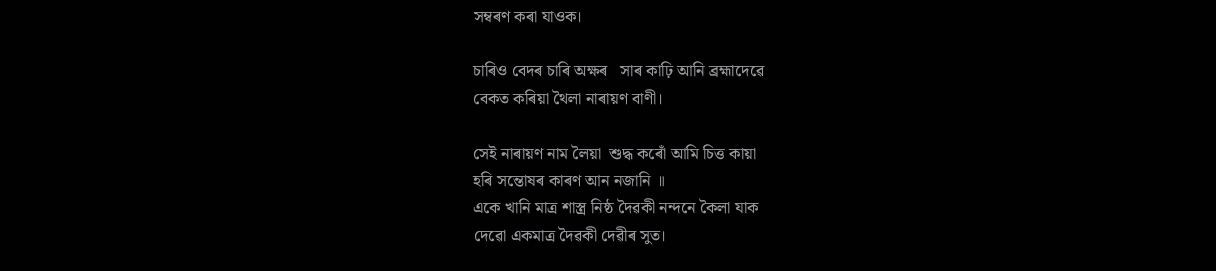সম্বৰণ কৰা যাওক।

চাৰিও বেদৰ চাৰি অক্ষৰ   সাৰ কাঢ়ি আনি ব্ৰহ্মাদেৱে
বেকত কৰিয়া থৈলা নাৰায়ণ বাণী।

সেই নাৰায়ণ নাম লৈয়া  শুদ্ধ কৰোঁ আমি চিত্ত কায়া
হৰি সন্তোষৰ কাৰণ আন নজানি ॥
একে খানি মাত্র শাস্ত্ৰ নিষ্ঠ দৈৱকী নন্দনে কৈলা যাক
দেৱো একমাত্র দৈৱকী দেৱীৰ সুত।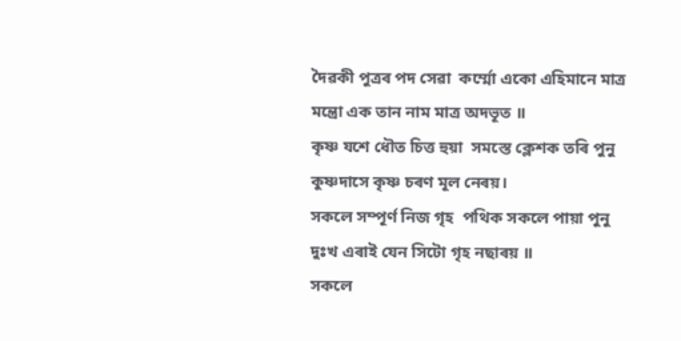দৈৱকী পুত্ৰৰ পদ সেৱা  কৰ্ম্মো একো এহিমানে মাত্ৰ
মন্ত্ৰো এক তান নাম মাত্র অদভূত ॥
কৃষ্ণ যশে ধৌত চিত্ত হুয়া  সমস্তে ক্লেশক তৰি পুনু
কুষ্ণদাসে কৃষ্ণ চৰণ মূল নেৰয়।
সকলে সম্পূর্ণ নিজ গৃহ  পথিক সকলে পায়া পুনু
দুঃখ এৰাই যেন সিটো গৃহ নছাৰয় ॥
সকলে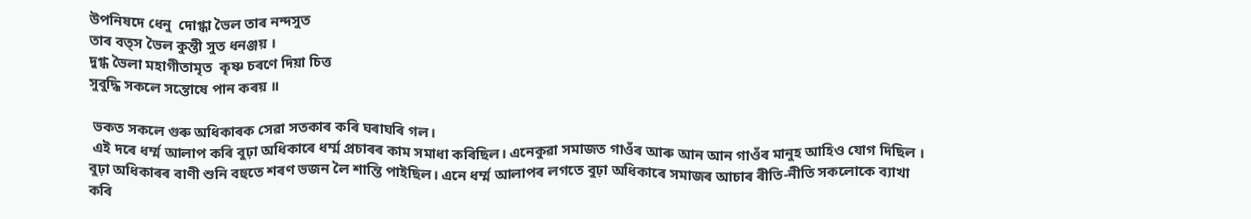উপনিষদে ধেনু  দোগ্ধা ভৈল তাৰ নন্দসুত
তাৰ বত্স ভৈল কুন্তী সুত ধনঞ্জয় ।
দুগ্ধ ভৈলা মহাগীতামৃত  কৃষ্ণ চৰণে দিয়া চিত্ত
সুবুদ্ধি সকলে সন্তোষে পান কৰয় ॥

 ভকত সকলে গুৰু অধিকাৰক সেৱা সতকাৰ কৰি ঘৰাঘৰি গল।
 এই দৰে ধৰ্ম্ম আলাপ কৰি বুঢ়া অধিকাৰে ধৰ্ম্ম প্রচাৰৰ কাম সমাধা কৰিছিল। এনেকুৱা সমাজত গাওঁৰ আৰু আন আন গাওঁৰ মানুহ আহিও যোগ দিছিল । বুঢ়া অধিকাৰৰ বাণী শুনি বহুতে শৰণ ভজন লৈ শান্তি পাইছিল। এনে ধৰ্ম্ম আলাপৰ লগতে বুঢ়া অধিকাৰে সমাজৰ আচাৰ ৰীতি-নীতি সকলোকে ব্যাখা কৰি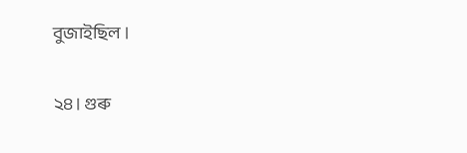বুজাইছিল ।

২৪। গুৰু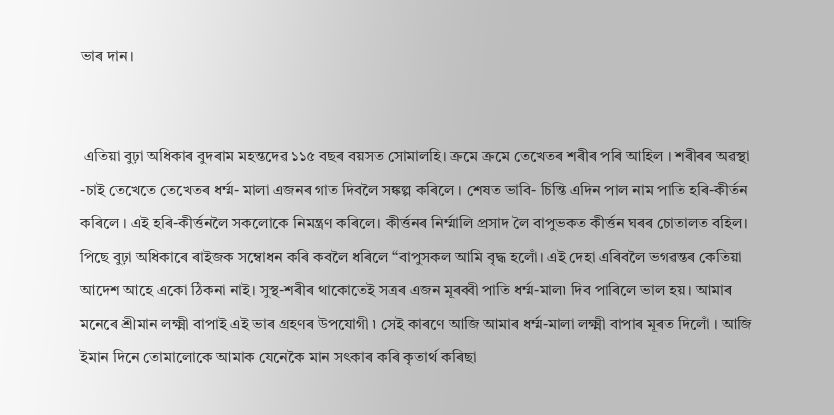ভাৰ দান।


 এতিয়া বুঢ়া অধিকাৰ বুদৰাম মহন্তদেৱ ১১৫ বছৰ বয়সত সোমালহি। ক্ৰমে ক্রমে তেখেতৰ শৰীৰ পৰি আহিল । শৰীৰৰ অৱস্থা -চাই তেখেতে তেখেতৰ ধৰ্ম্ম- মালা এজনৰ গাত দিবলৈ সঙ্কল্প কৰিলে । শেষত ভাবি- চিন্তি এদিন পাল নাম পাতি হৰি-কীর্তন কৰিলে । এই হৰি-কীৰ্ত্তনলৈ সকলোকে নিমন্ত্ৰণ কৰিলে। কীৰ্ত্তনৰ নিৰ্ম্মালি প্ৰসাদ লৈ বাপুভকত কীৰ্ত্তন ঘৰৰ চোতালত বহিল। পিছে বুঢ়া অধিকাৰে ৰাইজক সম্বোধন কৰি কবলৈ ধৰিলে “বাপুসকল আমি বৃদ্ধ হলোঁ। এই দেহা এৰিবলৈ ভগৱন্তৰ কেতিয়া আদেশ আহে একো ঠিকনা নাই। সুস্থ-শৰীৰ থাকোতেই সত্ৰৰ এজন মূৰব্বী পাতি ধৰ্ম্ম-মাল৷ দিব পাৰিলে ভাল হয়। আমাৰ মনেৰে শ্রীমান লক্ষ্মী বাপাই এই ভাৰ গ্রহণৰ উপযোগী ৷ সেই কাৰণে আজি আমাৰ ধৰ্ম্ম-মালা লক্ষ্মী বাপাৰ মূৰত দিলোঁ । আজি ইমান দিনে তোমালোকে আমাক যেনেকৈ মান সৎকাৰ কৰি কৃতাৰ্থ কৰিছা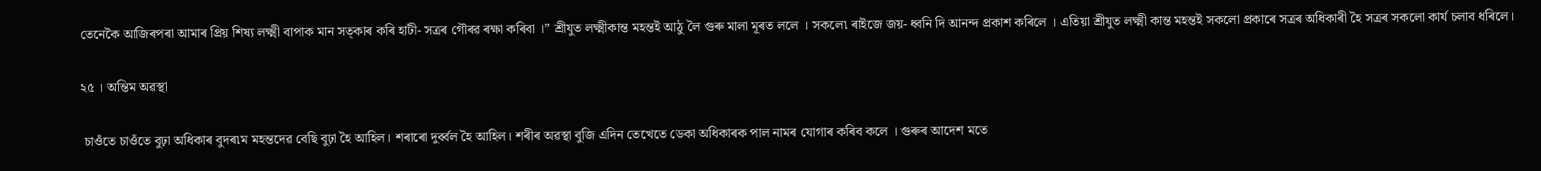তেনেকৈ আজিৰপৰা আমাৰ প্ৰিয় শিষ্য লক্ষ্মী বাপাক মান সত্কাৰ কৰি হাটী- সত্ৰৰ গৌৰৱ ৰক্ষা কৰিবা ।” শ্ৰীযুত লক্ষ্মীকান্ত মহন্তই আঠু লৈ গুৰু মালা মূৰত ললে । সকলে৷ ৰাইজে জয়- ধ্বনি দি আনন্দ প্রকাশ কৰিলে । এতিয়া শ্ৰীযুত লক্ষ্মী কান্ত মহন্তই সকলো প্রকাৰে সত্ৰৰ অধিকাৰী হৈ সত্ৰৰ সকলো কাৰ্য চলাব ধৰিলে।

২৫ । অন্তিম অৱস্থা

 চাওঁতে চাওঁতে বুঢ়া অধিকাৰ বুদৰ৷ম মহন্তদেৱ বেছি বুঢ়া হৈ আহিল। শৰাৰো দুৰ্ব্বল হৈ আহিল। শৰীৰ অৱস্থা বুজি এদিন তেখেতে ডেকা অধিকাৰক পাল নামৰ যোগাৰ কৰিব কলে । গুৰুৰ আদেশ মতে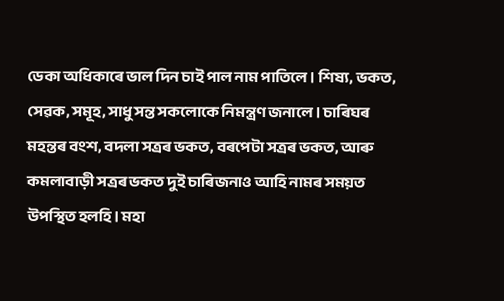ডেকা অধিকাৰে ভাল দিন চাই পাল নাম পাতিলে। শিষ্য, ভকত, সেৱক, সমূহ, সাধু সন্ত সকলোকে নিমন্ত্ৰণ জনালে । চাৰিঘৰ মহন্তৰ বংশ, বদলা সত্ৰৰ ভকত, বৰপেটা সত্ৰৰ ভকত, আৰু কমলাবাড়ী সত্ৰৰ ভকত দুই চাৰিজনাও আহি নামৰ সময়ত উপস্থিত হলহি। মহা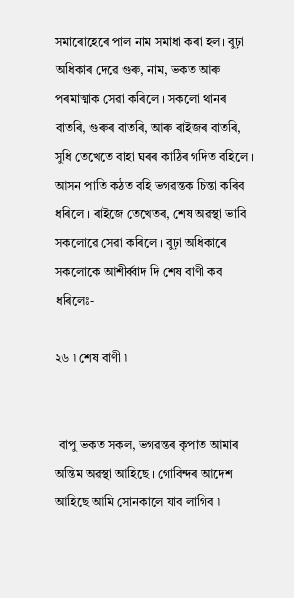সমাৰোহেৰে পাল নাম সমাধা কৰা হল। বুঢ়া অধিকাৰ দেৱে গুৰু, নাম, ভকত আৰু পৰমাত্মাক সেৱা কৰিলে । সকলো থানৰ বাতৰি, গুৰুৰ বাতৰি, আৰু ৰাইজৰ বাতৰি, সুধি তেখেতে বাহা ঘৰৰ কাঠিৰ গদিত বহিলে । আসন পাতি কঠত বহি ভগৱন্তক চিন্তা কৰিব ধৰিলে । ৰাইজে তেখেতৰ, শেষ অৱস্থা ভাবি সকলোৱে সেৱা কৰিলে । বুঢ়া অধিকাৰে সকলোকে আশীৰ্ব্বাদ দি শেষ বাণী কব ধৰিলেঃ-

২৬ ৷ শেষ বাণী ৷


 বাপু ভকত সকল, ভগৱন্তৰ কৃপাত আমাৰ অন্তিম অৱস্থা আহিছে । গোবিন্দৰ আদেশ আহিছে আমি সোনকালে যাব লাগিব ৷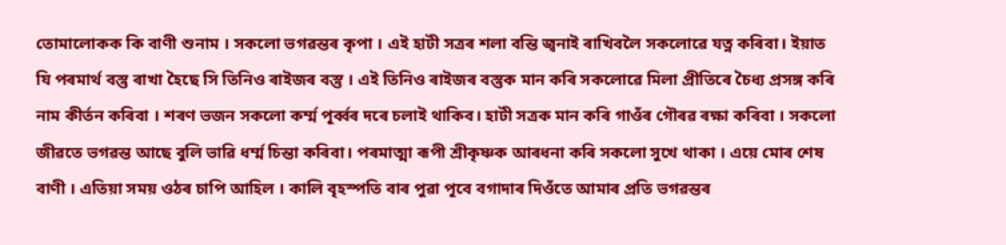তোমালোকক কি বাণী শুনাম । সকলো ভগৱন্তৰ কৃপা । এই হাটী সত্ৰৰ শলা বন্তি জ্বনাই ৰাখিবলৈ সকলোৱে যত্ন কৰিবা। ইয়াত যি পৰমাৰ্থ বস্তু ৰাখা হৈছে সি তিনিও ৰাইজৰ বস্তু । এই তিনিও ৰাইজৰ বস্তুক মান কৰি সকলোৱে মিলা প্ৰীতিৰে চৈধ্য প্রসঙ্গ কৰি নাম কীর্তন কৰিবা । শৰণ ভজন সকলো কৰ্ম্ম পূৰ্ব্বৰ দৰে চলাই থাকিব। হাটী সত্ৰক মান কৰি গাওঁৰ গৌৰৱ ৰক্ষা কৰিবা । সকলো জীৱতে ভগৱন্ত আছে বুলি ভাৱি ধৰ্ম্ম চিন্তা কৰিবা। পৰমাত্মা ৰূপী শ্ৰীকৃষ্ণক আৰধনা কৰি সকলো সুখে থাকা । এয়ে মোৰ শেষ বাণী । এতিয়া সময় ওঠৰ চাপি আহিল । কালি বৃহস্পতি বাৰ পুৱা পূবে বগাদাৰ দিওঁতে আমাৰ প্রতি ভগৱন্তৰ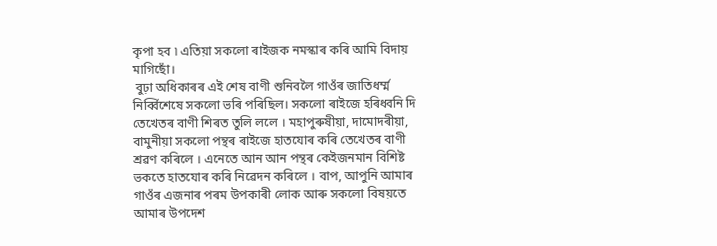কৃপা হব ৷ এতিয়া সকলো ৰাইজক নমস্কাৰ কৰি আমি বিদায় মাগিছোঁ।
 বুঢ়া অধিকাৰৰ এই শেষ বাণী শুনিবলৈ গাওঁৰ জাতিধৰ্ম্ম নিৰ্ব্বিশেষে সকলো ভৰি পৰিছিল। সকলো ৰাইজে হৰিধ্বনি দি তেখেতৰ বাণী শিৰত তুলি ললে । মহাপুৰুষীয়া, দামোদৰীয়া, বামুনীয়া সকলো পন্থৰ ৰাইজে হাতযোৰ কৰি তেখেতৰ বাণী শ্রৱণ কৰিলে । এনেতে আন আন পন্থৰ কেইজনমান বিশিষ্ট ভকতে হাতযোৰ কৰি নিৱেদন কৰিলে । বাপ, আপুনি আমাৰ গাওঁৰ এজনাৰ পৰম উপকাৰী লোক আৰু সকলো বিষয়তে আমাৰ উপদেশ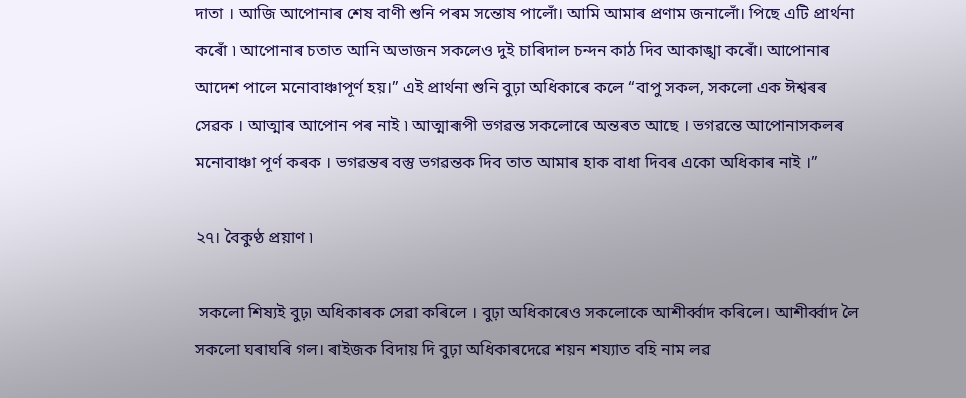দাতা । আজি আপোনাৰ শেষ বাণী শুনি পৰম সন্তোষ পালোঁ। আমি আমাৰ প্রণাম জনালোঁ। পিছে এটি প্ৰাৰ্থনা কৰোঁ ৷ আপোনাৰ চতাত আনি অভাজন সকলেও দুই চাৰিদাল চন্দন কাঠ দিব আকাঙ্খা কৰোঁ। আপোনাৰ আদেশ পালে মনোবাঞ্চাপূৰ্ণ হয়।” এই প্রার্থনা শুনি বুঢ়া অধিকাৰে কলে “বাপু সকল, সকলো এক ঈশ্বৰৰ সেৱক । আত্মাৰ আপোন পৰ নাই ৷ আত্মাৰূপী ভগৱন্ত সকলোৰে অন্তৰত আছে । ভগৱন্তে আপোনাসকলৰ মনোবাঞ্চা পূৰ্ণ কৰক । ভগৱন্তৰ বস্তু ভগৱন্তক দিব তাত আমাৰ হাক বাধা দিবৰ একো অধিকাৰ নাই ।”

২৭। বৈকুণ্ঠ প্রয়াণ ৷

 সকলো শিষ্যই বুঢ়৷ অধিকাৰক সেৱা কৰিলে । বুঢ়া অধিকাৰেও সকলোকে আশীৰ্ব্বাদ কৰিলে। আশীৰ্ব্বাদ লৈ সকলো ঘৰাঘৰি গল। ৰাইজক বিদায় দি বুঢ়া অধিকাৰদেৱে শয়ন শয্যাত বহি নাম লৱ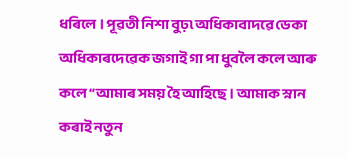ধৰিলে । পূৱতী নিশা বুঢ়৷ অধিকাবাদৱে ডেকা অধিকাৰদেৱেক জগাই গা পা ধুবলৈ কলে আৰু কলে “আমাৰ সময় হৈ আহিছে। আমাক স্নান কৰাই নতুন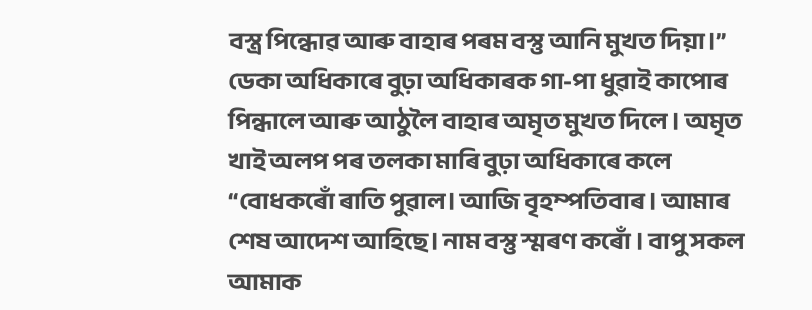বস্ত্র পিন্ধোৱ আৰু বাহাৰ পৰম বস্তু আনি মুখত দিয়া।” ডেকা অধিকাৰে বুঢ়া অধিকাৰক গা-পা ধুৱাই কাপোৰ পিন্ধালে আৰু আঠুলৈ বাহাৰ অমৃত মুখত দিলে । অমৃত খাই অলপ পৰ তলকা মাৰি বুঢ়া অধিকাৰে কলে “বোধকৰোঁ ৰাতি পুৱাল। আজি বৃহম্পতিবাৰ । আমাৰ শেষ আদেশ আহিছে। নাম বস্তু স্মৰণ কৰোঁ । বাপু সকল আমাক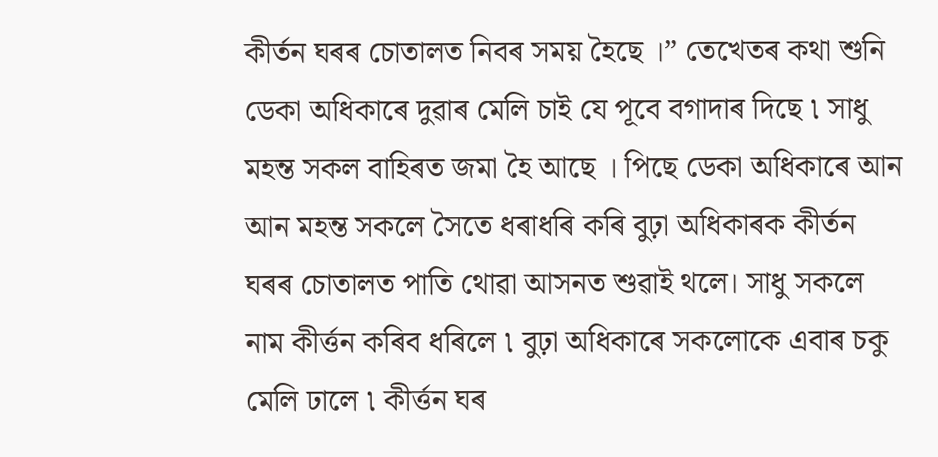কীর্তন ঘৰৰ চোতালত নিবৰ সময় হৈছে ।” তেখেতৰ কথা শুনি ডেকা অধিকাৰে দুৱাৰ মেলি চাই যে পূবে বগাদাৰ দিছে ৷ সাধু মহন্ত সকল বাহিৰত জমা হৈ আছে । পিছে ডেকা অধিকাৰে আন আন মহন্ত সকলে সৈতে ধৰাধৰি কৰি বুঢ়া অধিকাৰক কীর্তন ঘৰৰ চোতালত পাতি থোৱা আসনত শুৱাই থলে। সাধু সকলে নাম কীৰ্ত্তন কৰিব ধৰিলে ৷ বুঢ়া অধিকাৰে সকলোকে এবাৰ চকু মেলি ঢালে ৷ কীৰ্ত্তন ঘৰ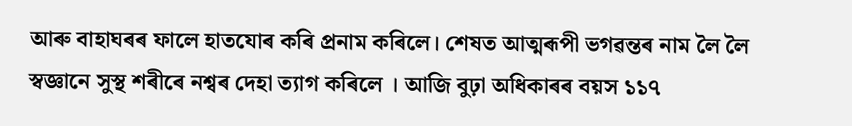আৰু বাহাঘৰৰ ফালে হাতযোৰ কৰি প্রনাম কৰিলে। শেষত আত্মৰূপী ভগৱন্তৰ নাম লৈ লৈ স্বজ্ঞানে সুস্থ শৰীৰে নশ্বৰ দেহা ত্যাগ কৰিলে । আজি বুঢ়া অধিকাৰৰ বয়স ১১৭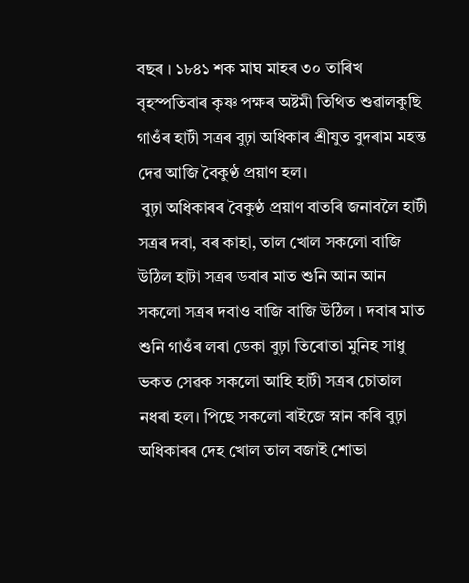বছৰ । ১৮৪১ শক মাঘ মাহৰ ৩০ তাৰিখ বৃহস্পতিবাৰ কৃষ্ণ পক্ষৰ অষ্টমী তিথিত শুৱালকুছি গাওঁৰ হাটী সত্ৰৰ বুঢ়া অধিকাৰ শ্ৰীযুত বুদৰাম মহন্ত দেৱ আজি বৈকুণ্ঠ প্রয়াণ হল।
 বুঢ়া অধিকাৰৰ বৈকুণ্ঠ প্ৰয়াণ বাতৰি জনাবলৈ হাটী সত্ৰৰ দবা, বৰ কাহা, তাল খোল সকলো বাজি উঠিল হাটা সত্ৰৰ ডবাৰ মাত শুনি আন আন সকলো সত্ৰৰ দবাও বাজি বাজি উঠিল । দবাৰ মাত শুনি গাওঁৰ লৰা ডেকা বুঢ়া তিৰোতা মুনিহ সাধু ভকত সেৱক সকলো আহি হাটী সত্ৰৰ চোতাল নধৰা হল। পিছে সকলো ৰাইজে স্নান কৰি বুঢ়া অধিকাৰৰ দেহ খোল তাল বজাই শোভা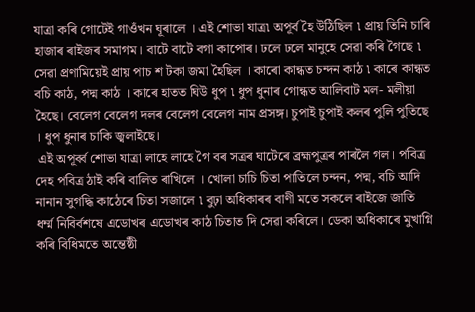যাত্রা কৰি গোটেই গাওঁখন ঘূৰালে । এই শোভা যাত্ৰ৷ অপূৰ্ব হৈ উঠিছিল ৷ প্রায় তিনি চাৰি হাজাৰ ৰাইজৰ সমাগম। বাটে বাটে বগা কাপোৰ। ঢলে ঢলে মানুহে সেৱা কৰি গৈছে ৷ সেৱা প্রণামিয়েই প্রায় পাচ শ টকা জমা হৈছিল । কাৰো কান্ধত চন্দন কাঠ ৷ কাৰে কান্ধত বচি কাঠ, পদ্ম কাঠ । কাৰে হাতত ঘিউ ধুপ ৷ ধুপ ধুনাৰ গোন্ধত আলিবাট মল- মলীয়া হৈছে। বেলেগ বেলেগ দলৰ বেলেগ বেলেগ নাম প্ৰসঙ্গ। চুপাই চুপাই কলৰ পুলি পুতিছে । ধুপ ধুনাৰ চাকি জ্বলাইছে।
 এই অপূৰ্ব্ব শোভা যাত্রা লাহে লাহে গৈ বৰ সত্ৰৰ ঘাটেৰে ব্ৰহ্মপুত্ৰৰ পাৰলৈ গল। পবিত্র দেহ পবিত্ৰ ঠাই কৰি বালিত ৰাখিলে । খোলা চাচি চিতা পাতিলে চন্দন, পদ্ম, বচি আদি নানান সুগদ্ধি কাঠেৰে চিতা সজালে ৷ বুঢ়া অধিকাৰৰ বাণী মতে সকলে ৰাইজে জাতি ধৰ্ম্ম নিবির্বশষে এডোখৰ এডোখৰ কাঠ চিতাত দি সেৱা কৰিলে। ডেকা অধিকাৰে মুখাগ্নি কৰি বিধিমতে অন্তেষ্ঠী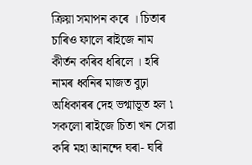ক্ৰিয়া সমাপন কৰে । চিতাৰ চাৰিও ফালে ৰাইজে নাম কীর্তন কৰিব ধৰিলে । হৰি নামৰ ধ্বনিৰ মাজত বুঢ়া অধিকাৰৰ দেহ ভগ্মাভূত হল ৷ সকলো ৰাইজে চিতা খন সেৱা কৰি মহা আনন্দে ঘৰা- ঘৰি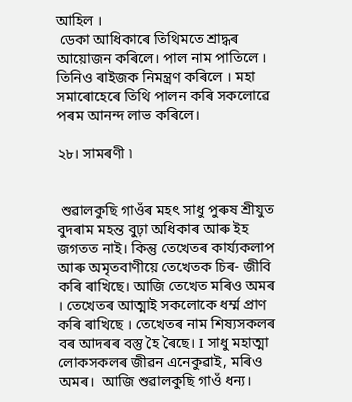আহিল ।
 ডেকা আধিকাৰে তিথিমতে শ্ৰাদ্ধৰ আয়োজন কৰিলে। পাল নাম পাতিলে । তিনিও ৰাইজক নিমন্ত্রণ কৰিলে । মহা সমাৰোহেৰে তিথি পালন কৰি সকলোৱে পৰম আনন্দ লাভ কৰিলে।

২৮। সামৰণী ৷


 শুৱালকুছি গাওঁৰ মহৎ সাধু পুৰুষ শ্রীযুত বুদৰাম মহন্ত বুঢ়া অধিকাৰ আৰু ইহ জগতত নাই। কিন্তু তেখেতৰ কাৰ্য্যকলাপ আৰু অমৃতবাণীয়ে তেখেতক চিৰ- জীবি কৰি ৰাখিছে। আজি তেখেত মৰিও অমৰ । তেখেতৰ আত্মাই সকলোকে ধৰ্ম্ম প্রাণ কৰি ৰাখিছে । তেখেতৰ নাম শিষ্যসকলৰ বৰ আদৰৰ বস্তু হৈ ৰৈছে। I সাধু মহাত্মা লোকসকলৰ জীৱন এনেকুৱাই, মৰিও অমৰ।  আজি শুৱালকুছি গাওঁ ধন্য।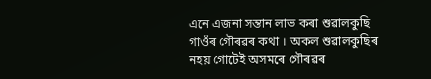এনে এজনা সন্তান লাভ কৰা শুৱালকুছি গাওঁৰ গৌৰৱৰ কথা । অকল শুৱালকুছিৰ নহয় গোটেই অসমৰে গৌৰৱৰ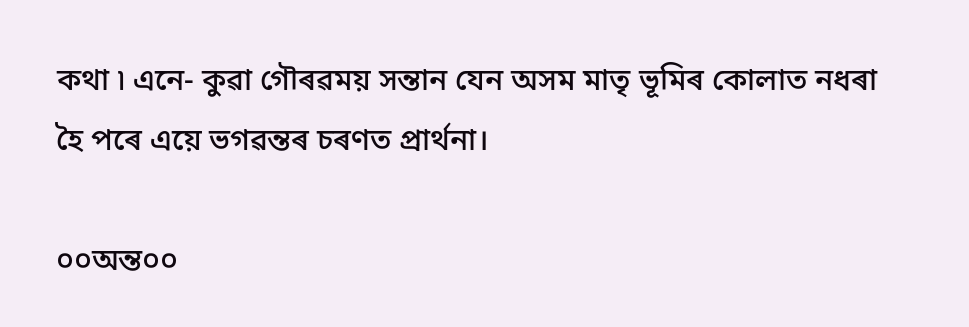কথা ৷ এনে- কুৱা গৌৰৱময় সন্তান যেন অসম মাতৃ ভূমিৰ কোলাত নধৰা হৈ পৰে এয়ে ভগৱন্তৰ চৰণত প্রার্থনা।

০০অন্ত০০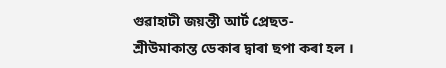গুৱাহাটী জয়ন্তী আর্ট প্ৰেছত-
শ্রীউমাকান্ত ডেকাৰ দ্বাৰা ছপা কৰা হল ।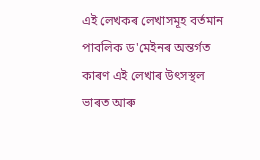এই লেখকৰ লেখাসমূহ বৰ্তমান পাবলিক ড'মেইনৰ অন্তৰ্গত কাৰণ এই লেখাৰ উৎসস্থল ভাৰত আৰু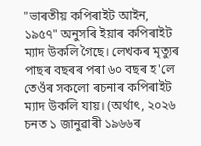"ভাৰতীয় কপিৰাইট আইন, ১৯৫৭" অনুসৰি ইয়াৰ কপিৰাইট ম্যাদ উকলি গৈছে। লেখকৰ মৃত্যুৰ পাছৰ বছৰৰ পৰা ৬০ বছৰ হ'লে তেওঁৰ সকলো ৰচনাৰ কপিৰাইট ম্যাদ উকলি যায়। (অৰ্থাৎ, ২০২৬ চনত ১ জানুৱাৰী ১৯৬৬ৰ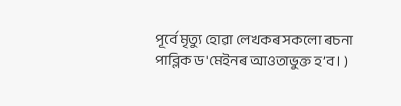পূৰ্বে মৃত্যু হোৱা লেখকৰ সকলো ৰচনা পাব্লিক ড'মেইনৰ আওতাভুক্ত হ’ব। )